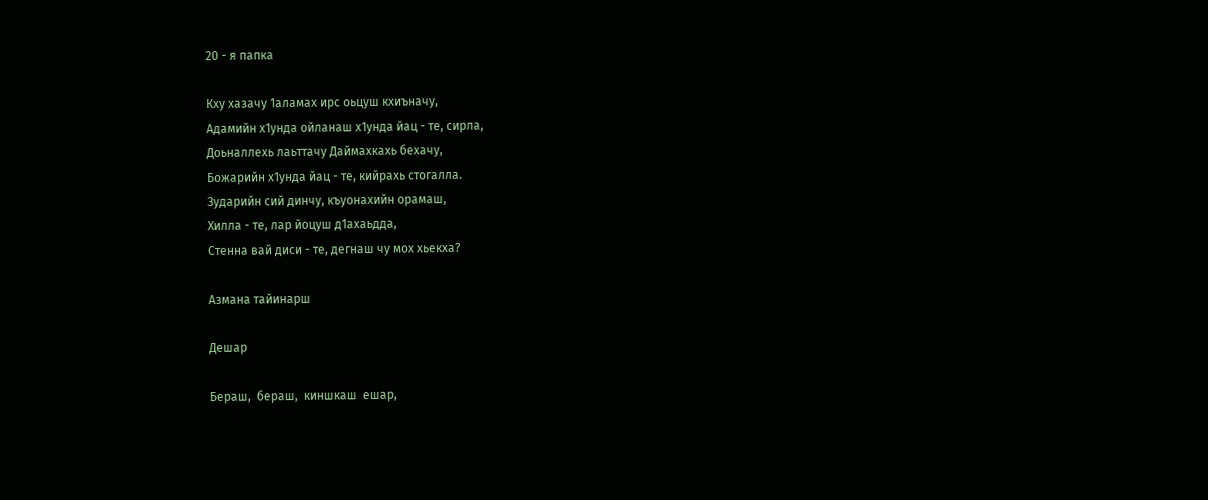20 - я папка

Кху хазачу 1аламах ирс оьцуш кхиъначу,
Адамийн х1унда ойланаш х1унда йац - те, сирла,
Доьналлехь лаьттачу Даймахкахь бехачу,
Божарийн х1унда йац - те, кийрахь стогалла.
Зударийн сий динчу, къуонахийн орамаш,
Хилла - те, лар йоцуш д1ахаьдда,
Стенна вай диси - те, дегнаш чу мох хьекха?

Азмана тайинарш

Дешар

Бераш,  бераш,  киншкаш  ешар,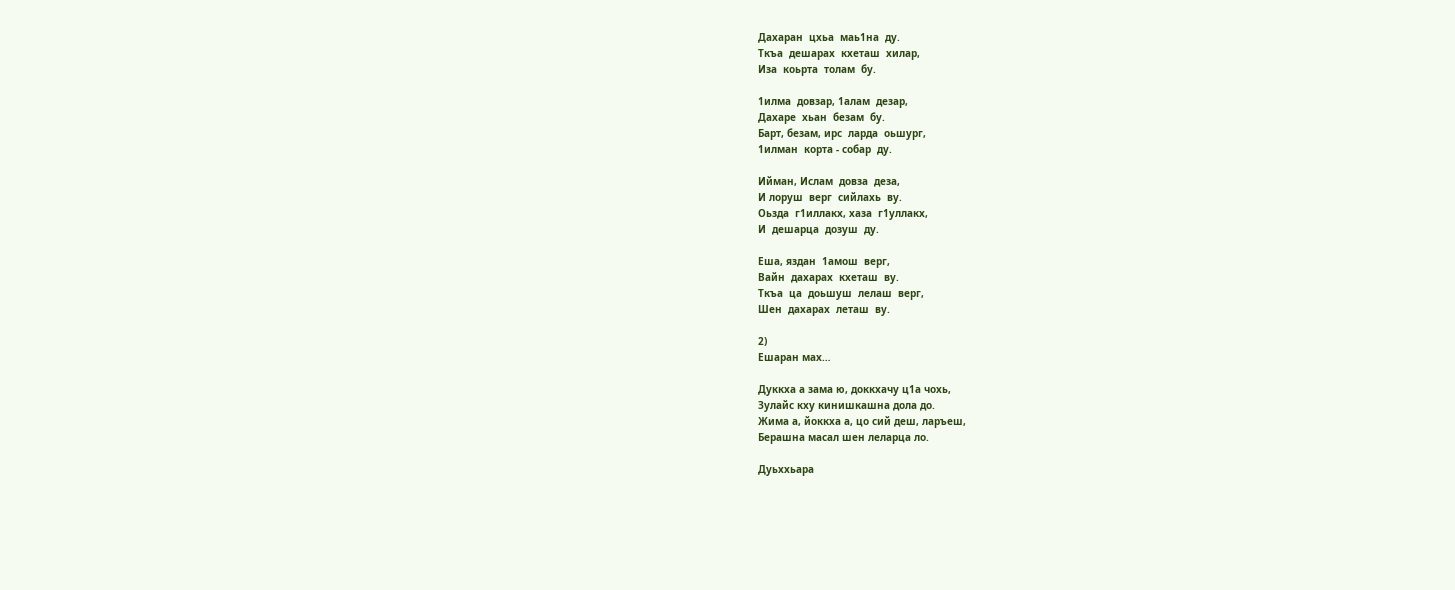Дахаран  цхьа  маь1на  ду.
Ткъа  дешарах  кхеташ  хилар,
Иза  коьрта  толам  бу.

1илма  довзар, 1алам  дезар,
Дахаре  хьан  безам  бу.
Барт, безам, ирс  ларда  оьшург,
1илман  корта - собар  ду.

Ийман, Ислам  довза  деза,
И лоруш  верг  сийлахь  ву.
Оьзда  г1иллакх, хаза  г1уллакх,
И  дешарца  дозуш  ду.

Еша, яздан  1амош  верг,
Вайн  дахарах  кхеташ  ву.
Ткъа  ца  доьшуш  лелаш  верг,
Шен  дахарах  леташ  ву.

2)
Ешаран мах…

Дуккха а зама ю, доккхачу ц1а чохь,
Зулайс кху кинишкашна дола до.
Жима а, йоккха а, цо сий деш, ларъеш,
Берашна масал шен леларца ло.

Дуьххьара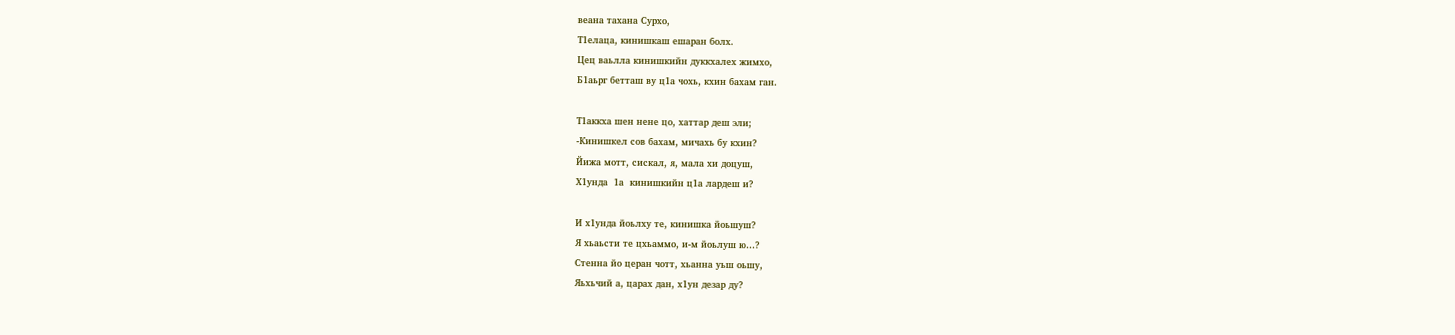веана тахана Сурхо,
Т1елаца, кинишкаш ешаран болх.
Цец ваьлла кинишкийн дуккхалех жимхо,
Б1аьрг бетташ ву ц1а чохь, кхин бахам ган.

Т1аккха шен нене цо, хаттар деш эли;
-Кинишкел сов бахам, мичахь бу кхин?
Йижа мотт, сискал, я, мала хи доцуш,
Х1унда  1а  кинишкийн ц1а лардеш и?

И х1унда йоьлху те, кинишка йоьшуш?
Я хьаьсти те цхьаммо, и-м йоьлуш ю…?
Стенна йо церан чотт, хьанна уьш оьшу,
Яьхьчий а, царах дан, х1ун дезар ду?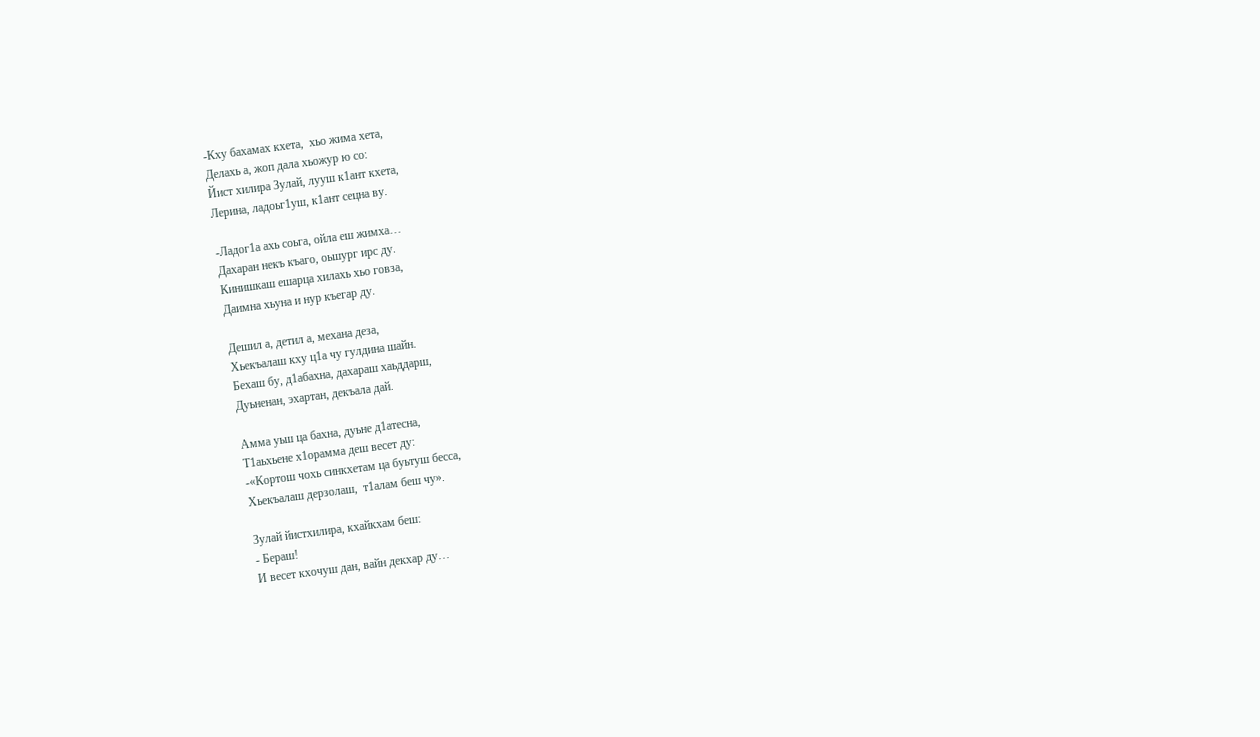-Кху бахамах кхета,  хьо жима хета,
Делахь а, жоп дала хьожур ю со:
Йист хилира Зулай, лууш к1ант кхета,
Лерина, ладоьг1уш, к1ант сецна ву.

-Ладог1а ахь соьга, ойла еш жимха…
Дахаран некъ къаго, оьшург ирс ду.
Кинишкаш ешарца хилахь хьо говза,
Даимна хьуна и нур къегар ду.

Дешил а, детил а, механа деза,
Хьекъалаш кху ц1а чу гулдина шайн.
Бехаш бу, д1абахна, дахараш хаьддарш,
Дуьненан, эхартан, декъала дай.

Амма уьш ца бахна, дуьне д1атесна,
Т1аьхьене х1орамма деш весет ду:
-«Кортош чохь синкхетам ца буьтуш бесса,
Хьекъалаш дерзолаш,  т1алам беш чу».

Зулай йистхилира, кхайкхам беш:
- Бераш!
И весет кхочуш дан, вайн декхар ду…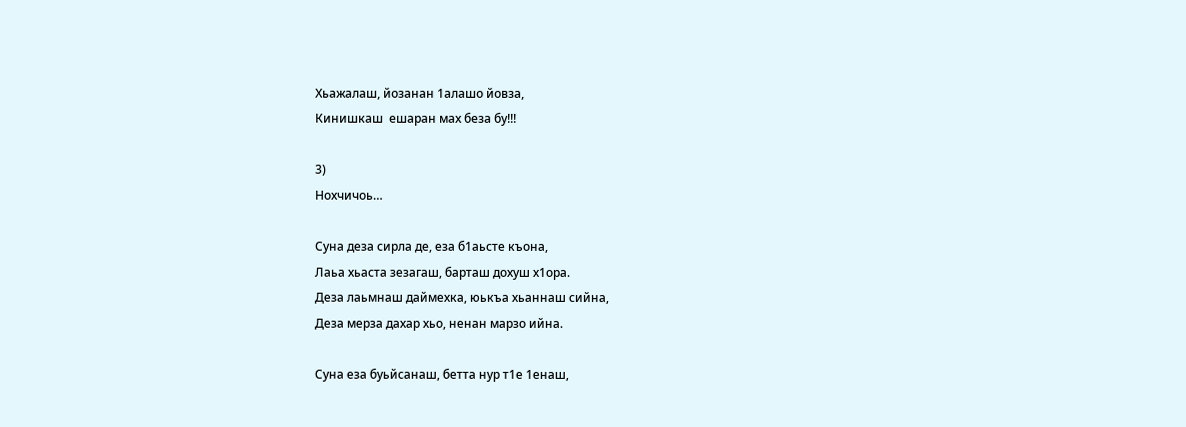Хьажалаш, йозанан 1алашо йовза,
Кинишкаш  ешаран мах беза бу!!!

3)
Нохчичоь…

Суна деза сирла де, еза б1аьсте къона,
Лаьа хьаста зезагаш, барташ дохуш х1ора.
Деза лаьмнаш даймехка, юькъа хьаннаш сийна,
Деза мерза дахар хьо, ненан марзо ийна.

Суна еза буьйсанаш, бетта нур т1е 1енаш,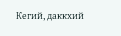Кегий, даккхий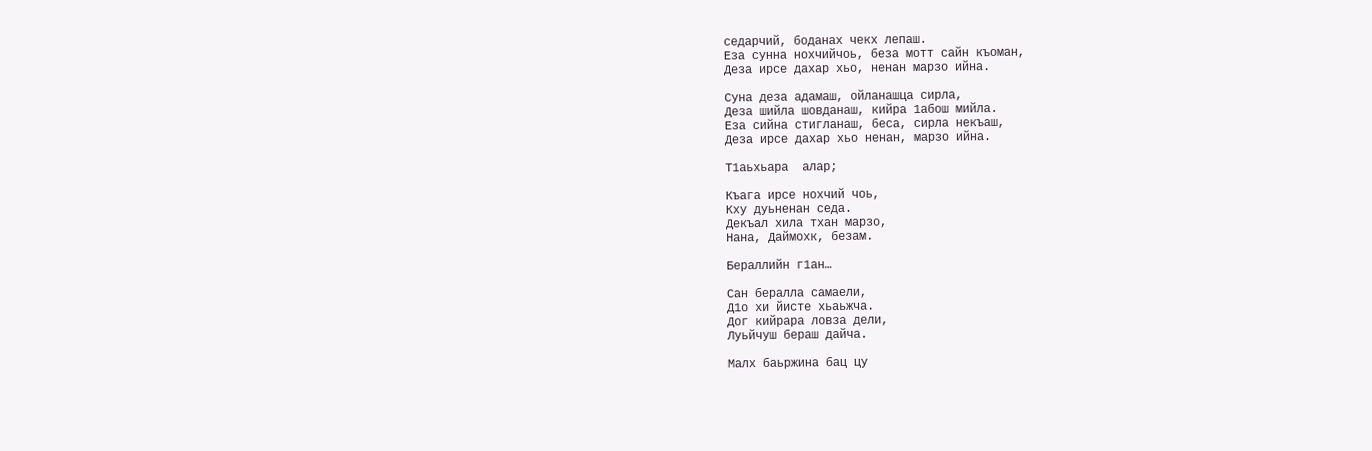седарчий, боданах чекх лепаш.
Еза сунна нохчийчоь, беза мотт сайн къоман,
Деза ирсе дахар хьо, ненан марзо ийна.

Суна деза адамаш, ойланашца сирла,
Деза шийла шовданаш, кийра 1абош мийла.
Еза сийна стигланаш, беса, сирла некъаш,
Деза ирсе дахар хьо ненан, марзо ийна.

Т1аьхьара  алар;

Къага ирсе нохчий чоь,
Кху дуьненан седа.
Декъал хила тхан марзо,
Нана, Даймохк, безам.

Бераллийн г1ан…

Сан бералла самаели,
Д1о хи йисте хьаьжча.
Дог кийрара ловза дели,
Луьйчуш бераш дайча.

Малх баьржина бац цу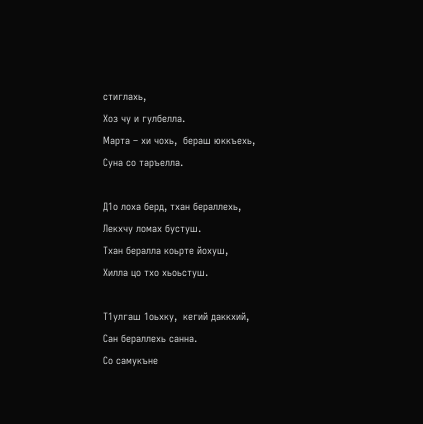стиглахь,
Хоз чу и гулбелла.
Марта – хи чохь,  бераш юккъехь,
Суна со таръелла.

Д1о лоха берд, тхан бераллехь,
Лекхчу ломах бустуш.
Тхан бералла коьрте йохуш,
Хилла цо тхо хьоьстуш.

Т1улгаш 1оьхку,  кегий даккхий,
Сан бераллехь санна.
Со самукъне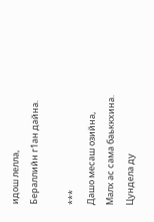идош лелла,
Бераллийн г1ан дайна.

***
Дашо месаш озийна,
Малх ас сама баьккхина.
Цундела ду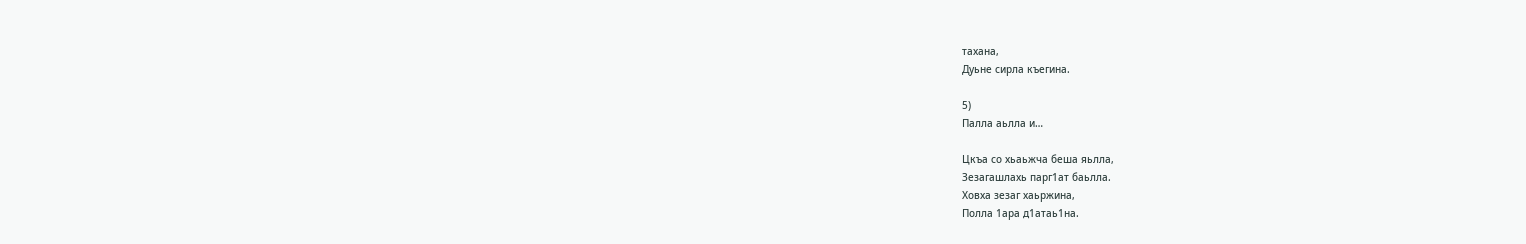тахана,
Дуьне сирла къегина.

5)
Палла аьлла и…

Цкъа со хьаьжча беша яьлла,
Зезагашлахь парг1ат баьлла.
Ховха зезаг хаьржина,
Полла 1ара д1атаь1на.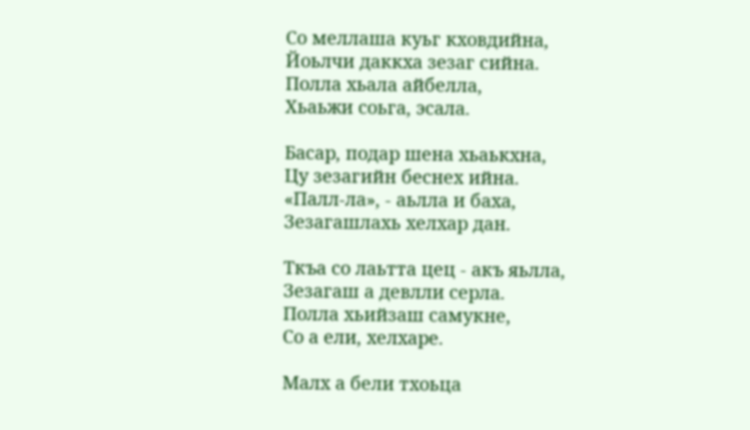Со меллаша куьг кховдийна,
Йоьлчи даккха зезаг сийна.
Полла хьала айбелла,
Хьаьжи соьга, эсала.

Басар, подар шена хьаькхна,
Цу зезагийн беснех ийна.
«Палл-ла», - аьлла и баха,
Зезагашлахь хелхар дан.

Ткъа со лаьтта цец - акъ яьлла,
Зезагаш а девлли серла.
Полла хьийзаш самукне,
Со а ели, хелхаре.

Малх а бели тхоьца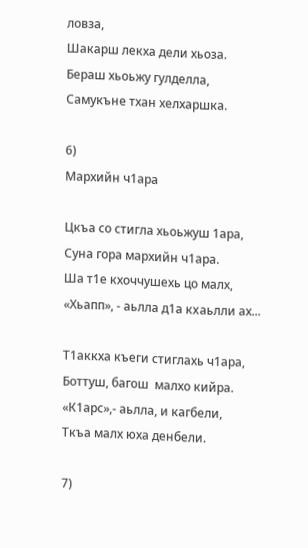ловза,
Шакарш лекха дели хьоза.
Бераш хьоьжу гулделла,
Самукъне тхан хелхаршка.

6)
Мархийн ч1ара

Цкъа со стигла хьоьжуш 1ара,
Суна гора мархийн ч1ара.
Ша т1е кхоччушехь цо малх,
«Хьапп», - аьлла д1а кxaьлли ах...

Т1аккха къеги стиглахь ч1ара,
Боттуш, багош  малхо кийра.
«К1арс»,- аьлла, и кагбели,
Ткъа малх юха денбели.

7)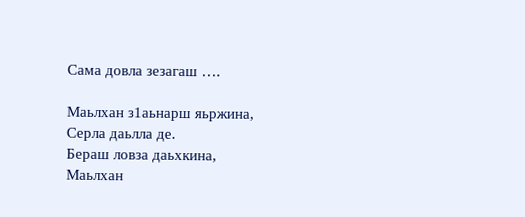Сама довла зезагаш ….

Маьлхан з1аьнарш яьржина,
Серла даьлла де.
Бераш ловза даьхкина,
Маьлхан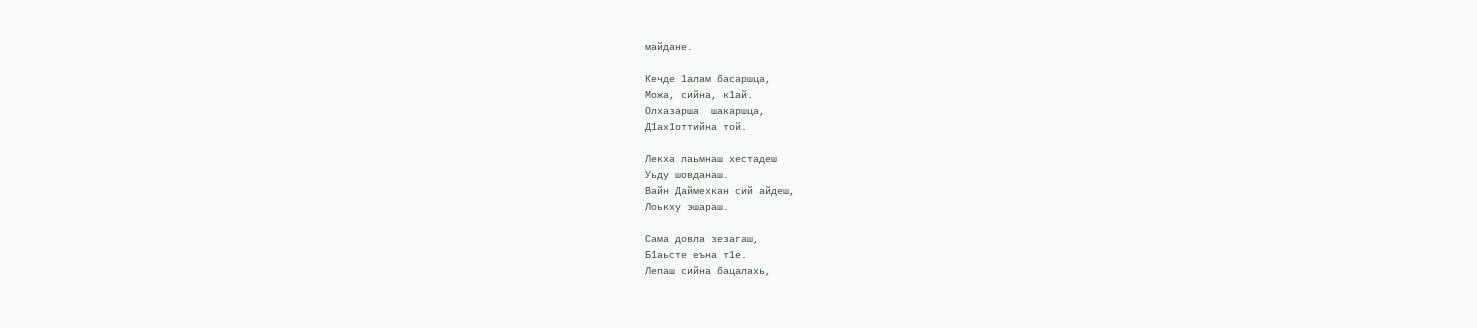майдане.

Кечде 1алам басаршца,
Можа, сийна, к1ай.
Олхазарша  шакаршца,
Д1ах1оттийна той.

Лекха лаьмнаш хестадеш
Уьду шовданаш.
Вайн Даймехкан сий айдеш,
Лоькху эшараш.

Сама довла зезагаш,
Б1аьсте еъна т1е.
Лепаш сийна бацалахь,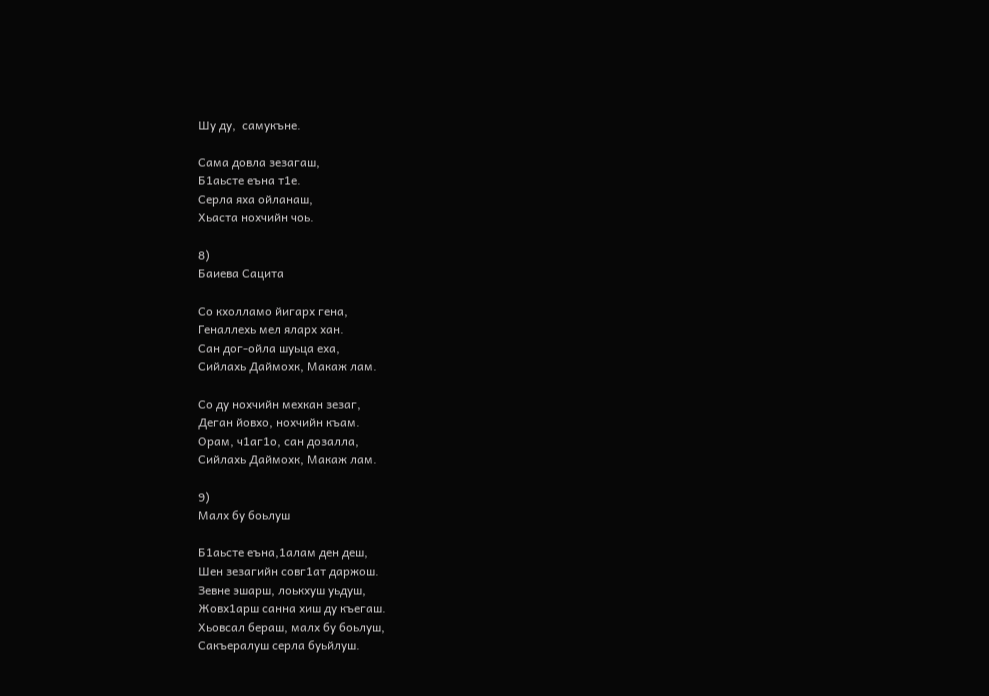Шу ду,  самукъне.

Сама довла зезагаш,
Б1аьсте еъна т1е.
Серла яха ойланаш,
Хьаста нохчийн чоь.

8)
Баиева Сацита

Со кхолламо йигарх гена,
Геналлехь мел яларх хан.
Сан дог-ойла шуьца еха,
Сийлахь Даймохк, Макаж лам.

Со ду нохчийн мехкан зезаг,
Деган йовхо, нохчийн къам.
Орам, ч1аг1о, сан дозалла,
Сийлахь Даймохк, Макаж лам.

9)
Малх бу боьлуш

Б1аьсте еъна,1алам ден деш,
Шен зезагийн совг1ат даржош.
Зевне эшарш, лоькхуш уьдуш,
Жовх1арш санна хиш ду къегаш.
Хьовсал бераш, малх бу боьлуш,
Сакъералуш серла буьйлуш.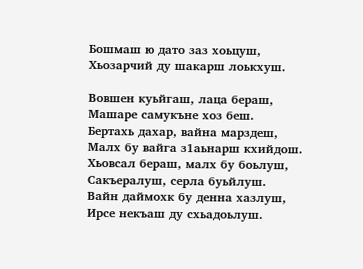Бошмаш ю дато заз хоьцуш,
Хьозарчий ду шакарш лоькхуш.

Вовшен куьйгаш, лаца бераш,
Машаре самукъне хоз беш.
Бертахь дахар, вайна марздеш,
Малх бу вайга з1аьнарш кхийдош.
Хьовсал бераш, малх бу боьлуш,
Сакъералуш, серла буьйлуш.
Вайн даймохк бу денна хазлуш,
Ирсе некъаш ду схьадоьлуш.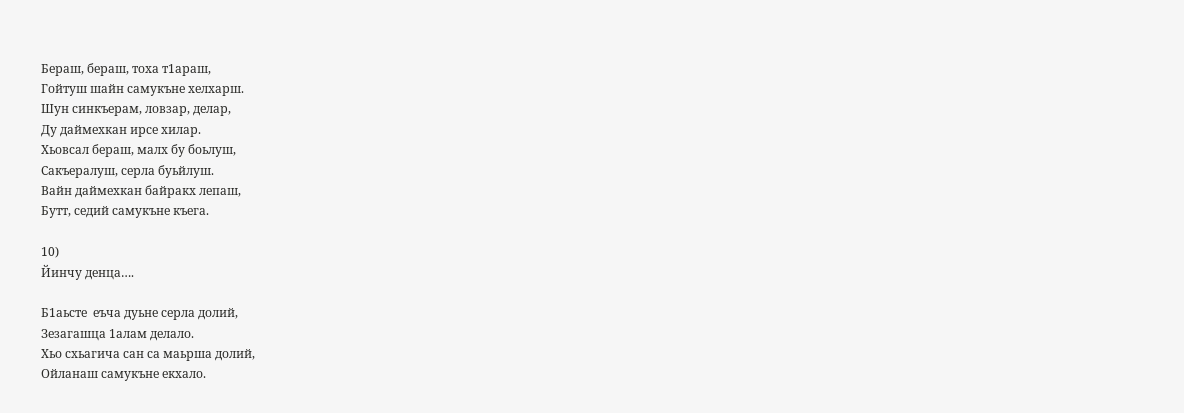Бераш, бераш, тоха т1араш,
Гойтуш шайн самукъне хелхарш.
Шун синкъерам, ловзар, делар,
Ду даймехкан ирсе хилар.
Хьовсал бераш, малх бу боьлуш,
Сакъералуш, серла буьйлуш.
Вайн даймехкан байракх лепаш,
Бутт, седий самукъне къега.

10)
Йинчу денца….

Б1аьсте  еъча дуьне серла долий,
Зезагашца 1алам делало.
Хьо схьагича сан са маьрша долий,
Ойланаш самукъне екхало.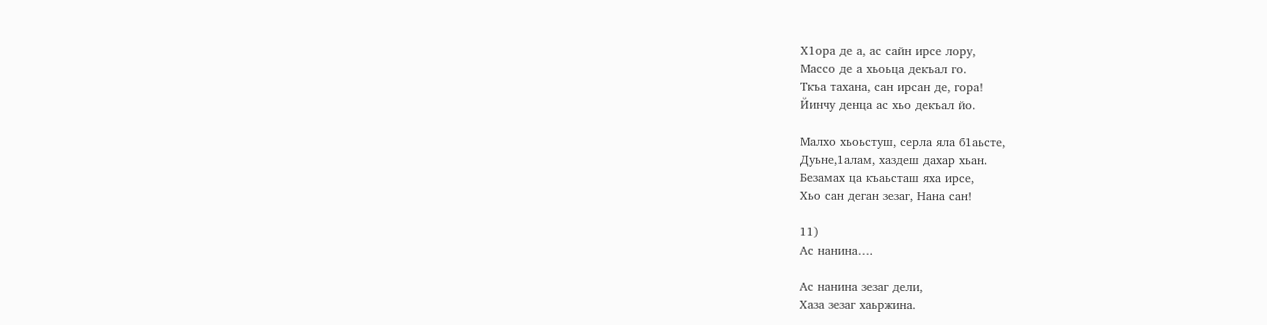Х1ора де а, ас сайн ирсе лору,
Массо де а хьоьца декъал го.
Ткъа тахана, сан ирсан де, гора!
Йинчу денца ас хьо декъал йо.

Малхо хьоьстуш, серла яла б1аьсте,
Дуьне,1алам, хаздеш дахар хьан.
Безамах ца къаьсташ яха ирсе,
Хьо сан деган зезаг, Нана сан!

11)
Ас нанина….

Ас нанина зезаг дели,
Хаза зезаг хаьржина.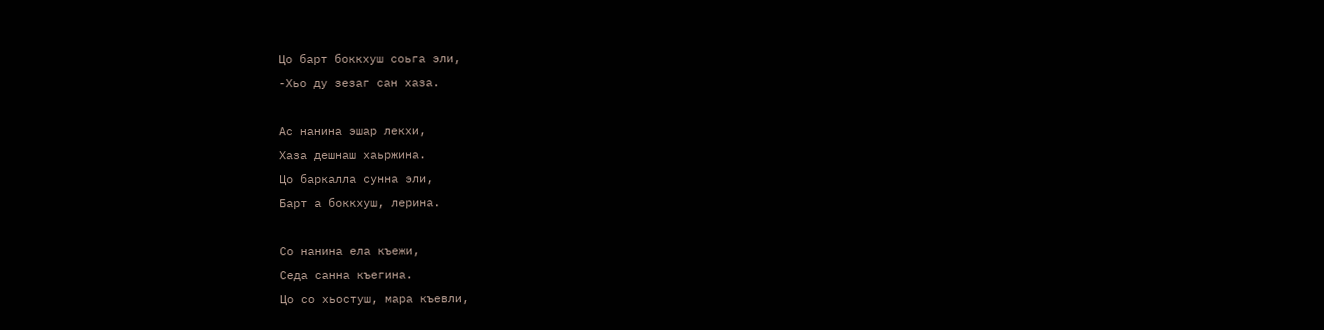Цо барт боккхуш соьга эли,
-Хьо ду зезаг сан хаза.

Ас нанина эшар лекхи,
Хаза дешнаш хаьржина.
Цо баркалла сунна эли,
Барт а боккхуш, лерина.

Со нанина ела къежи,
Седа санна къегина.
Цо со хьостуш, мара къевли,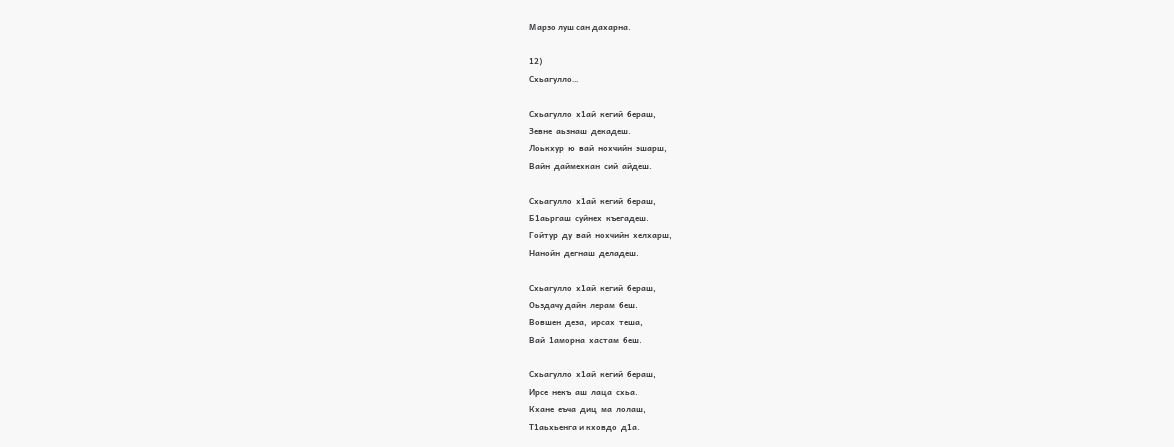Марзо луш сан дахарна.

12)
Схьагулло…

Схьагулло  х1ай  кегий  бераш,
Зевне  аьзнаш  декадеш.
Лоькхур  ю  вай  нохчийн  эшарш,
Вайн  даймехкан  сий  айдеш.

Схьагулло  х1ай  кегий  бераш,
Б1аьргаш  суйнех  къегадеш.
Гойтур  ду  вай  нохчийн  хелхарш,
Нанойн  дегнаш  деладеш.

Схьагулло  х1ай  кегий  бераш,
Оьздачу дайн  лерам  беш.
Вовшен  деза,  ирсах  теша,
Вай  1аморна  хастам  беш.

Схьагулло  х1ай  кегий  бераш,
Ирсе  некъ  аш  лаца  схьа.
Кхане  еъча  диц  ма  лолаш,
Т1аьхьенга и кховдо  д1а.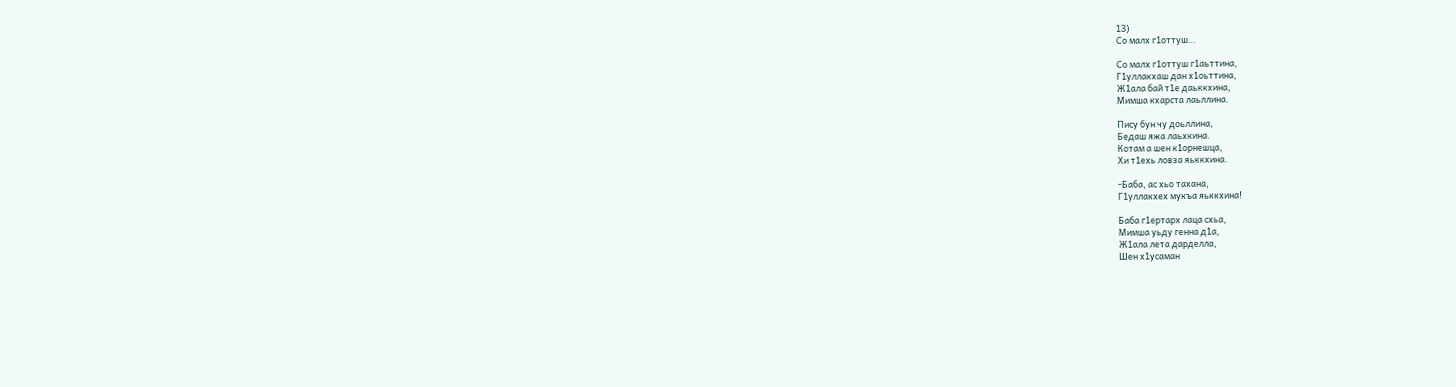13)
Со малх г1оттуш…

Со малх г1оттуш г1аьттина,
Г1уллакхаш дан х1оьттина,
Ж1ала бай т1е даьккхина,
Мимша кхарста лаьллина.

Пису бун чу доьллина,
Бедаш яжа лаьхкина.
Котам а шен к1орнешца,
Хи т1ехь ловза яьккхина.

-Баба, ас хьо тахана,
Г1уллакхех мукъа яьккхина!

Баба г1ертарх лаца схьа,
Мимша уьду генна д1а,
Ж1ала лета дарделла,
Шен х1усаман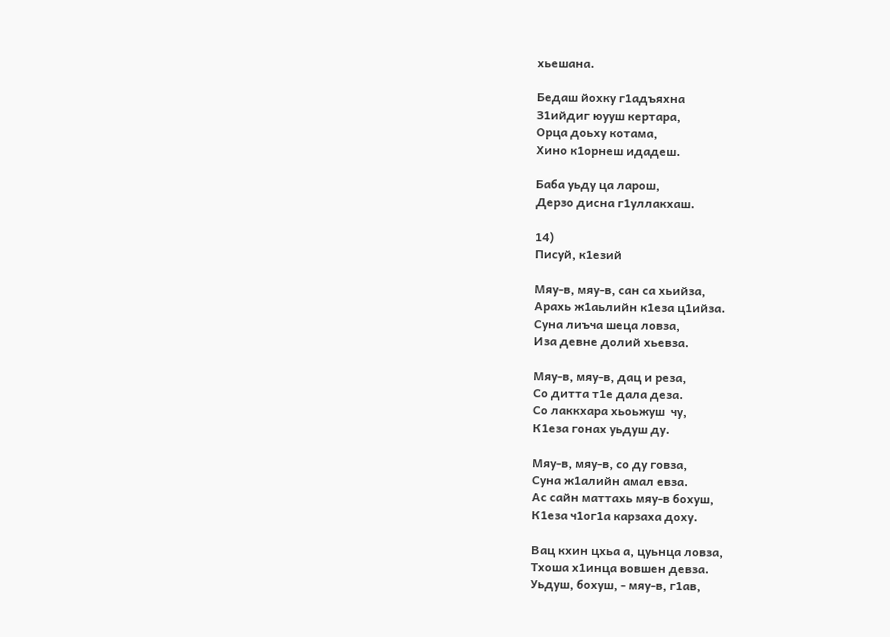хьешана.

Бедаш йохку г1адъяхна
З1ийдиг юууш кертара,
Орца доьху котама,
Хино к1орнеш идадеш.

Баба уьду ца ларош,
Дерзо дисна г1уллакхаш.

14)
Писуй, к1езий

Мяу-в, мяу-в, сан са хьийза,
Арахь ж1аьлийн к1еза ц1ийза.
Суна лиъча шеца ловза,
Иза девне долий хьевза.

Мяу-в, мяу-в, дац и реза,
Со дитта т1е дала деза.
Со лаккхара хьоьжуш  чу,
К1еза гонах уьдуш ду.

Мяу-в, мяу-в, со ду говза,
Суна ж1алийн амал евза.
Ас сайн маттахь мяу-в бохуш,
К1еза ч1ог1а карзаха доху.

Вац кхин цхьа а, цуьнца ловза,
Тхоша х1инца вовшен девза.
Уьдуш, бохуш, - мяу-в, г1ав,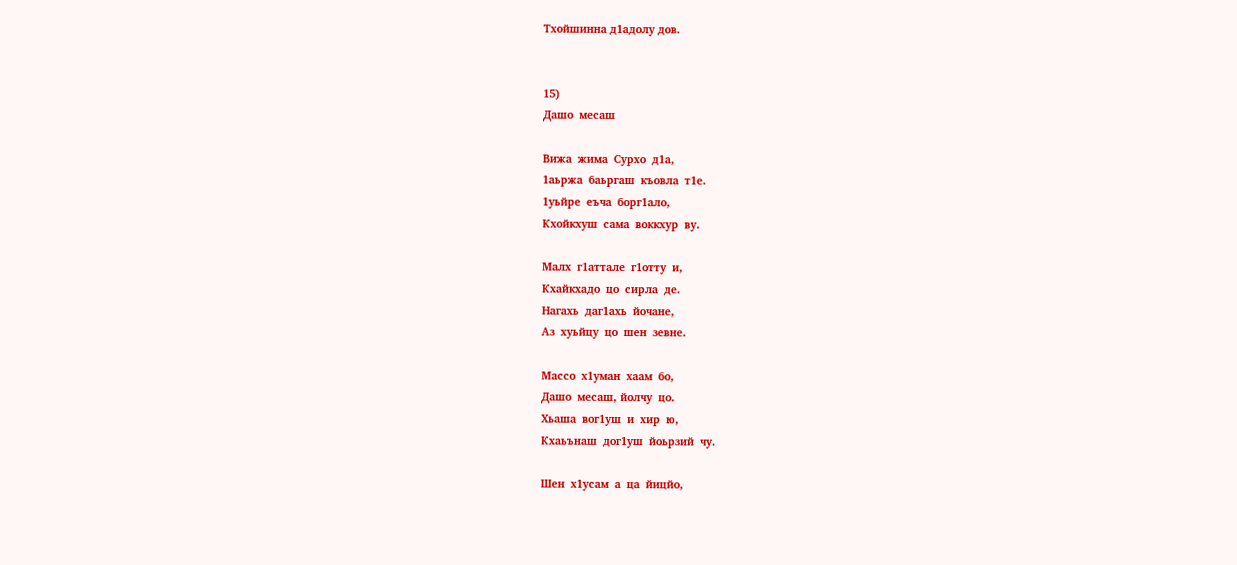Тхойшинна д1адолу дов.


15)
Дашо  месаш

Вижа  жима  Сурхо  д1а,
1аьржа  баьргаш  къовла  т1е.
1уьйре  еъча  борг1ало,
Кхойкхуш  сама  воккхур  ву.

Малх  г1аттале  г1отту  и,
Кхайкхадо  цо  сирла  де.
Нагахь  даг1ахь  йочане,
Аз  хуьйцу  цо  шен  зевне.

Массо  х1уман  хаам  бо,
Дашо  месаш, йолчу  цо.
Хьаша  вог1уш  и  хир  ю,
Кхаьънаш  дог1уш  йоьрзий  чу.

Шен  х1усам  а  ца  йицйо,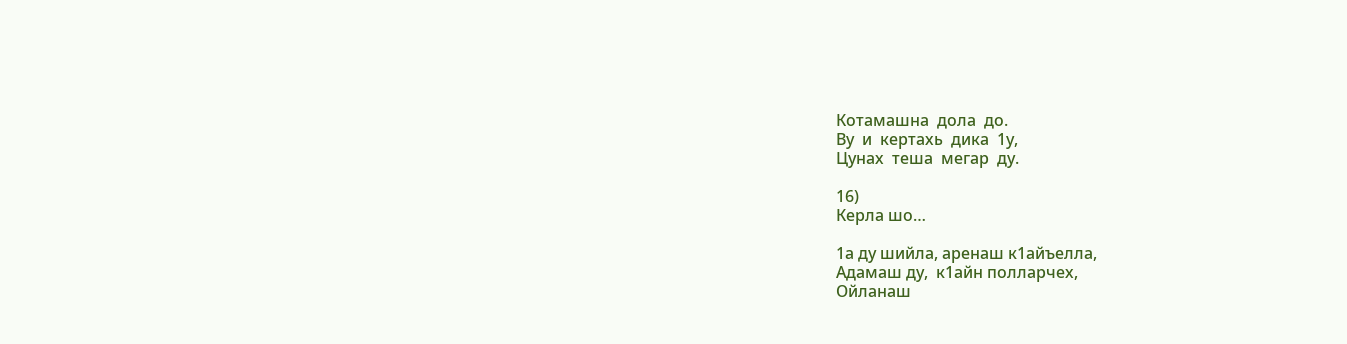Котамашна  дола  до.
Ву  и  кертахь  дика  1у,
Цунах  теша  мегар  ду.

16)
Керла шо…

1а ду шийла, аренаш к1айъелла,
Адамаш ду,  к1айн полларчех,
Ойланаш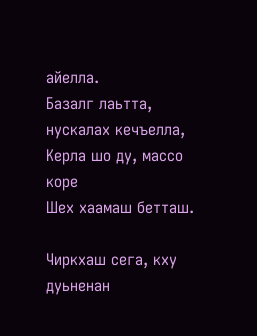айелла.
Базалг лаьтта,  нускалах кечъелла,
Керла шо ду, массо коре
Шех хаамаш бетташ.

Чиркхаш сега, кху дуьненан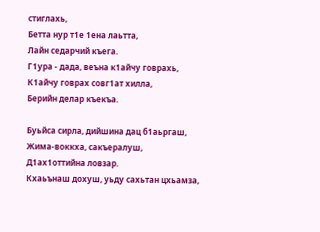стиглахь,
Бетта нур т1е 1ена лаьтта,
Лайн седарчий къега.
Г1ура - дада, веъна к1айчу говрахь,
К1айчу говрах совг1ат хилла,
Берийн делар къекъа.

Буьйса сирла, дийшина дац б1аьргаш,
Жима-воккха, сакъералуш,
Д1ах1оттийна ловзар.
Кхаьънаш дохуш, уьду сахьтан цхьамза,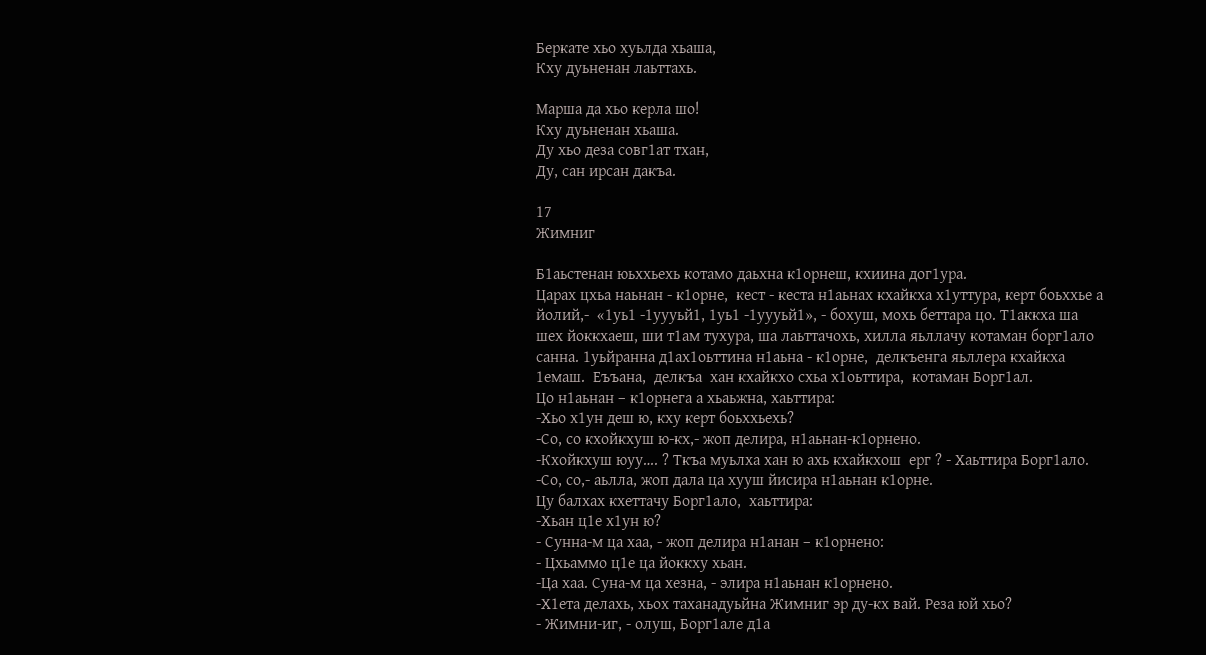Беркате хьо хуьлда хьаша,
Кху дуьненан лаьттахь.

Марша да хьо керла шо!
Кху дуьненан хьаша.
Ду хьо деза совг1ат тхан,
Ду, сан ирсан дакъа.

17
Жимниг

Б1аьстенан юьххьехь котамо даьхна к1орнеш, кхиина дог1ура.
Царах цхьа наьнан - к1орне,  кест - кеста н1аьнах кхайкха х1уттура, керт боьххье а йолий,-  «1уь1 -1уууьй1, 1уь1 -1уууьй1», - бохуш, мохь беттара цо. Т1аккха ша шех йоккхаеш, ши т1ам тухура, ша лаьттачохь, хилла яьллачу котаман борг1ало санна. 1уьйранна д1ах1оьттина н1аьна - к1орне,  делкъенга яьллера кхайкха 1емаш.  Еъъана,  делкъа  хан кхайкхо схьа х1оьттира,  котаман Борг1ал.
Цо н1аьнан – к1орнега а хьаьжна, хаьттира:
-Хьо х1ун деш ю, кху керт боьххьехь?
-Со, со кхойкхуш ю-кх,- жоп делира, н1аьнан-к1орнено.
-Кхойкхуш юуу…. ? Ткъа муьлха хан ю ахь кхайкхош  ерг ? - Хаьттира Борг1ало.
-Со, со,- аьлла, жоп дала ца хууш йисира н1аьнан к1орне.
Цу балхах кхеттачу Борг1ало,  хаьттира:
-Хьан ц1е х1ун ю?
- Сунна-м ца хаа, - жоп делира н1анан – к1орнено:
- Цхьаммо ц1е ца йоккху хьан.
-Ца хаа. Суна-м ца хезна, - элира н1аьнан к1орнено.
-Х1ета делахь, хьох таханадуьйна Жимниг эр ду-кх вай. Реза юй хьо?
- Жимни-иг, - олуш, Борг1але д1а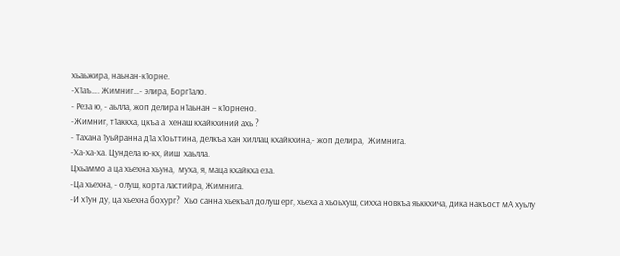хьаьжира, наьнан-к1орне.
-Х1аъ…. Жимниг…- элира, Борг1ало.
- Реза ю, - аьлла, жоп делира н1аьнан – к1орнено.
-Жимниг, т1аккха, цкъа а  хенаш кхайкхиний ахь ?
- Тахана 1уьйранна д1а х1оьттина, делкъа хан хиллац кхайкхина,- жоп делира,  Жимнига.
-Ха-ха-ха. Цундела ю-кх, йиш  хаьлла.
Цхьаммо а ца хьехна хьуна,  муха, я, маца кхайкха еза.
-Ца хьехна, - олуш, корта ластийра, Жимнига.
-И х1ун ду, ца хьехна бохург?  Хьо санна хьекъал долуш ерг, хьеха а хьоьхуш, сихха новкъа яьккхича, дика накъост мА хуьлу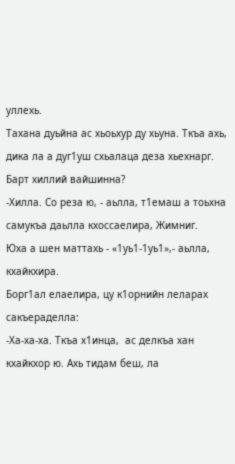уллехь.
Тахана дуьйна ас хьоьхур ду хьуна. Ткъа ахь,  дика ла а дуг1уш схьалаца деза хьехнарг.  Барт хиллий вайшинна?
-Хилла. Со реза ю, - аьлла, т1емаш а тоьхна самукъа даьлла кхоссаелира, Жимниг.
Юха а шен маттахь - «1уь1-1уь1»,- аьлла, кхайкхира.
Борг1ал елаелира, цу к1орнийн леларах сакъераделла:
-Ха-ха-ха. Ткъа х1инца,  ас делкъа хан кхайкхор ю. Ахь тидам беш, ла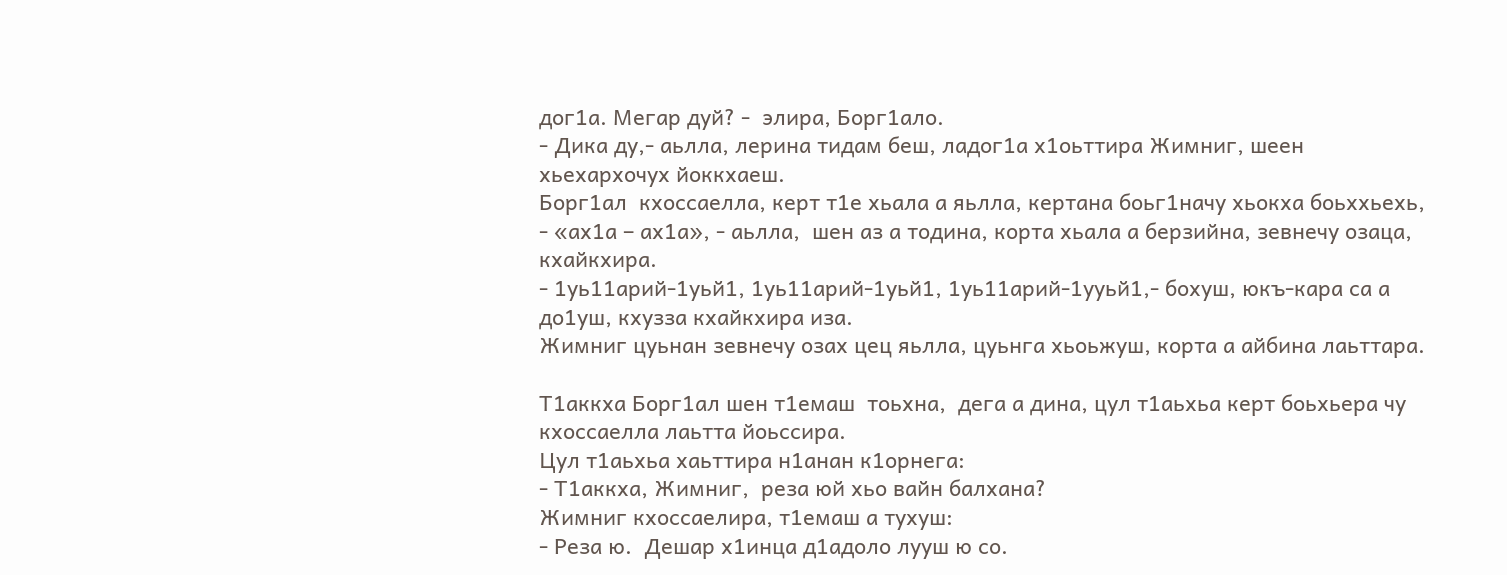дог1а. Мегар дуй? -  элира, Борг1ало.
- Дика ду,- аьлла, лерина тидам беш, ладог1а х1оьттира Жимниг, шеен хьехархочух йоккхаеш.
Борг1ал  кхоссаелла, керт т1е хьала а яьлла, кертана боьг1начу хьокха боьххьехь, - «ах1а – ах1а», - аьлла,  шен аз а тодина, корта хьала а берзийна, зевнечу озаца, кхайкхира.
- 1уь11арий-1уьй1, 1уь11арий-1уьй1, 1уь11арий-1ууьй1,- бохуш, юкъ-кара са а до1уш, кхузза кхайкхира иза.
Жимниг цуьнан зевнечу озах цец яьлла, цуьнга хьоьжуш, корта а айбина лаьттара.

Т1аккха Борг1ал шен т1емаш  тоьхна,  дега а дина, цул т1аьхьа керт боьхьера чу кхоссаелла лаьтта йоьссира.
Цул т1аьхьа хаьттира н1анан к1орнега:
- Т1аккха, Жимниг,  реза юй хьо вайн балхана?
Жимниг кхоссаелира, т1емаш а тухуш:
- Реза ю.  Дешар х1инца д1адоло лууш ю со.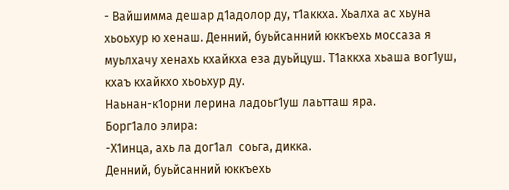- Вайшимма дешар д1адолор ду, т1аккха. Хьалха ас хьуна хьоьхур ю хенаш. Денний, буьйсанний юккъехь моссаза я муьлхачу хенахь кхайкха еза дуьйцуш. Т1аккха хьаша вог1уш, кхаъ кхайкхо хьоьхур ду.
Наьнан-к1орни лерина ладоьг1уш лаьтташ яра.
Борг1ало элира:
-Х1инца, ахь ла дог1ал  соьга, дикка.
Денний, буьйсанний юккъехь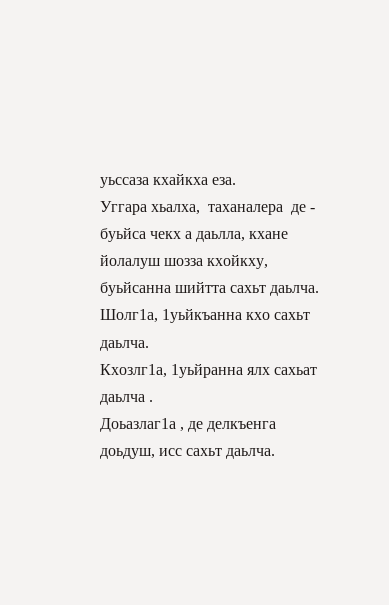уьссаза кхайкха еза.
Уггара хьалха,  таханалера  де - буьйса чекх а даьлла, кхане йолалуш шозза кхойкху, буьйсанна шийтта сахьт даьлча.
Шолг1а, 1уьйкъанна кхо сахьт даьлча.
Кхозлг1а, 1уьйранна ялх сахьат  даьлча .
Доьазлаг1а , де делкъенга доьдуш, исс сахьт даьлча.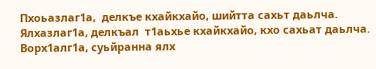Пхоьазлаг1а,  делкъе кхайкхайо, шийтта сахьт даьлча.
Ялхазлаг1а, делкъал  т1аьхье кхайкхайо, кхо сахьат даьлча.
Ворх1алг1а, суьйранна ялх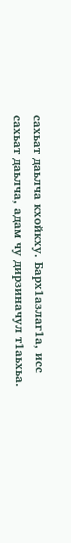сахьат даьлча кхойкху. Барх1азлаг1а, исс сахьат даьлча, адам чу дирзиначул т1аьхьа.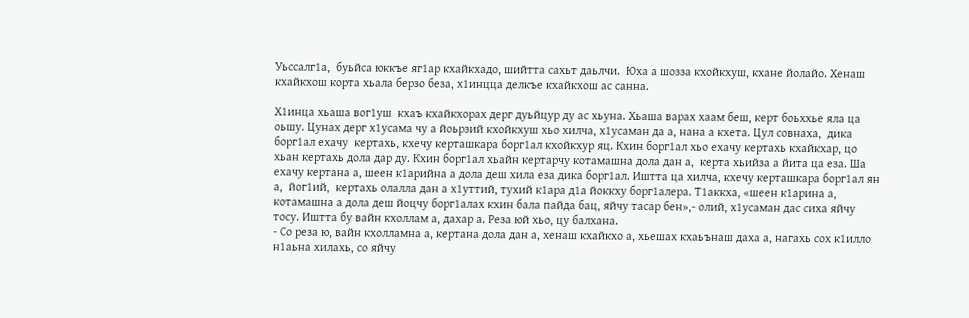Уьссалг1а,  буьйса юккъе яг1ар кхайкхадо, шийтта сахьт даьлчи.  Юха а шозза кхойкхуш, кхане йолайо. Хенаш кхайкхош корта хьала берзо беза, х1инцца делкъе кхайкхош ас санна.

Х1инца хьаша вог1уш  кхаъ кхайкхорах дерг дуьйцур ду ас хьуна. Хьаша варах хаам беш, керт боьххье яла ца оьшу. Цунах дерг х1усама чу а йоьрзий кхойкхуш хьо хилча, х1усаман да а, нана а кхета. Цул совнаха,  дика борг1ал ехачу  кертахь, кхечу керташкара борг1ал кхойкхур яц. Кхин борг1ал хьо ехачу кертахь кхайкхар, цо хьан кертахь дола дар ду. Кхин борг1ал хьайн кертарчу котамашна дола дан а,  керта хьийза а йита ца еза. Ша ехачу кертана а, шеен к1арийна а дола деш хила еза дика борг1ал. Иштта ца хилча, кхечу керташкара борг1ал ян а,  йог1ий,  кертахь олалла дан а х1уттий, тухий к1ара д1а йоккху борг1алера. Т1аккха, «шеен к1арина а, котамашна а дола деш йоцчу борг1алах кхин бала пайда бац, яйчу тасар бен»,- олий, х1усаман дас сиха яйчу тосу. Иштта бу вайн кхоллам а, дахар а. Реза юй хьо, цу балхана.
- Со реза ю, вайн кхолламна а, кертана дола дан а, хенаш кхайкхо а, хьешах кхаьънаш даха а, нагахь сох к1илло н1аьна хилахь, со яйчу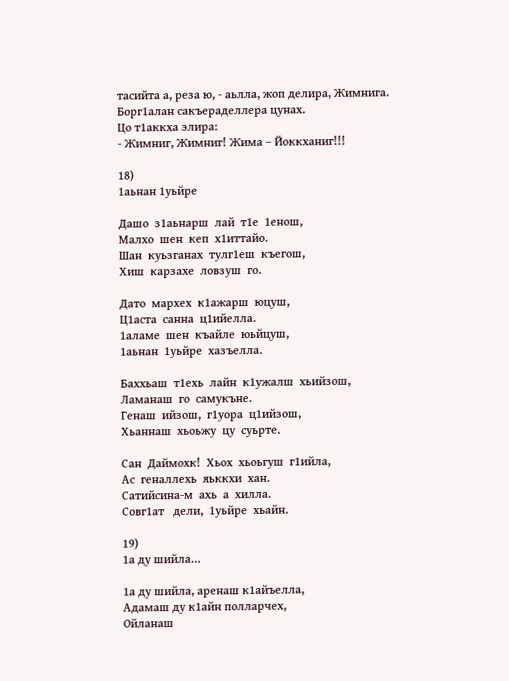тасийта а, реза ю, - аьлла, жоп делира, Жимнига.
Борг1алан сакъераделлера цунах.
Цо т1аккха элира:
- Жимниг, Жимниг! Жима – Йоккханиг!!!

18)
1аьнан 1уьйре

Дашо  з1аьнарш  лай  т1е  1енош,
Малхо  шен  кеп  х1иттайо.
Шан  куьзганах  тулг1еш  къегош,
Хиш  карзахе  ловзуш  го.

Дато  мархех  к1ажарш  юцуш,
Ц1аста  санна  ц1ийелла.
1аламе  шен  къайле  юьйцуш,
1аьнан  1уьйре  хазъелла.

Баххьаш  т1ехь  лайн  к1ужалш  хьийзош,
Ламанаш  го  самукъне.
Генаш  ийзош,  г1уора  ц1ийзош,
Хьаннаш  хьоьжу  цу  суьрте.

Сан  Даймохк!  Хьох  хьоьгуш  г1ийла,
Ас  геналлехь  яьккхи  хан.
Сатийсина-м  ахь  а  хилла.
Совг1ат   дели,  1уьйре  хьайн.

19)
1а ду шийла…

1а ду шийла, аренаш к1айъелла,
Адамаш ду к1айн полларчех,
Ойланаш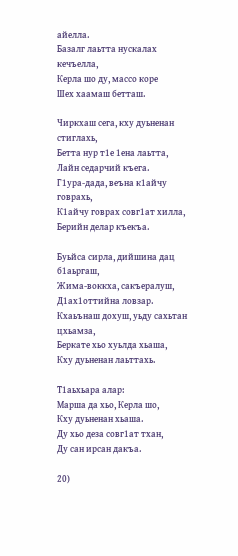айелла.
Базалг лаьтта нускалах кечъелла,
Керла шо ду, массо коре
Шех хаамаш бетташ.

Чиркхаш сега, кху дуьненан стиглахь,
Бетта нур т1е 1ена лаьтта,
Лайн седарчий къега.
Г1ура-дада, веъна к1айчу говрахь,
К1айчу говрах совг1ат хилла,
Берийн делар къекъа.

Буьйса сирла, дийшина дац б1аьргаш,
Жима-воккха, сакъералуш,
Д1ах1оттийна ловзар.
Кхаьънаш дохуш, уьду сахьтан цхьамза,
Беркате хьо хуьлда хьаша,
Кху дуьненан лаьттахь.

Т1аьхьара алар:
Марша да хьо, Керла шо,
Кху дуьненан хьаша.
Ду хьо деза совг1ат тхан,
Ду cан ирсан дакъа.

20)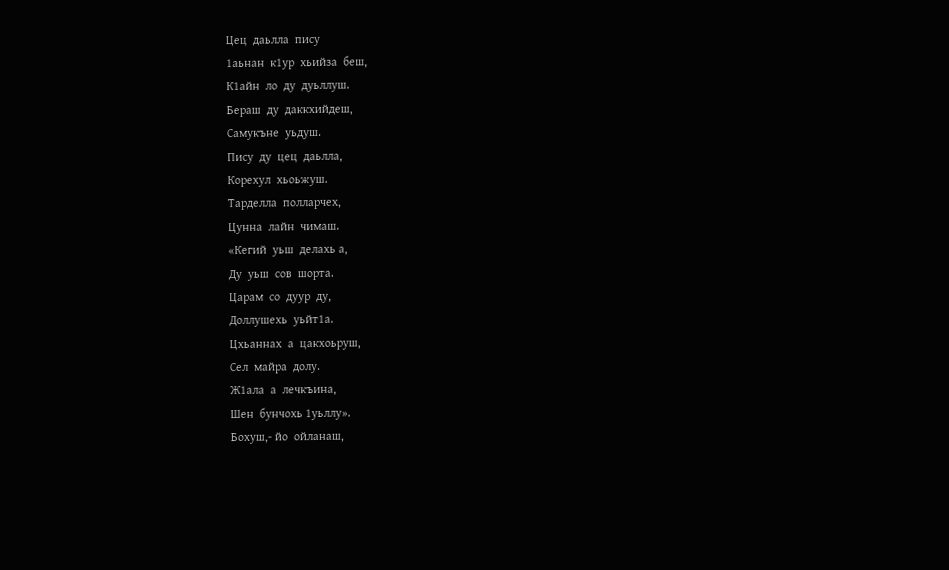Цец  даьлла  пису
1аьнан  к1ур  хьийза  беш,
К1айн  ло  ду  дуьллуш.
Бераш  ду  даккхийдеш,
Самукъне  уьдуш.
Пису  ду  цец  даьлла,
Корехул  хьоьжуш.
Тарделла  полларчех,
Цунна  лайн  чимаш.
«Кегий  уьш  делахь а,
Ду  уьш  сов  шорта.
Царам  со  дуур  ду,
Доллушехь  уьйт1а.
Цхьаннах  а  цакхоьруш,
Сел  майра  долу.
Ж1ала  а  лечкъина,
Шен  бунчохь 1уьллу».
Бохуш,- йо  ойланаш,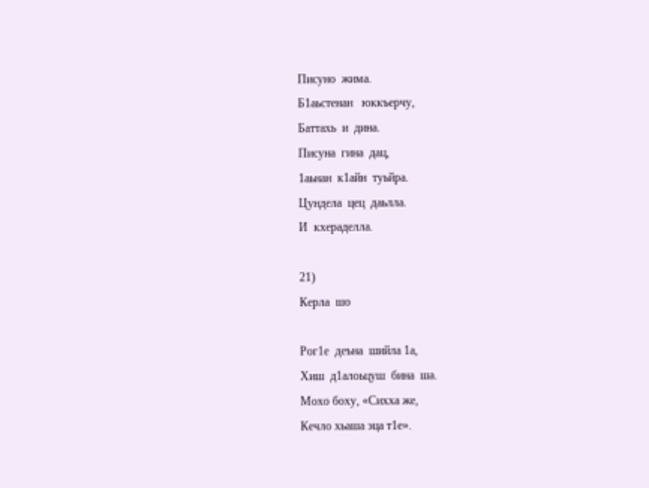Писуно  жима.
Б1аьстенан   юккъерчу,
Баттахь  и  дина.
Писуна  гина  дац,
1аьнан  к1айн  туьйра.
Цундела  цец  даьлла.
И  кхераделла.

21)
Керла  шо

Рог1е  деъна  шийла 1а,
Хиш  д1алоьцуш  бина  ша.
Мохо боху, «Сихха же,
Кечло хьаша эца т1е».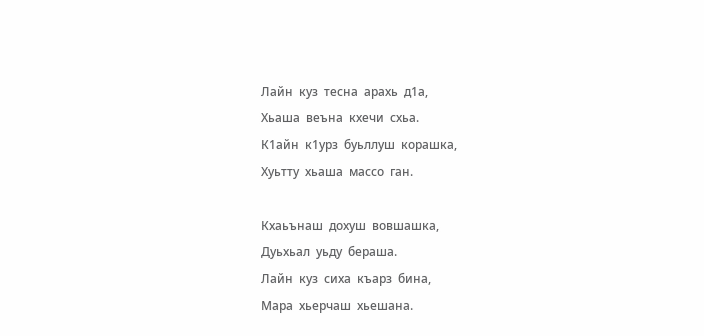Лайн  куз  тесна  арахь  д1а,
Хьаша  веъна  кхечи  схьа.
К1айн  к1урз  буьллуш  корашка,
Хуьтту  хьаша  массо  ган.

Кхаьънаш  дохуш  вовшашка,
Дуьхьал  уьду  бераша.
Лайн  куз  сиха  къарз  бина,
Мара  хьерчаш  хьешана.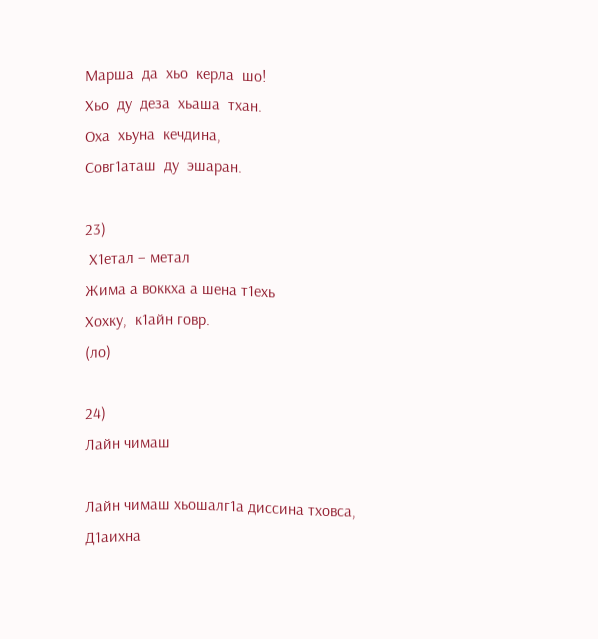Марша  да  хьо  керла  шо!
Хьо  ду  деза  хьаша  тхан.
Оха  хьуна  кечдина,
Совг1аташ  ду  эшаран.

23)
 Х1етал – метал
Жима а воккха а шена т1ехь
Хохку,  к1айн говр.
(ло)

24)
Лайн чимаш

Лайн чимаш хьошалг1а диссина тховса,
Д1аихна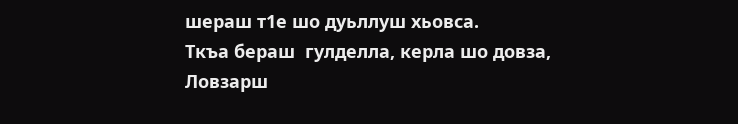шераш т1е шо дуьллуш хьовса.
Ткъа бераш  гулделла, керла шо довза,
Ловзарш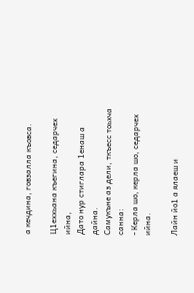а кечдина, говзалла къовса.

Ц1еххьана къегина, седарчех ийна,
Дато нур стиглара 1енаш а дайна.
Самукъне аз дели, ткъесс тоьхча санна:
- Керла шо, керла шо, седарчех ийна.

Лайн йо1 а ялаеш и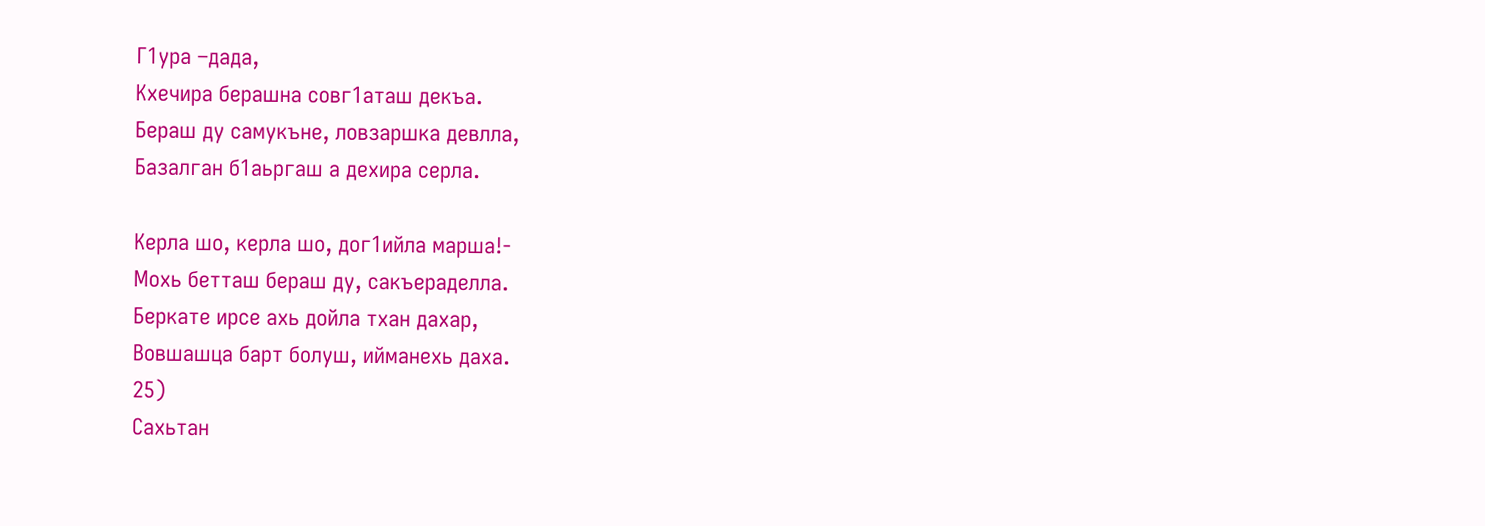Г1ура –дада,
Кхечира берашна совг1аташ декъа.
Бераш ду самукъне, ловзаршка девлла,
Базалган б1аьргаш а дехира серла.

Керла шо, керла шо, дог1ийла марша!-
Мохь бетташ бераш ду, сакъераделла.
Беркате ирсе ахь дойла тхан дахар,
Вовшашца барт болуш, ийманехь даха.
25)
Сахьтан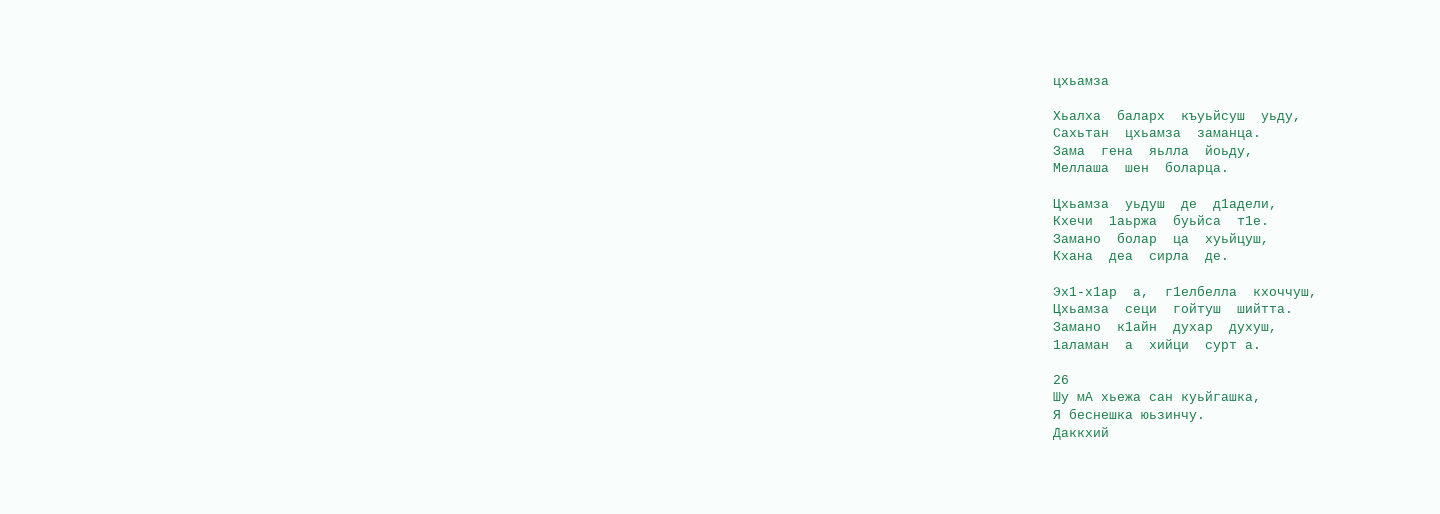цхьамза

Хьалха  баларх  къуьйсуш  уьду,
Сахьтан  цхьамза  заманца.
Зама  гена  яьлла  йоьду,
Меллаша  шен  боларца.

Цхьамза  уьдуш  де  д1адели,
Кхечи  1аьржа  буьйса  т1е.
Замано  болар  ца  хуьйцуш,
Кхана  деа  сирла  де.

Эх1-х1ар  а,  г1елбелла  кхоччуш,
Цхьамза  сеци  гойтуш  шийтта.
Замано  к1айн  духар  духуш,
1аламан  а  хийци  сурт а.

26
Шу мА хьежа сан куьйгашка,
Я беснешка юьзинчу.
Даккхий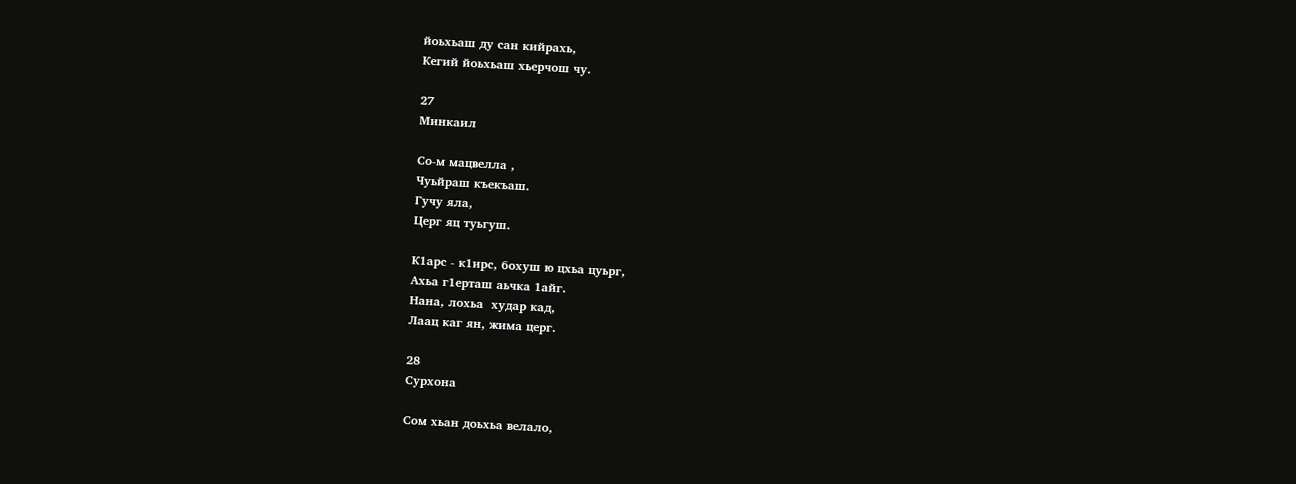йоьхьаш ду сан кийрахь,
Кегий йоьхьаш хьерчош чу.

27
Минкаил

Со-м мацвелла ,
Чуьйраш къекъаш.
Гучу яла,
Церг яц туьгуш.

К1арс - к1ирс, бохуш ю цхьа цуьрг,
Ахьа г1ерташ аьчка 1айг.
Нана, лохьа  худар кад,
Лаац каг ян, жима церг.

28
Сурхона

Сом хьан доьхьа велало,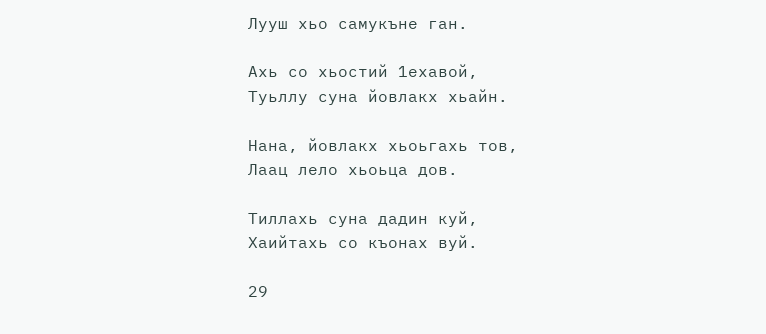Лууш хьо самукъне ган.

Ахь со хьостий 1ехавой,
Туьллу суна йовлакх хьайн.

Нана, йовлакх хьоьгахь тов,
Лаац лело хьоьца дов.

Тиллахь суна дадин куй,
Хаийтахь со къонах вуй.

29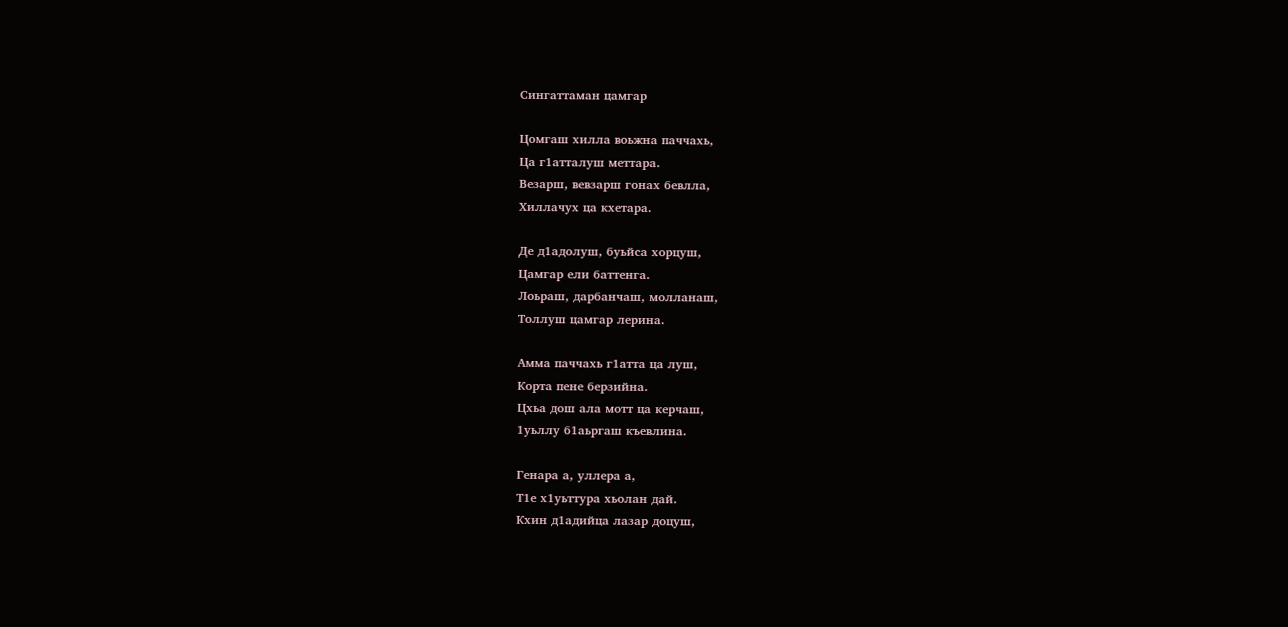Сингаттаман цамгар

Цомгаш хилла воьжна паччахь,
Ца г1атталуш меттара.
Везарш, вевзарш гонах бевлла,
Хиллачух ца кхетара.

Де д1адолуш, буьйса хорцуш,
Цамгар ели баттенга.
Лоьраш, дарбанчаш, молланаш,
Толлуш цамгар лерина.

Амма паччахь г1атта ца луш,
Корта пене берзийна.
Цхьа дош ала мотт ца керчаш,
1уьллу б1аьргаш къевлина.

Генара а, уллера а,
Т1е х1уьттура хьолан дай.
Кхин д1адийца лазар доцуш,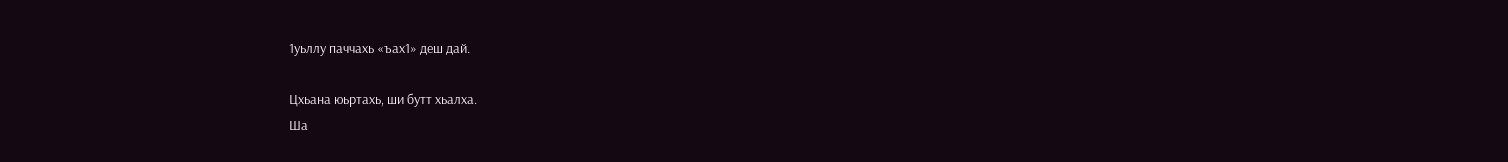1уьллу паччахь «ъах1» деш дай.

Цхьана юьртахь, ши бутт хьалха.
Ша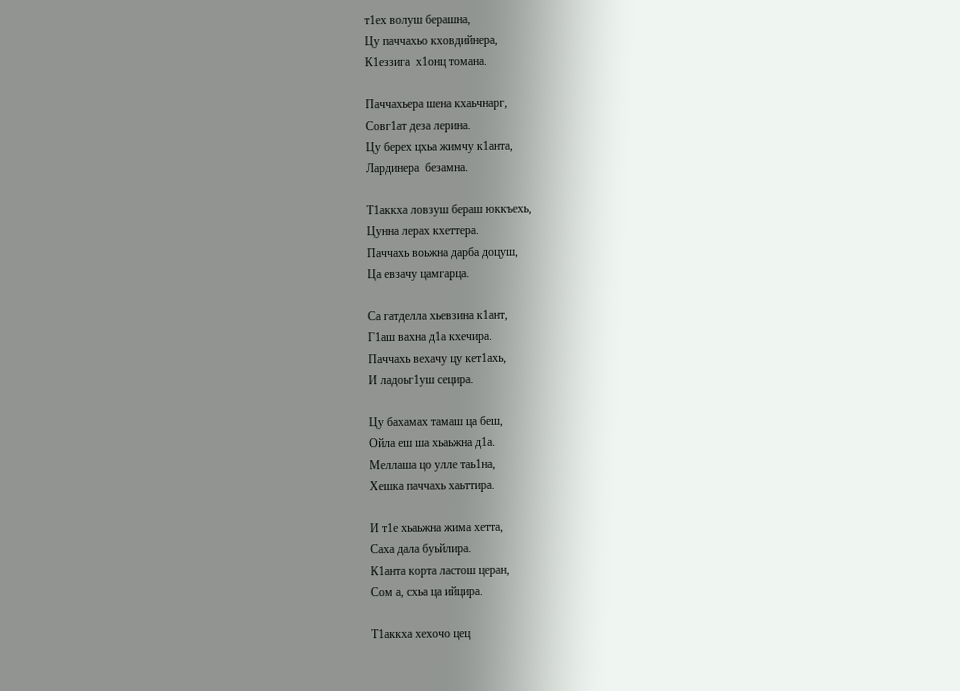т1ех волуш берашна,
Цу паччахьо кховдийнера,
К1еззига  х1онц томана.

Паччахьера шена кхаьчнарг,
Совг1ат деза лерина.
Цу берех цхьа жимчу к1анта,
Лардинера  безамна.

Т1аккха ловзуш бераш юккъехь,
Цунна лерах кхеттера.
Паччахь воьжна дарба доцуш,
Ца евзачу цамгарца.

Са гатделла хьевзина к1ант,
Г1аш вахна д1а кхечира.
Паччахь вехачу цу кет1ахь,
И ладоьг1уш сецира.

Цу бахамах тамаш ца беш,
Ойла еш ша хьаьжна д1а.
Меллаша цо улле таь1на,
Хешка паччахь хаьттира.

И т1е хьаьжна жима хетта,
Саха дала буьйлира.
К1анта корта ластош церан,
Сом а, схьа ца ийцира.

Т1аккха хехочо цец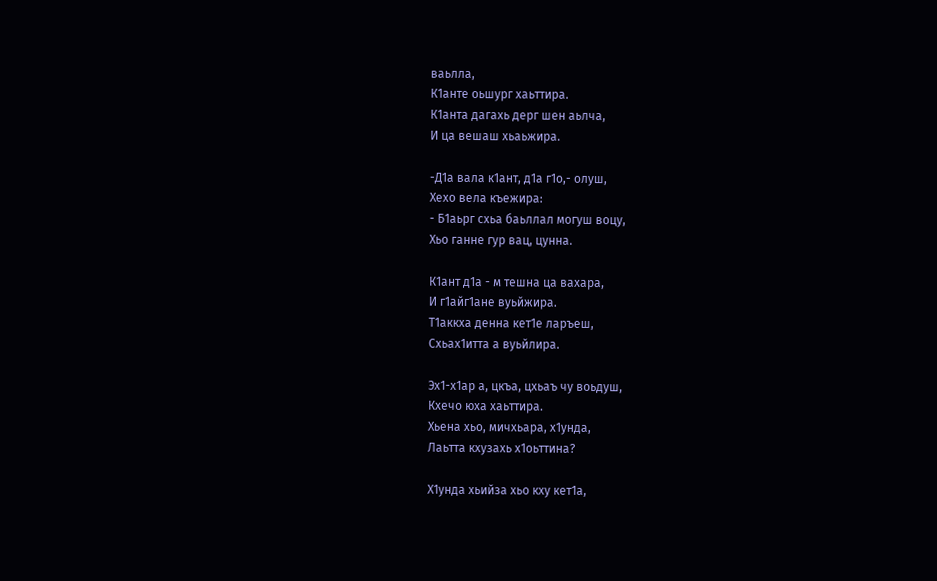ваьлла,
К1анте оьшург хаьттира.
К1анта дагахь дерг шен аьлча,
И ца вешаш хьаьжира.

-Д1а вала к1ант, д1а г1о,- олуш,
Хехо вела къежира:
- Б1аьрг схьа баьллал могуш воцу,
Хьо ганне гур вац, цунна.

К1ант д1а - м тешна ца вахара,
И г1айг1ане вуьйжира.
Т1аккха денна кет1е ларъеш,
Схьах1итта а вуьйлира.

Эх1-х1ар а, цкъа, цхьаъ чу воьдуш,
Кхечо юха хаьттира.
Хьена хьо, мичхьара, х1унда,
Лаьтта кхузахь х1оьттина?

Х1унда хьийза хьо кху кет1а,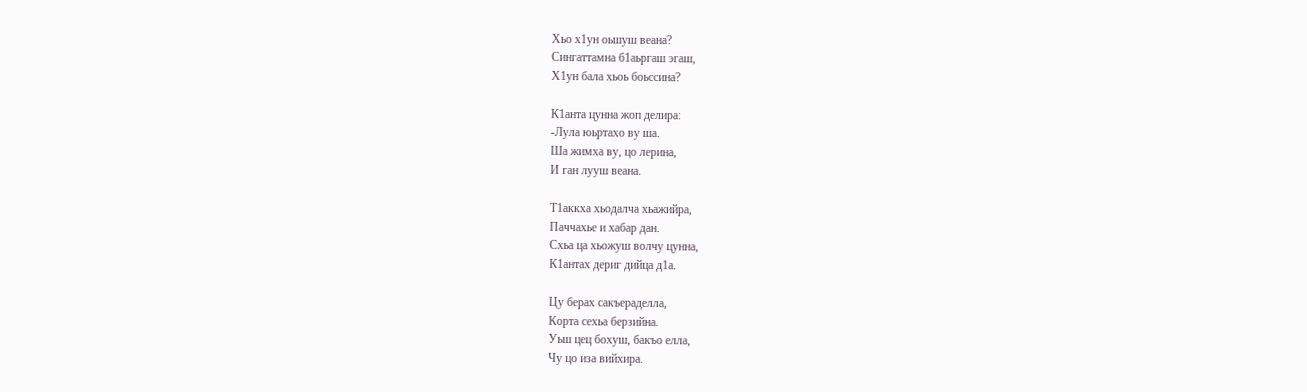Хьо х1ун оьшуш веана?
Сингаттамна б1аьргаш эгаш,
Х1ун бала хьоь боьссина?

К1анта цунна жоп делира:
-Лула юьртахо ву ша.
Ша жимха ву, цо лерина,
И ган лууш веана.

Т1аккха хьодалча хьажийра,
Паччахье и хабар дан.
Схьа ца хьожуш волчу цунна,
К1антах дериг дийца д1а.

Цу берах сакъераделла,
Корта сехьа берзийна.
Уьш цец бохуш, бакъо елла,
Чу цо иза вийхира.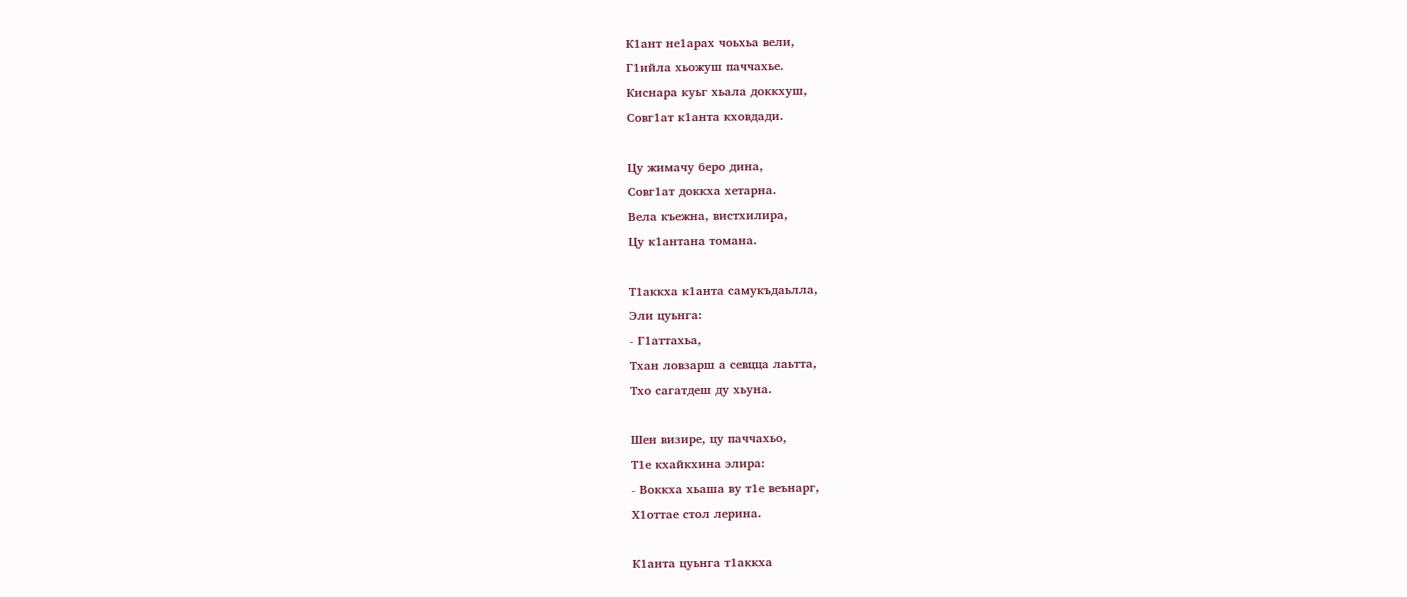К1ант не1арах чоьхьа вели,
Г1ийла хьожуш паччахье.
Киснара куьг хьала доккхуш,
Совг1ат к1анта кховдади.

Цу жимачу беро дина,
Совг1ат доккха хетарна.
Вела къежна, вистхилира,
Цу к1антана томана.

Т1аккха к1анта самукъдаьлла,
Эли цуьнга:
- Г1аттахьа,
Тхан ловзарш а севцца лаьтта,
Тхо сагатдеш ду хьуна.

Шен визире, цу паччахьо,
Т1е кхайкхина элира:
- Воккха хьаша ву т1е веънарг,
Х1оттае стол лерина.

К1анта цуьнга т1аккха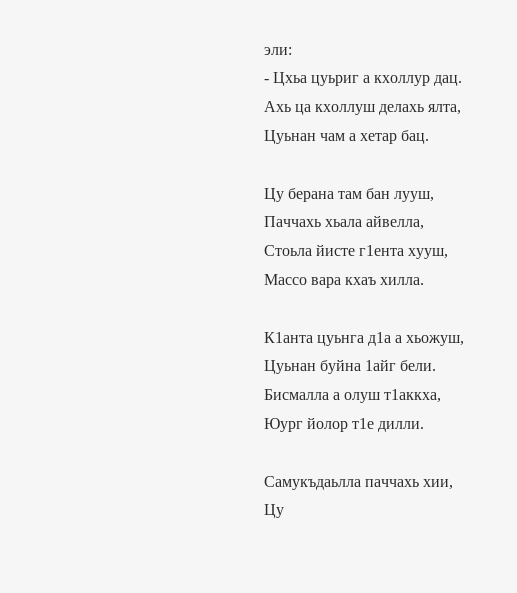эли:
- Цхьа цуьриг а кхоллур дац.
Ахь ца кхоллуш делахь ялта,
Цуьнан чам а хетар бац.

Цу берана там бан лууш,
Паччахь хьала айвелла,
Стоьла йисте г1ента хууш,
Массо вара кхаъ хилла.

К1анта цуьнга д1а а хьожуш,
Цуьнан буйна 1айг бели.
Бисмалла а олуш т1аккха,
Юург йолор т1е дилли.

Самукъдаьлла паччахь хии,
Цу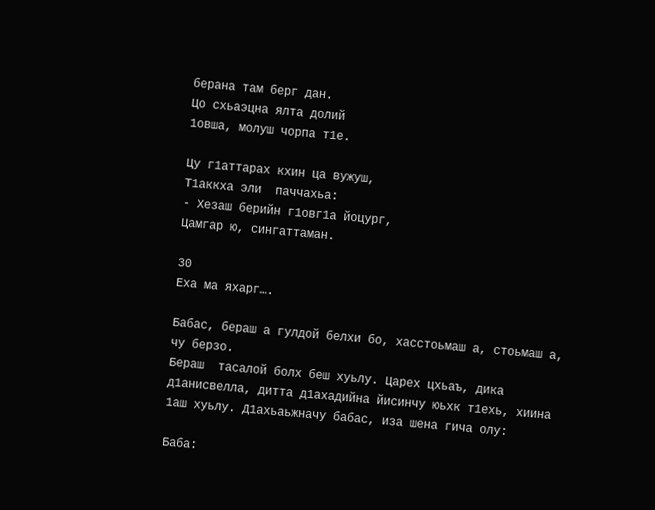берана там берг дан.
Цо схьаэцна ялта долий
1овша, молуш чорпа т1е.

Цу г1аттарах кхин ца вужуш,
Т1аккха эли  паччахьа:
- Хезаш берийн г1овг1а йоцург,
Цамгар ю, сингаттаман.

30
Еха ма яхарг….

Бабас, бераш а гулдой белхи бо, хасстоьмаш а, стоьмаш а, чу берзо.
Бераш  тасалой болх беш хуьлу. Царех цхьаъ, дика д1анисвелла, дитта д1ахадийна йисинчу юьхк т1ехь, хиина 1аш хуьлу. Д1ахьаьжначу бабас, иза шена гича олу:

Баба: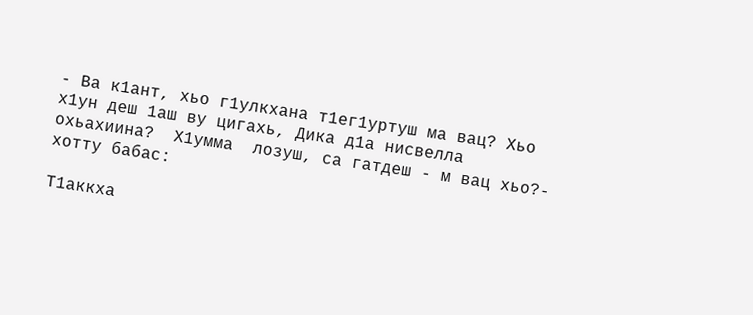- Ва к1ант, хьо г1улкхана т1ег1уртуш ма вац? Хьо х1ун деш 1аш ву цигахь, Дика д1а нисвелла охьахиина?  Х1умма  лозуш, са гатдеш - м вац хьо?- хотту бабас:

Т1аккха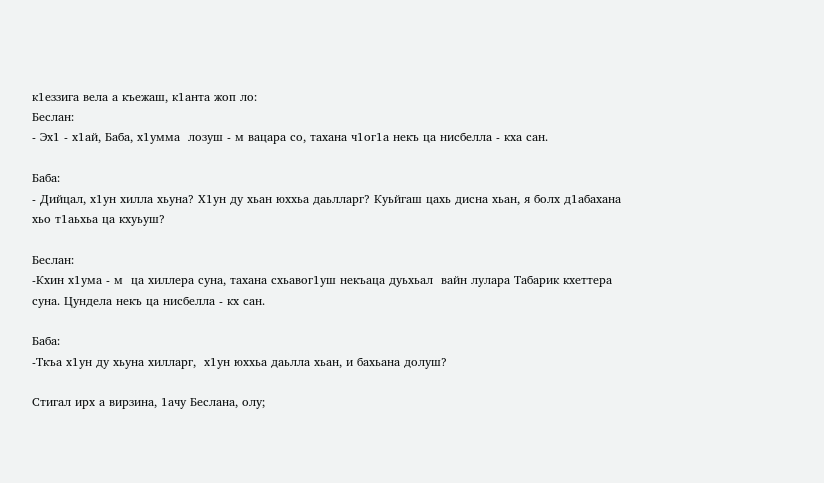к1еззига вела а къежаш, к1анта жоп ло:
Беслан:
- Эх1 - х1ай, Баба, х1умма  лозуш - м вацара со, тахана ч1ог1а некъ ца нисбелла - кха сан.

Баба:
- Дийцал, х1ун хилла хьуна? Х1ун ду хьан юххьа даьлларг? Куьйгаш цахь дисна хьан, я болх д1абахана хьо т1аьхьа ца кхуьуш?

Беслан:
-Кхин х1ума - м  ца хиллера суна, тахана схьавог1уш некъаца дуьхьал  вайн лулара Табарик кхеттера суна. Цундела некъ ца нисбелла - кх сан.

Баба:
-Ткъа х1ун ду хьуна хилларг,  х1ун юххьа даьлла хьан, и бахьана долуш?

Стигал ирх а вирзина, 1ачу Беслана, олу;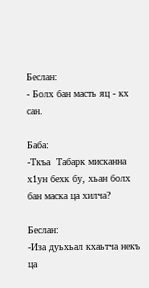Беслан:
- Болх бан масть яц - кх сан.

Баба:
-Ткъа  Табарк мисканна х1ун бехк бу, хьан болх бан маска ца хилча?

Беслан:
-Иза дуьхьал кхаьтча некъ ца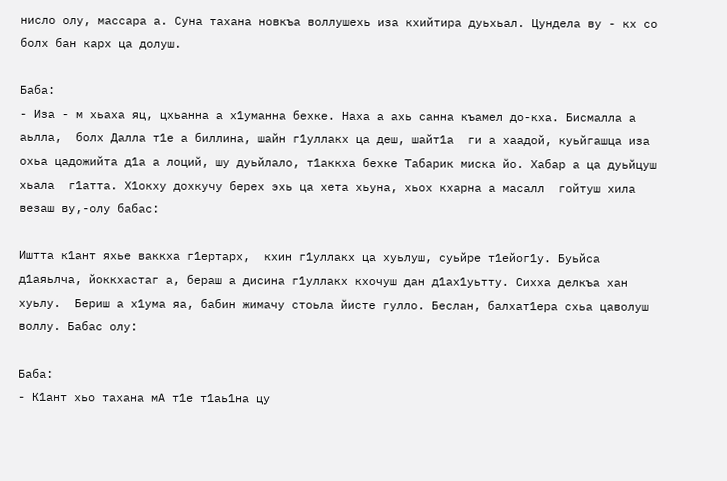нисло олу, массара а. Суна тахана новкъа воллушехь иза кхийтира дуьхьал. Цундела ву - кх со болх бан карх ца долуш.

Баба:
- Иза - м хьаха яц, цхьанна а х1уманна бехке. Наха а ахь санна къамел до-кха. Бисмалла а аьлла,  болх Далла т1е а биллина, шайн г1уллакх ца деш, шайт1а  ги а хаадой, куьйгашца иза охьа цадожийта д1а а лоций, шу дуьйлало, т1аккха бехке Табарик миска йо. Хабар а ца дуьйцуш хьала  г1атта. Х1окху дохкучу берех эхь ца хета хьуна, хьох кхарна а масалл  гойтуш хила везаш ву,-олу бабас:

Иштта к1ант яхье ваккха г1ертарх,  кхин г1уллакх ца хуьлуш, суьйре т1ейог1у. Буьйса д1аяьлча, йоккхастаг а, бераш а дисина г1уллакх кхочуш дан д1ах1уьтту. Сихха делкъа хан хуьлу.  Бериш а х1ума яа, бабин жимачу стоьла йисте гулло. Беслан, балхат1ера схьа цаволуш воллу. Бабас олу:

Баба:
- К1ант хьо тахана мА т1е т1аь1на цу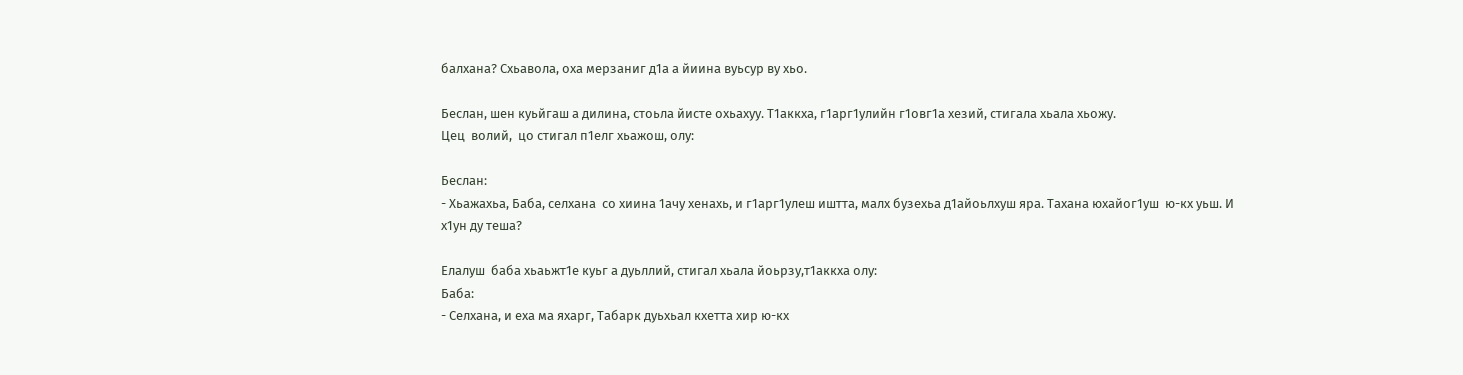балхана? Схьавола, оха мерзаниг д1а а йиина вуьсур ву хьо.

Беслан, шен куьйгаш а дилина, стоьла йисте охьахуу. Т1аккха, г1арг1улийн г1овг1а хезий, стигала хьала хьожу.
Цец  волий,  цо стигал п1елг хьажош, олу:

Беслан:
- Хьажахьа, Баба, селхана  со хиина 1ачу хенахь, и г1арг1улеш иштта, малх бузехьа д1айоьлхуш яра. Тахана юхайог1уш  ю-кх уьш. И х1ун ду теша?

Елалуш  баба хьаьжт1е куьг а дуьллий, стигал хьала йоьрзу,т1аккха олу:
Баба:
- Селхана, и еха ма яхарг, Табарк дуьхьал кхетта хир ю-кх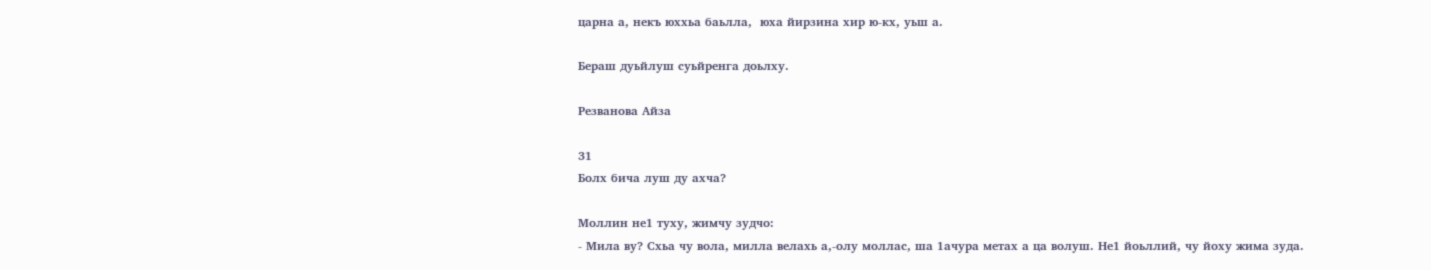царна а, некъ юххьа баьлла,  юха йирзина хир ю-кх, уьш а.

Бераш дуьйлуш суьйренга доьлху.

Резванова Айза

31
Болх бича луш ду ахча?

Моллин не1 туху, жимчу зудчо:
- Мила ву? Схьа чу вола, милла велахь а,-олу моллас, ша 1ачура метах а ца волуш. Не1 йоьллий, чу йоху жима зуда.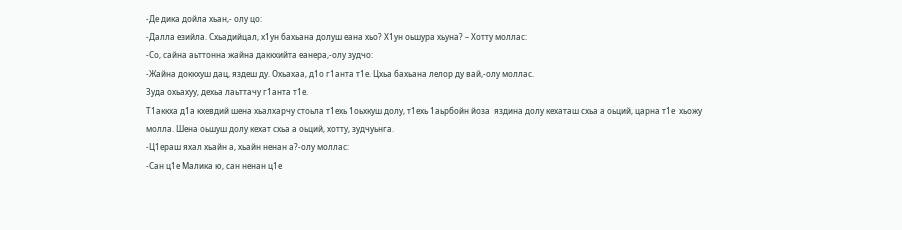-Де дика дойла хьан,- олу цо:
-Далла езийла. Схьадийцал, х1ун бахьана долуш еана хьо? Х1ун оьшура хьуна? – Хотту моллас:
-Со, сайна аьттонна жайна даккхийта еанера,-олу зудчо:
-Жайна доккхуш дац, яздеш ду. Охьахаа, д1о г1анта т1е. Цхьа бахьана лелор ду вай,-олу моллас.
Зуда охьахуу, дехьа лаьттачу г1анта т1е.
Т1аккха д1а кхевдий шена хьалхарчу стоьла т1ехь 1оьхкуш долу, т1ехь 1аьрбойн йоза  яздина долу кехаташ схьа а оьций, царна т1е  хьожу молла. Шена оьшуш долу кехат схьа а оьций, хотту, зудчуьнга.
-Ц1ераш яхал хьайн а, хьайн ненан а?-олу моллас:
-Сан ц1е Малика ю, сан ненан ц1е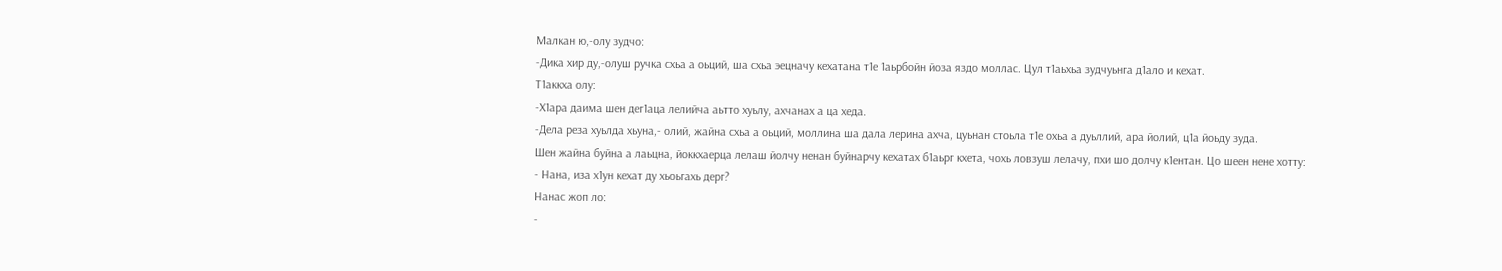Малкан ю,-олу зудчо:
-Дика хир ду,-олуш ручка схьа а оьций, ша схьа эецначу кехатана т1е 1аьрбойн йоза яздо моллас. Цул т1аьхьа зудчуьнга д1ало и кехат.
Т1аккха олу:
-Х1ара даима шен дег1аца лелийча аьтто хуьлу, ахчанах а ца хеда.
-Дела реза хуьлда хьуна,- олий, жайна схьа а оьций, моллина ша дала лерина ахча, цуьнан стоьла т1е охьа а дуьллий, ара йолий, ц1а йоьду зуда.
Шен жайна буйна а лаьцна, йоккхаерца лелаш йолчу ненан буйнарчу кехатах б1аьрг кхета, чохь ловзуш лелачу, пхи шо долчу к1ентан. Цо шеен нене хотту:
- Нана, иза х1ун кехат ду хьоьгахь дерг?
Нанас жоп ло:
-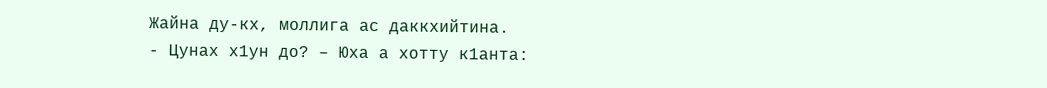Жайна ду-кх, моллига ас даккхийтина.
- Цунах х1ун до? – Юха а хотту к1анта: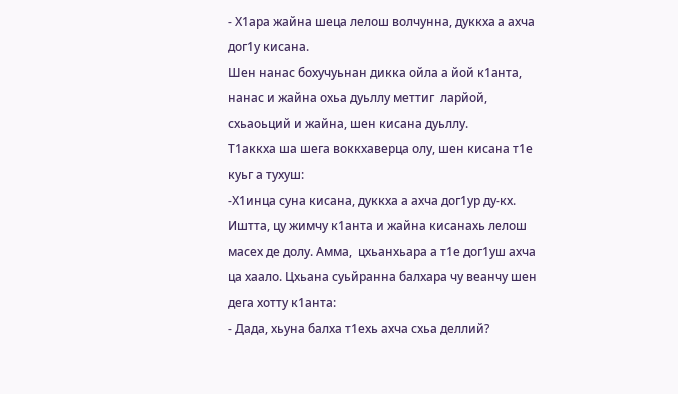- Х1ара жайна шеца лелош волчунна, дуккха а ахча дог1у кисана.
Шен нанас бохучуьнан дикка ойла а йой к1анта, нанас и жайна охьа дуьллу меттиг  ларйой, схьаоьций и жайна, шен кисана дуьллу.
Т1аккха ша шега воккхаверца олу, шен кисана т1е куьг а тухуш:
-Х1инца суна кисана, дуккха а ахча дог1ур ду-кх.
Иштта, цу жимчу к1анта и жайна кисанахь лелош масех де долу. Амма,  цхьанхьара а т1е дог1уш ахча  ца хаало. Цхьана суьйранна балхара чу веанчу шен дега хотту к1анта:
- Дада, хьуна балха т1ехь ахча схьа деллий?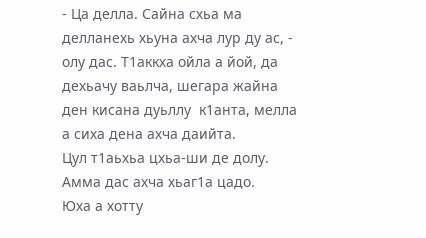- Ца делла. Сайна схьа ма делланехь хьуна ахча лур ду ас, - олу дас. Т1аккха ойла а йой, да дехьачу ваьлча, шегара жайна ден кисана дуьллу  к1анта, мелла а сиха дена ахча даийта.
Цул т1аьхьа цхьа-ши де долу. Амма дас ахча хьаг1а цадо.
Юха а хотту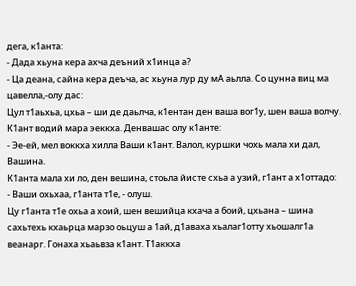дега, к1анта:
- Дада хьуна кера ахча деъний х1инца а?
- Ца деана, сайна кера деъча, ас хьуна лур ду мА аьлла. Со цунна виц ма цавелла,-олу дас:
Цул т1аьхьа, цхьа – ши де даьлча, к1ентан ден ваша вог1у, шен ваша волчу. К1ант водий мара эеккха. Денвашас олу к1анте:
- Эе-ей, мел воккха хилла Ваши к1ант. Валол, куршки чохь мала хи дал, Вашина.
К1анта мала хи ло, ден вешина, стоьла йисте схьа а узий, г1ант а х1оттадо:
- Ваши охьхаа, г1анта т1е, - олуш.
Цу г1анта т1е охьа а хоий, шен вешийца кхача а боий, цхьана – шина сахьтехь кхаьрца марзо оьцуш а 1ай, д1аваха хьалаг1отту хьошалг1а веанарг. Гонаха хьаьвза к1ант. Т1аккха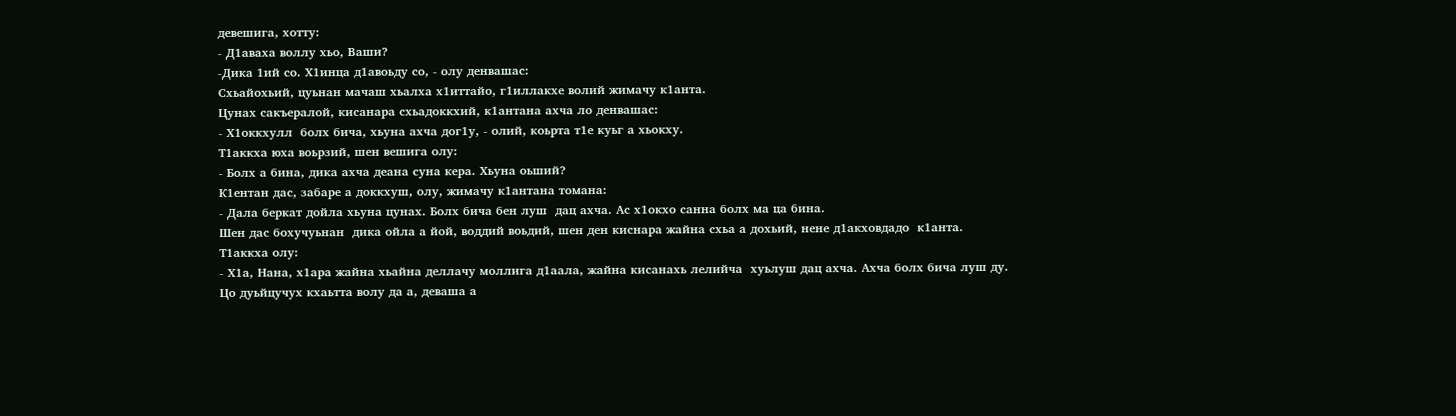девешига, хотту:
- Д1аваха воллу хьо, Ваши?
-Дика 1ий со. Х1инца д1авоьду со, - олу денвашас:
Схьайохьий, цуьнан мачаш хьалха х1иттайо, г1иллакхе волий жимачу к1анта.
Цунах сакъералой, кисанара схьадоккхий, к1антана ахча ло денвашас:
- Х1оккхулл  болх бича, хьуна ахча дог1у, - олий, коьрта т1е куьг а хьокху.
Т1аккха юха воьрзий, шен вешига олу:
- Болх а бина, дика ахча деана суна кера. Хьуна оьший?
К1ентан дас, забаре а доккхуш, олу, жимачу к1антана томана:
- Дала беркат дойла хьуна цунах. Болх бича бен луш  дац ахча. Ас х1окхо санна болх ма ца бина.
Шен дас бохучуьнан  дика ойла а йой, воддий воьдий, шен ден киснара жайна схьа а дохьий, нене д1акховдадо  к1анта.
Т1аккха олу:
- Х1а, Нана, х1ара жайна хьайна деллачу моллига д1аала, жайна кисанахь лелийча  хуьлуш дац ахча. Ахча болх бича луш ду.
Цо дуьйцучух кхаьтта волу да а, деваша а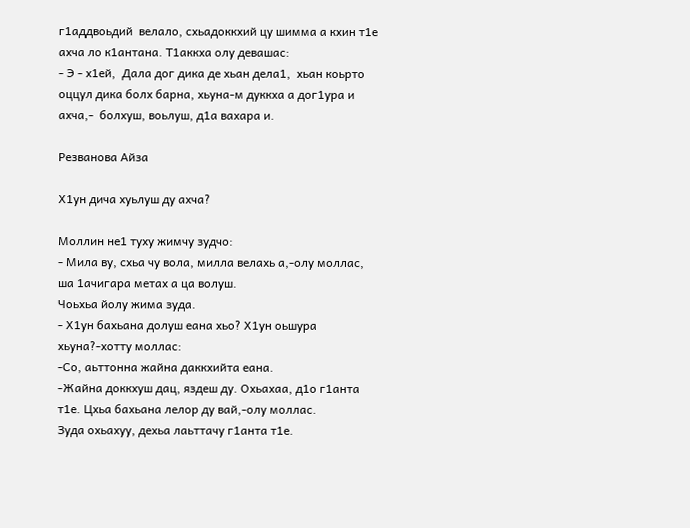г1аддвоьдий  велало, схьадоккхий цу шимма а кхин т1е ахча ло к1антана. Т1аккха олу девашас:
- Э - х1ей,  Дала дог дика де хьан дела1,  хьан коьрто оццул дика болх барна, хьуна-м дуккха а дог1ура и ахча,-  болхуш, воьлуш, д1а вахара и.

Резванова Айза

Х1ун дича хуьлуш ду ахча?

Моллин не1 туху жимчу зудчо:
- Мила ву, схьа чу вола, милла велахь а,-олу моллас, ша 1ачигара метах а ца волуш.
Чоьхьа йолу жима зуда.
- Х1ун бахьана долуш еана хьо? Х1ун оьшура хьуна?-хотту моллас:
-Со, аьттонна жайна даккхийта еана.
-Жайна доккхуш дац, яздеш ду. Охьахаа, д1о г1анта т1е. Цхьа бахьана лелор ду вай,-олу моллас.
Зуда охьахуу, дехьа лаьттачу г1анта т1е.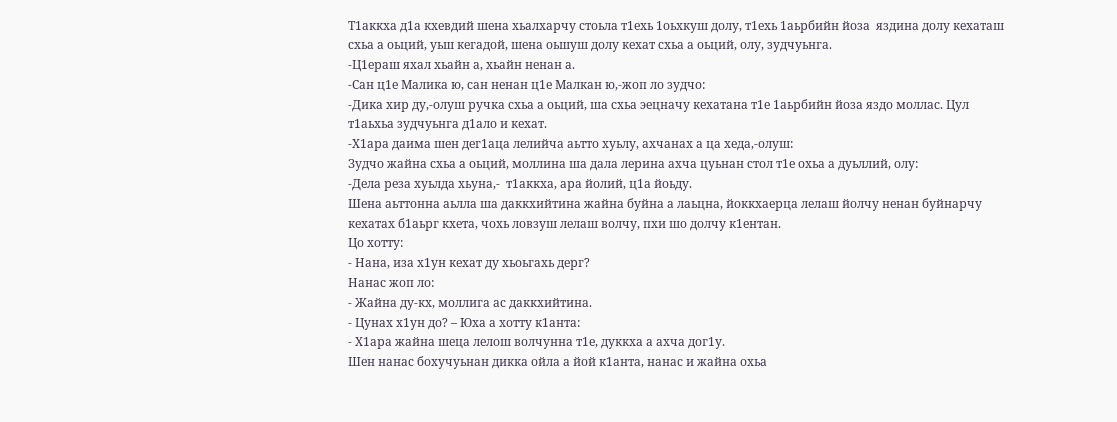Т1аккха д1а кхевдий шена хьалхарчу стоьла т1ехь 1оьхкуш долу, т1ехь 1аьрбийн йоза  яздина долу кехаташ схьа а оьций, уьш кегадой, шена оьшуш долу кехат схьа а оьций, олу, зудчуьнга.
-Ц1ераш яхал хьайн а, хьайн ненан а.
-Сан ц1е Малика ю, сан ненан ц1е Малкан ю,-жоп ло зудчо:
-Дика хир ду,-олуш ручка схьа а оьций, ша схьа эецначу кехатана т1е 1аьрбийн йоза яздо моллас. Цул т1аьхьа зудчуьнга д1ало и кехат.
-Х1ара даима шен дег1аца лелийча аьтто хуьлу, ахчанах а ца хеда,-олуш:
Зудчо жайна схьа а оьций, моллина ша дала лерина ахча цуьнан стол т1е охьа а дуьллий, олу:
-Дела реза хуьлда хьуна,-  т1аккха, ара йолий, ц1а йоьду.
Шена аьттонна аьлла ша даккхийтина жайна буйна а лаьцна, йоккхаерца лелаш йолчу ненан буйнарчу кехатах б1аьрг кхета, чохь ловзуш лелаш волчу, пхи шо долчу к1ентан.
Цо хотту:
- Нана, иза х1ун кехат ду хьоьгахь дерг?
Нанас жоп ло:
- Жайна ду-кх, моллига ас даккхийтина.
- Цунах х1ун до? – Юха а хотту к1анта:
- Х1ара жайна шеца лелош волчунна т1е, дуккха а ахча дог1у.
Шен нанас бохучуьнан дикка ойла а йой к1анта, нанас и жайна охьа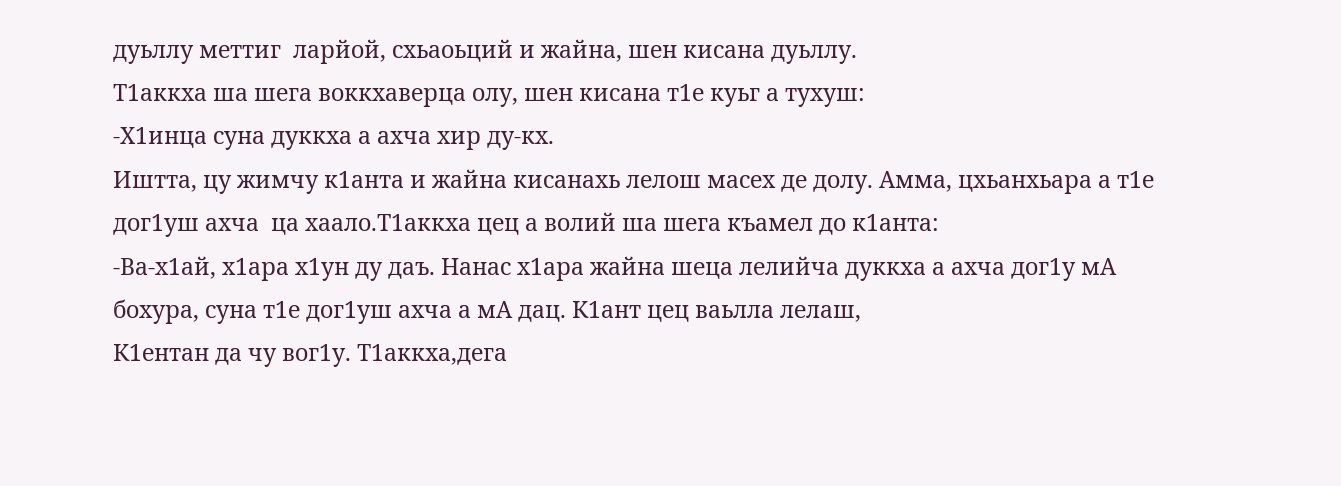дуьллу меттиг  ларйой, схьаоьций и жайна, шен кисана дуьллу.
Т1аккха ша шега воккхаверца олу, шен кисана т1е куьг а тухуш:
-Х1инца суна дуккха а ахча хир ду-кх.
Иштта, цу жимчу к1анта и жайна кисанахь лелош масех де долу. Амма, цхьанхьара а т1е дог1уш ахча  ца хаало.Т1аккха цец а волий ша шега къамел до к1анта:
-Ва-х1ай, х1ара х1ун ду даъ. Нанас х1ара жайна шеца лелийча дуккха а ахча дог1у мА бохура, суна т1е дог1уш ахча а мА дац. К1ант цец ваьлла лелаш,
К1ентан да чу вог1у. Т1аккха,дега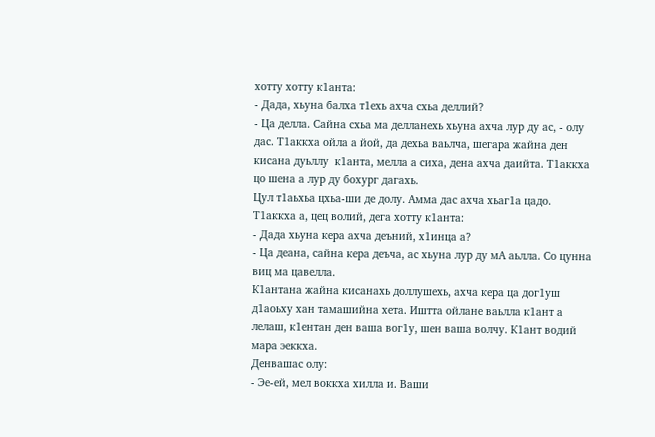хотту хотту к1анта:
- Дада, хьуна балха т1ехь ахча схьа деллий?
- Ца делла. Сайна схьа ма делланехь хьуна ахча лур ду ас, - олу дас. Т1аккха ойла а йой, да дехьа ваьлча, шегара жайна ден кисана дуьллу  к1анта, мелла а сиха, дена ахча даийта. Т1аккха цо шена а лур ду бохург дагахь.
Цул т1аьхьа цхьа-ши де долу. Амма дас ахча хьаг1а цадо.
Т1аккха а, цец волий, дега хотту к1анта:
- Дада хьуна кера ахча деъний, х1инца а?
- Ца деана, сайна кера деъча, ас хьуна лур ду мА аьлла. Со цунна виц ма цавелла.
К1антана жайна кисанахь доллушехь, ахча кера ца дог1уш д1аоьху хан тамашийна хета. Иштта ойлане ваьлла к1ант а лелаш, к1ентан ден ваша вог1у, шен ваша волчу. К1ант водий мара эеккха.
Денвашас олу:
- Эе-ей, мел воккха хилла и. Ваши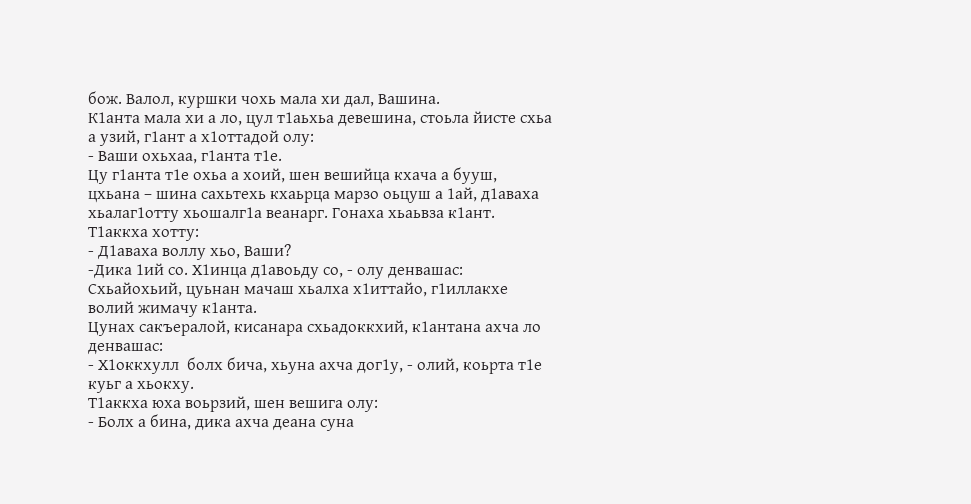бож. Валол, куршки чохь мала хи дал, Вашина.
К1анта мала хи а ло, цул т1аьхьа девешина, стоьла йисте схьа а узий, г1ант а х1оттадой олу:
- Ваши охьхаа, г1анта т1е.
Цу г1анта т1е охьа а хоий, шен вешийца кхача а бууш, цхьана – шина сахьтехь кхаьрца марзо оьцуш а 1ай, д1аваха хьалаг1отту хьошалг1а веанарг. Гонаха хьаьвза к1ант. Т1аккха хотту:
- Д1аваха воллу хьо, Ваши?
-Дика 1ий со. Х1инца д1авоьду со, - олу денвашас:
Схьайохьий, цуьнан мачаш хьалха х1иттайо, г1иллакхе волий жимачу к1анта.
Цунах сакъералой, кисанара схьадоккхий, к1антана ахча ло денвашас:
- Х1оккхулл  болх бича, хьуна ахча дог1у, - олий, коьрта т1е куьг а хьокху.
Т1аккха юха воьрзий, шен вешига олу:
- Болх а бина, дика ахча деана суна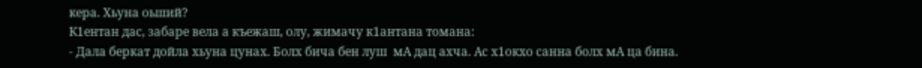кера. Хьуна оьший?
К1ентан дас, забаре вела а къежаш, олу, жимачу к1антана томана:
- Дала беркат дойла хьуна цунах. Болх бича бен луш  мА дац ахча. Ас х1окхо санна болх мА ца бина.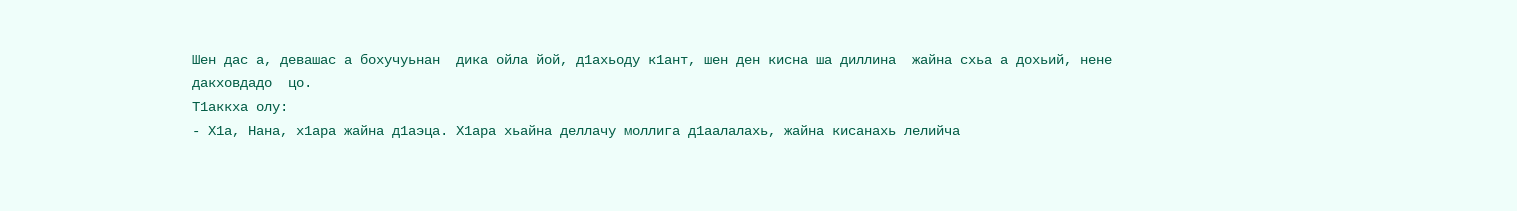Шен дас а, девашас а бохучуьнан  дика ойла йой, д1ахьоду к1ант, шен ден кисна ша диллина  жайна схьа а дохьий, нене дакховдадо  цо.
Т1аккха олу:
- Х1а, Нана, х1ара жайна д1аэца. Х1ара хьайна деллачу моллига д1аалалахь, жайна кисанахь лелийча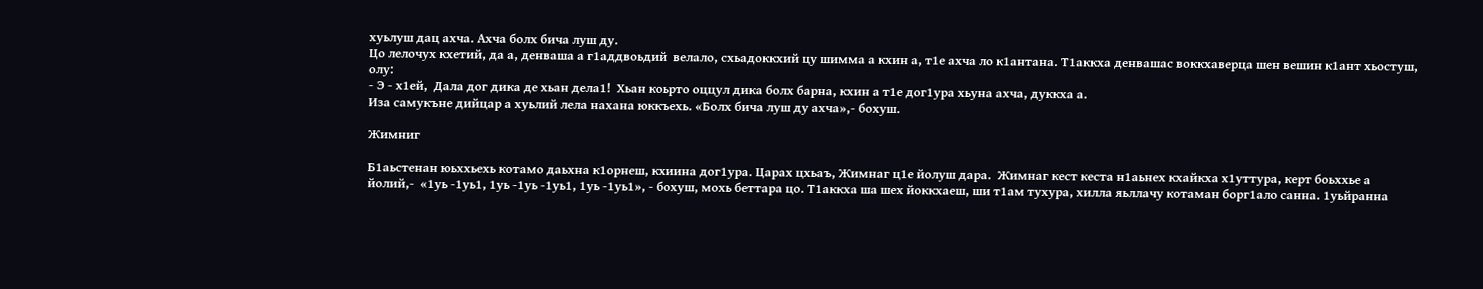хуьлуш дац ахча. Ахча болх бича луш ду.
Цо лелочух кхетий, да а, денваша а г1аддвоьдий  велало, схьадоккхий цу шимма а кхин а, т1е ахча ло к1антана. Т1аккха денвашас воккхаверца шен вешин к1ант хьостуш, олу:
- Э - х1ей,  Дала дог дика де хьан дела1!  Хьан коьрто оццул дика болх барна, кхин а т1е дог1ура хьуна ахча, дуккха а.
Иза самукъне дийцар а хуьлий лела нахана юккъехь. «Болх бича луш ду ахча»,- бохуш.

Жимниг

Б1аьстенан юьххьехь котамо даьхна к1орнеш, кхиина дог1ура. Царах цхьаъ, Жимнаг ц1е йолуш дара.  Жимнаг кест кеста н1аьнех кхайкха х1уттура, керт боьххье а йолий,-  «1уь -1уь1, 1уь -1уь -1уь1, 1уь -1уь1», - бохуш, мохь беттара цо. Т1аккха ша шех йоккхаеш, ши т1ам тухура, хилла яьллачу котаман борг1ало санна. 1уьйранна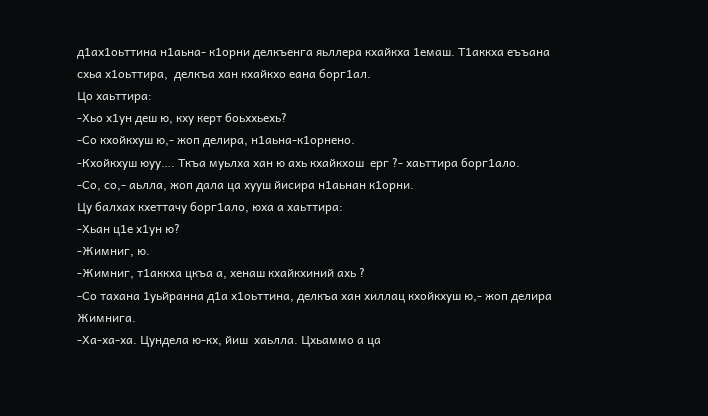д1ах1оьттина н1аьна- к1орни делкъенга яьллера кхайкха 1емаш. Т1аккха еъъана схьа х1оьттира,  делкъа хан кхайкхо еана борг1ал.
Цо хаьттира:
-Хьо х1ун деш ю, кху керт боьххьехь?
-Со кхойкхуш ю,- жоп делира, н1аьна-к1орнено.
-Кхойкхуш юуу…. Ткъа муьлха хан ю ахь кхайкхош  ерг ?- хаьттира борг1ало.
-Со, со,- аьлла, жоп дала ца хууш йисира н1аьнан к1орни.
Цу балхах кхеттачу борг1ало, юха а хаьттира:
-Хьан ц1е х1ун ю?
-Жимниг, ю.
-Жимниг, т1аккха цкъа а, хенаш кхайкхиний ахь ?
-Со тахана 1уьйранна д1а х1оьттина, делкъа хан хиллац кхойкхуш ю,- жоп делира Жимнига.
-Ха-ха-ха. Цундела ю-кх, йиш  хаьлла. Цхьаммо а ца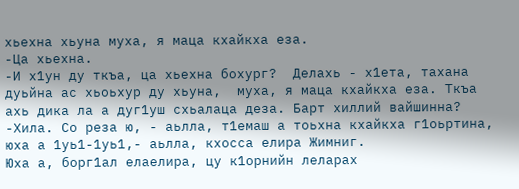хьехна хьуна муха, я маца кхайкха еза.
-Ца хьехна.
-И х1ун ду ткъа, ца хьехна бохург?  Делахь - х1ета, тахана дуьйна ас хьоьхур ду хьуна,  муха, я маца кхайкха еза. Ткъа ахь дика ла а дуг1уш схьалаца деза. Барт хиллий вайшинна?
-Хила. Со реза ю, - аьлла, т1емаш а тоьхна кхайкха г1оьртина, юха а 1уь1-1уь1,- аьлла, кхосса елира Жимниг.
Юха а, борг1ал елаелира, цу к1орнийн леларах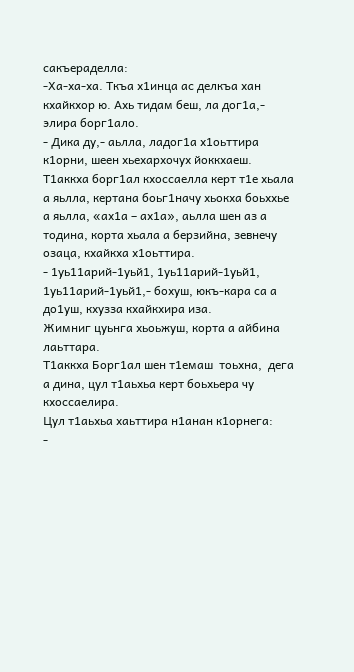сакъераделла:
-Ха-ха-ха. Ткъа х1инца ас делкъа хан кхайкхор ю. Ахь тидам беш, ла дог1а,- элира борг1ало.
- Дика ду,- аьлла, ладог1а х1оьттира к1орни, шеен хьехархочух йоккхаеш.
Т1аккха борг1ал кхоссаелла керт т1е хьала а яьлла, кертана боьг1начу хьокха боьххье а яьлла, «ах1а – ах1а», аьлла шен аз а тодина, корта хьала а берзийна, зевнечу озаца, кхайкха х1оьттира.
- 1уь11арий-1уьй1, 1уь11арий-1уьй1, 1уь11арий-1уьй1,- бохуш, юкъ-кара са а до1уш, кхузза кхайкхира иза.
Жимниг цуьнга хьоьжуш, корта а айбина лаьттара.
Т1аккха Борг1ал шен т1емаш  тоьхна,  дега а дина, цул т1аьхьа керт боьхьера чу кхоссаелира.
Цул т1аьхьа хаьттира н1анан к1орнега:
-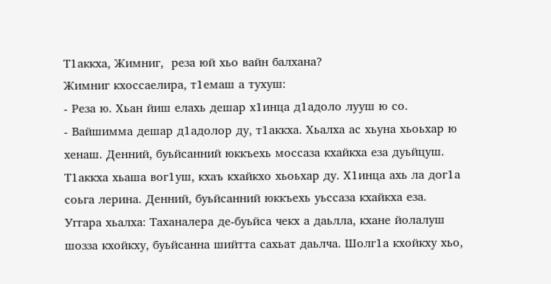Т1аккха, Жимниг,  реза юй хьо вайн балхана?
Жимниг кхоссаелира, т1емаш а тухуш:
- Реза ю. Хьан йиш елахь дешар х1инца д1адоло лууш ю со.
- Вайшимма дешар д1адолор ду, т1аккха. Хьалха ас хьуна хьоьхар ю хенаш. Денний, буьйсанний юккъехь моссаза кхайкха еза дуьйцуш. Т1аккха хьаша вог1уш, кхаъ кхайкхо хьоьхар ду. Х1инца ахь ла дог1а соьга лерина. Денний, буьйсанний юккъехь уьссаза кхайкха еза.
Уггара хьалха: Таханалера де-буьйса чекх а даьлла, кхане йолалуш шозза кхойкху, буьйсанна шийтта сахьат даьлча. Шолг1а кхойкху хьо,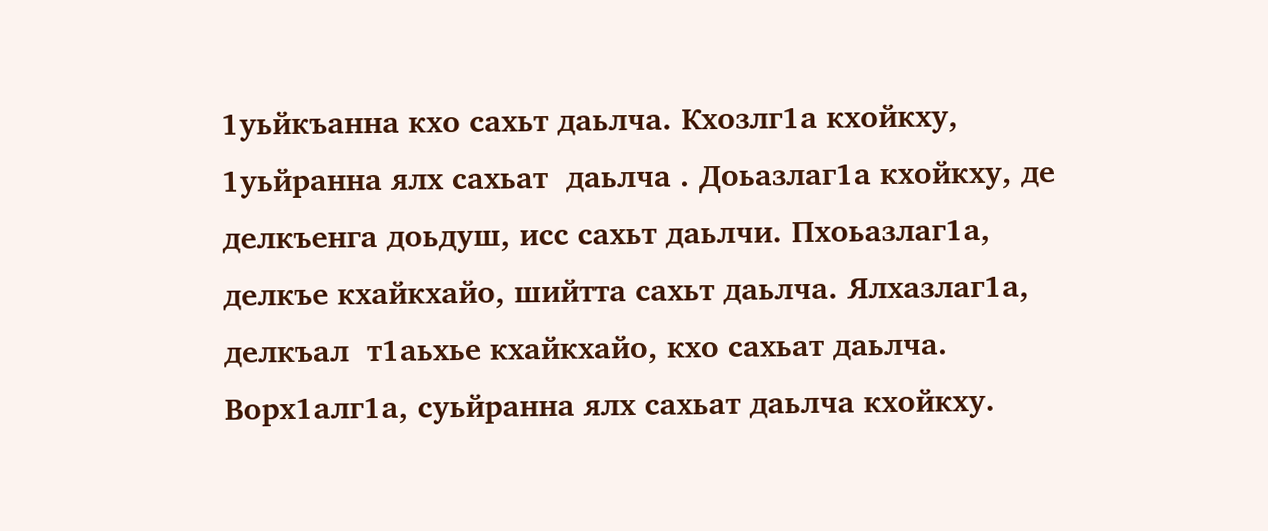1уьйкъанна кхо сахьт даьлча. Кхозлг1а кхойкху, 1уьйранна ялх сахьат  даьлча . Доьазлаг1а кхойкху, де делкъенга доьдуш, исс сахьт даьлчи. Пхоьазлаг1а,  делкъе кхайкхайо, шийтта сахьт даьлча. Ялхазлаг1а, делкъал  т1аьхье кхайкхайо, кхо сахьат даьлча. Ворх1алг1а, суьйранна ялх сахьат даьлча кхойкху.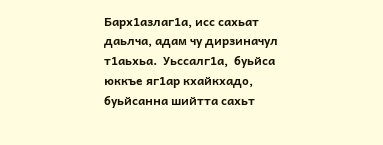Барх1азлаг1а, исс сахьат даьлча, адам чу дирзиначул т1аьхьа.  Уьссалг1а,  буьйса юккъе яг1ар кхайкхадо, буьйсанна шийтта сахьт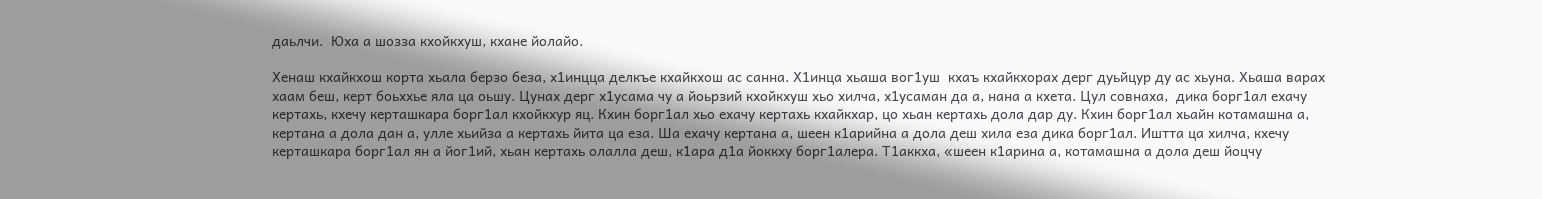даьлчи.  Юха а шозза кхойкхуш, кхане йолайо.

Хенаш кхайкхош корта хьала берзо беза, х1инцца делкъе кхайкхош ас санна. Х1инца хьаша вог1уш  кхаъ кхайкхорах дерг дуьйцур ду ас хьуна. Хьаша варах хаам беш, керт боьххье яла ца оьшу. Цунах дерг х1усама чу а йоьрзий кхойкхуш хьо хилча, х1усаман да а, нана а кхета. Цул совнаха,  дика борг1ал ехачу  кертахь, кхечу керташкара борг1ал кхойкхур яц. Кхин борг1ал хьо ехачу кертахь кхайкхар, цо хьан кертахь дола дар ду. Кхин борг1ал хьайн котамашна а, кертана а дола дан а, улле хьийза а кертахь йита ца еза. Ша ехачу кертана а, шеен к1арийна а дола деш хила еза дика борг1ал. Иштта ца хилча, кхечу керташкара борг1ал ян а йог1ий, хьан кертахь олалла деш, к1ара д1а йоккху борг1алера. Т1аккха, «шеен к1арина а, котамашна а дола деш йоцчу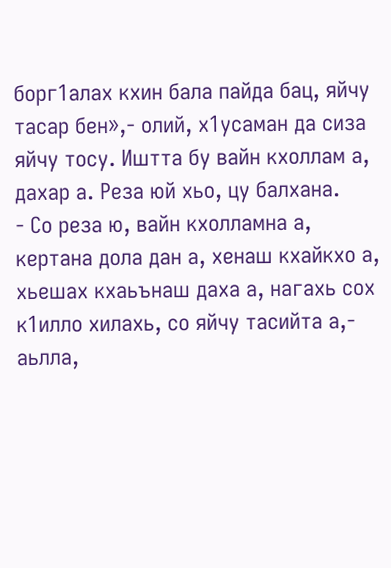борг1алах кхин бала пайда бац, яйчу тасар бен»,- олий, х1усаман да сиза яйчу тосу. Иштта бу вайн кхоллам а, дахар а. Реза юй хьо, цу балхана.
- Со реза ю, вайн кхолламна а, кертана дола дан а, хенаш кхайкхо а, хьешах кхаьънаш даха а, нагахь сох к1илло хилахь, со яйчу тасийта а,- аьлла,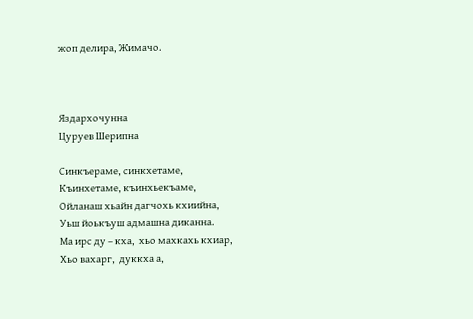жоп делира, Жимачо.



Яздархочунна
Цуруев Шерипна

Синкъераме, синкхетаме,
Къинхетаме, къинхьекъаме,
Ойланаш хьайн дагчохь кхиийна,
Уьш йоькъуш адмашна диканна.
Ма ирс ду – кха,  хьо махкахь кхиар,
Хьо вахарг,  дуккха а,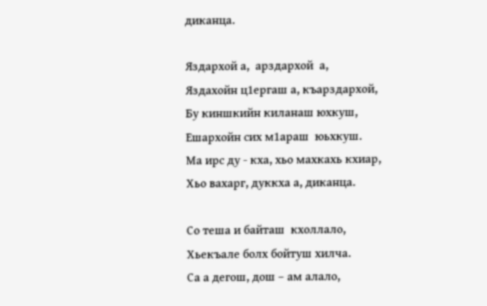диканца.

Яздархой а,  арздархой  а,
Яздахойн ц1ергаш а, къарздархой,
Бу киншкийн киланаш юхкуш,
Ешархойн сих м1араш  юьхкуш.
Ма ирс ду - кха, хьо махкахь кхиар,
Хьо вахарг, дуккха а, диканца.

Со теша и байташ  кхоллало,
Хьекъале болх бойтуш хилча.
Са а дегош, дош – ам алало,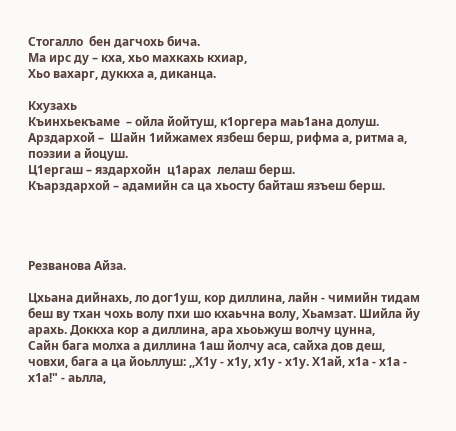Стогалло  бен дагчохь бича.
Ма ирс ду – кха, хьо махкахь кхиар,
Хьо вахарг, дуккха а, диканца.

Кхузахь
Къинхьекъаме  – ойла йойтуш, к1оргера маь1ана долуш.
Арздархой –  Шайн 1ийжамех язбеш берш, рифма а, ритма а, поэзии а йоцуш.
Ц1ергаш – яздархойн  ц1арах  лелаш берш.
Къарздархой – адамийн са ца хьосту байташ язъеш берш.




Резванова Айза.

Цхьана дийнахь, ло дог1уш, кор диллина, лайн - чимийн тидам беш ву тхан чохь волу пхи шо кхаьчна волу, Хьамзат. Шийла йу арахь. Доккха кор а диллина, ара хьоьжуш волчу цунна,
Сайн бага молха а диллина 1аш йолчу аса, сайха дов деш, човхи, бага а ца йоьллуш: ,,Х1у - х1у, х1у - х1у. Х1ай, х1а - х1а - х1а!" - аьлла,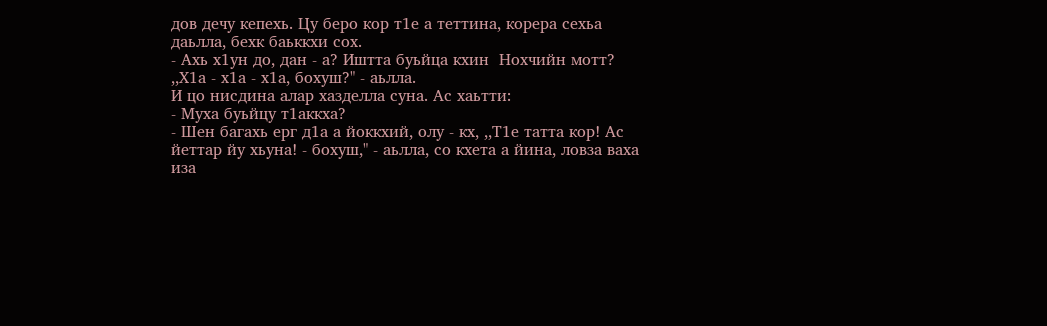дов дечу кепехь. Цу беро кор т1е а теттина, корера сехьа даьлла, бехк баьккхи сох.
- Ахь х1ун до, дан - а? Иштта буьйца кхин  Нохчийн мотт?
,,Х1а - х1а - х1а, бохуш?" - аьлла.
И цо нисдина алар хазделла суна. Ас хаьтти:
- Муха буьйцу т1аккха?
- Шен багахь ерг д1а а йоккхий, олу - кх, ,,Т1е татта кор! Ас йеттар йу хьуна! - бохуш," - аьлла, со кхета а йина, ловза ваха иза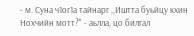- м. Суна ч1ог1а тайнарг ,,Иштта буьйцу кхин Нохчийн мотт?" - аьлла, цо билгал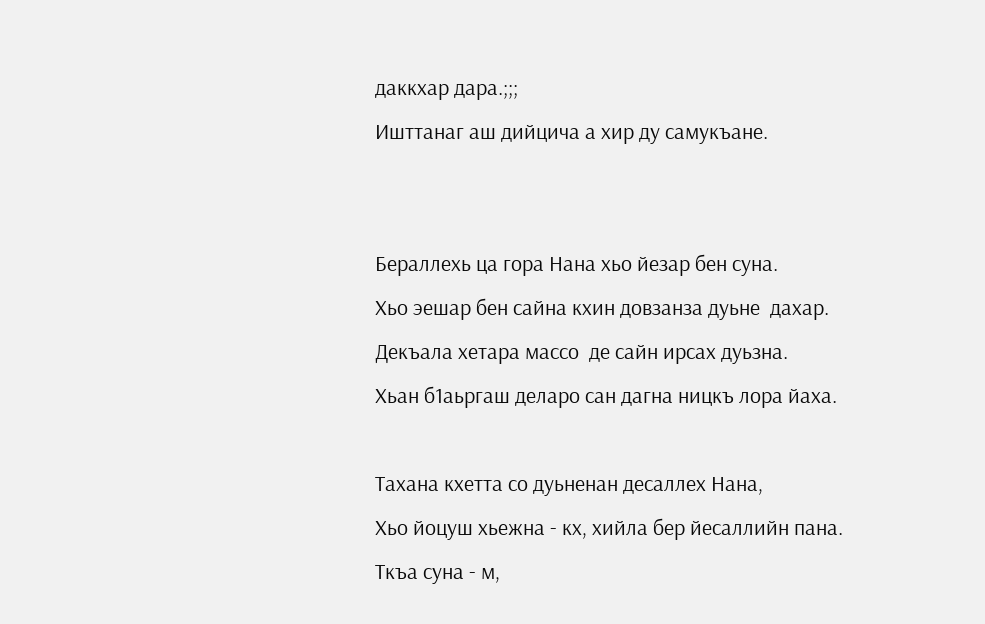даккхар дара.;;;
Ишттанаг аш дийцича а хир ду самукъане.


Бераллехь ца гора Нана хьо йезар бен суна.
Хьо эешар бен сайна кхин довзанза дуьне  дахар.
Декъала хетара массо  де сайн ирсах дуьзна.
Хьан б1аьргаш деларо сан дагна ницкъ лора йаха.

Тахана кхетта со дуьненан десаллех Нана,
Хьо йоцуш хьежна - кх, хийла бер йесаллийн пана.
Ткъа суна - м,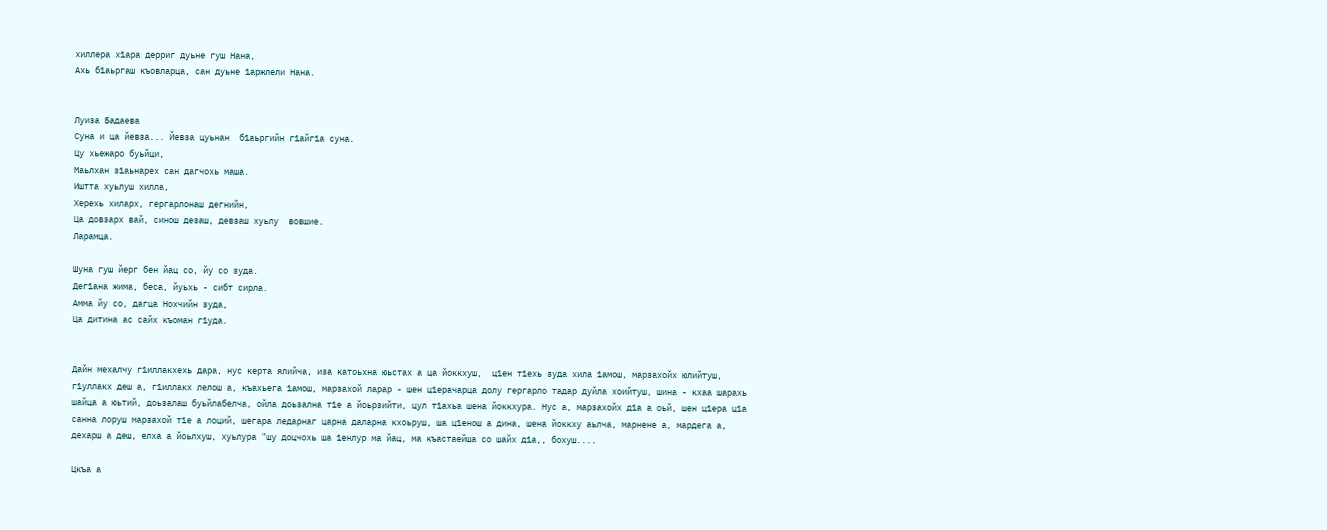хиллера х1ара дерриг дуьне гуш Нана,
Ахь б1аьргаш къовларца, сан дуьне 1аржлели Нана.


Луиза Бадаева
Суна и ца йевза... Йевза цуьнан  б1аьргийн г1айг1а суна.
Цу хьежаро буьйци,
Маьлхан з1аьнарех сан дагчохь маша.
Иштта хуьлуш хилла,
Херехь хиларх, гергарлонаш дегнийн,
Ца довзарх вай, синош дезаш, девзаш хуьлу  вовшие.
Ларамца.

Шуна гуш йерг бен йац со, йу со зуда.
Дег1ана жима, беса, йуьхь - сибт сирла.
Амма йу со, дагца Нохчийн зуда,
Ца дитина ас сайх къоман г1уда.


Дайн мехалчу г1иллакхехь дара, нус керта ялийча, иза катоьхна юьстах а ца йоккхуш,  ц1ен т1ехь зуда хила 1амош, марзахойх юлийтуш, г1уллакх деш а, г1иллакх лелош а, къахьега 1амош, марзахой ларар - шен ц1ерачарца долу гергарло тадар дуйла хоийтуш, шина - кхаа шарахь шайца а юьтий, доьзалаш буьйлабелча, ойла доьзална т1е а йоьрзийти, цул т1ахьа шена йоккхура. Нус а, марзахойх д1а а оьй, шен ц1ера ц1а санна лоруш марзахой т1е а лоций, шегара ледарнаг царна даларна кхоьруш, ша ц1енош а дина, шена йоккху аьлча, марнене а, мардега а, дехарш а деш, елха а йоьлхуш, хуьлура "шу доцчохь ша 1енлур ма йац, ма къастаейша со шайх д1а,, бохуш....

Цкъа а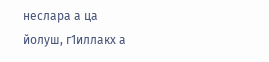неслара а ца йолуш, г1иллакх а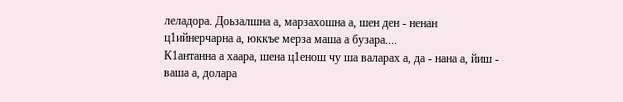леладора. Доьзалшна а, марзахошна а, шен ден - ненан ц1ийнерчарна а, юккъе мерза маша а бузара....
К1антанна а хаара, шена ц1енош чу ша валарах а, да - нана а, йиш - ваша а, долара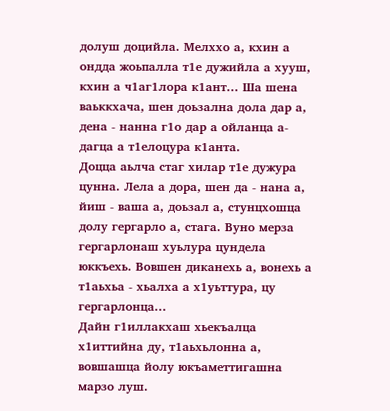долуш доцийла. Мелххо а, кхин а ондда жоьпалла т1е дужийла а хууш, кхин а ч1аг1лора к1ант... Ша шена ваьккхача, шен доьзална дола дар а, дена - нанна г1о дар а ойланца а- дагца а т1елоцура к1анта.
Доцца аьлча стаг хилар т1е дужура цунна. Лела а дора, шен да - нана а, йиш - ваша а, доьзал а, стунцхошца долу гергарло а, стага. Вуно мерза гергарлонаш хуьлура цундела юккъехь. Вовшен диканехь а, вонехь а т1аьхьа - хьалха а х1уьттура, цу гергарлонца...
Дайн г1иллакхаш хьекъалца х1иттийна ду, т1аьхьлонна а, вовшашца йолу юкъаметтигашна марзо луш.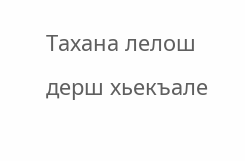Тахана лелош дерш хьекъале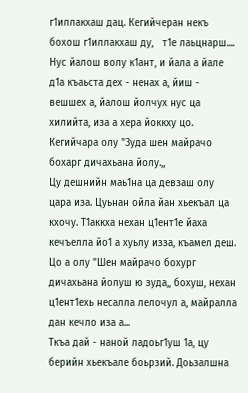г1иллакхаш дац. Кегийчеран некъ бохош г1иллакхаш ду,   т1е лаьцнарш....
Нус йалош волу к1ант, и йала а йале д1а къаьста дех - ненах а, йиш - вешшех а, йалош йолчух нус ца хилийта, иза а хера йоккху цо. Кегийчара олу "Зуда шен майрачо бохарг дичахьана йолу.,,
Цу дешнийн маь1на ца девзаш олу цара иза. Цуьнан ойла йан хьекъал ца кхочу. Т1аккха нехан ц1ент1е йаха кечъелла йо1 а хуьлу изза, къамел деш. Цо а олу "Шен майрачо бохург дичахьана йолуш ю зуда,, бохуш, нехан ц1ент1ехь несалла лелочул а, майралла дан кечло иза а...
Ткъа дай - наной ладоьг1уш 1а, цу берийн хьекъале боьрзий. Доьзалшна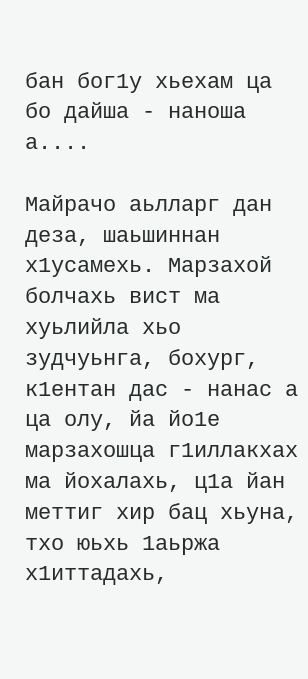бан бог1у хьехам ца бо дайша - наноша а....

Майрачо аьлларг дан деза, шаьшиннан х1усамехь. Марзахой болчахь вист ма хуьлийла хьо зудчуьнга, бохург, к1ентан дас - нанас а ца олу, йа йо1е марзахошца г1иллакхах ма йохалахь, ц1а йан меттиг хир бац хьуна, тхо юьхь 1аьржа х1иттадахь,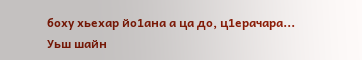боху хьехар йо1ана а ца до, ц1ерачара...
Уьш шайн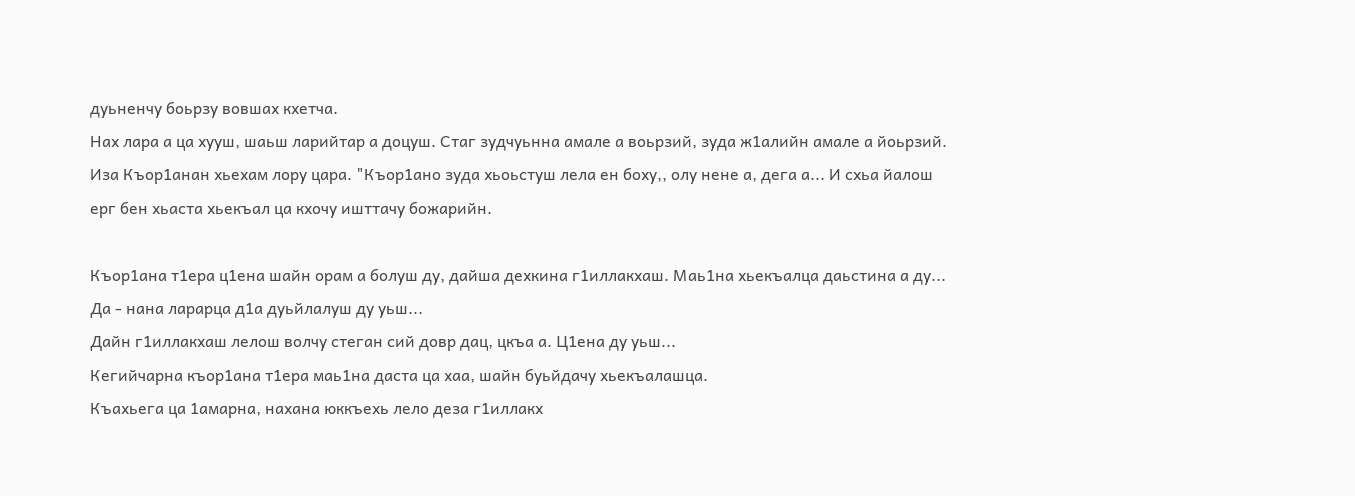дуьненчу боьрзу вовшах кхетча.
Нах лара а ца хууш, шаьш ларийтар а доцуш. Стаг зудчуьнна амале а воьрзий, зуда ж1алийн амале а йоьрзий.
Иза Къор1анан хьехам лору цара. "Къор1ано зуда хьоьстуш лела ен боху,, олу нене а, дега а... И схьа йалош ерг бен хьаста хьекъал ца кхочу ишттачу божарийн.

Къор1ана т1ера ц1ена шайн орам а болуш ду, дайша дехкина г1иллакхаш. Маь1на хьекъалца даьстина а ду...
Да - нана ларарца д1а дуьйлалуш ду уьш...
Дайн г1иллакхаш лелош волчу стеган сий довр дац, цкъа а. Ц1ена ду уьш...
Кегийчарна къор1ана т1ера маь1на даста ца хаа, шайн буьйдачу хьекъалашца.
Къахьега ца 1амарна, нахана юккъехь лело деза г1иллакх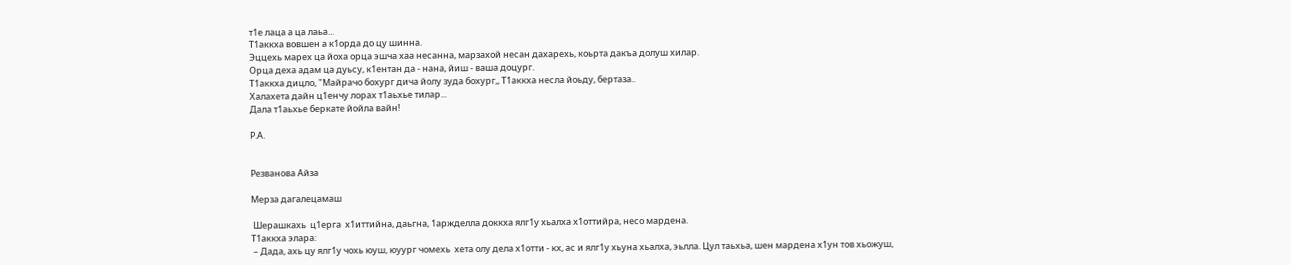т1е лаца а ца лаьа...
Т1аккха вовшен а к1орда до цу шинна.
Эццехь марех ца йоха орца эшча хаа несанна, марзахой несан дахарехь, коьрта дакъа долуш хилар.
Орца деха адам ца дуьсу, к1ентан да - нана, йиш - ваша доцург.
Т1аккха дицло, "Майрачо бохург дича йолу зуда бохург,, Т1аккха несла йоьду, бертаза..
Халахета дайн ц1енчу лорах т1аьхье тилар...
Дала т1аьхье беркате йойла вайн!

Р.А.


Резванова Айза

Мерза дагалецамаш

 Шерашкахь  ц1ерга  х1иттийна, даьгна, 1аржделла доккха ялг1у хьалха х1оттийра, несо мардена.
Т1аккха элара:
 – Дада, ахь цу ялг1у чохь юуш, юуург чомехь  хета олу дела х1отти - кх, ас и ялг1у хьуна хьалха, эьлла. Цул таьхьа, шен мардена х1ун тов хьожуш,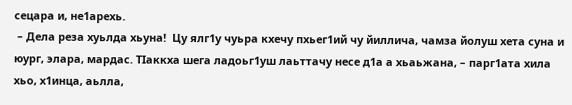сецара и, не1арехь.
 – Дела реза хуьлда хьуна!  Цу ялг1у чуьра кхечу пхьег1ий чу йиллича, чамза йолуш хета суна и  юург, элара, мардас. ТIаккха шега ладоьг1уш лаьттачу несе д1а а хьаьжана, – парг1ата хила хьо, х1инца, аьлла,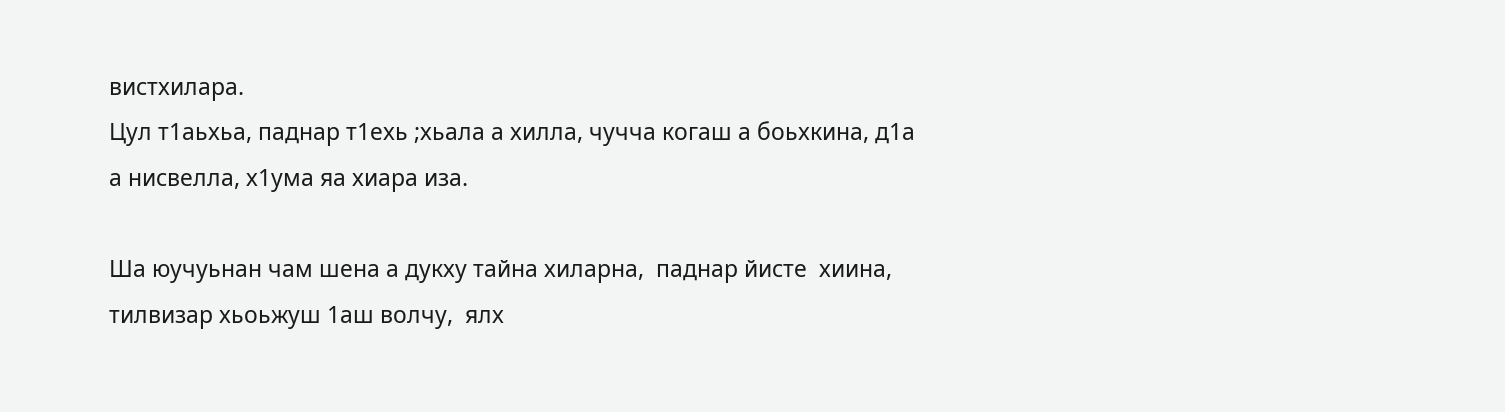вистхилара.
Цул т1аьхьа, паднар т1ехь ;хьала а хилла, чучча когаш а боьхкина, д1а а нисвелла, х1ума яа хиара иза.

Ша юучуьнан чам шена а дукху тайна хиларна,  паднар йисте  хиина, тилвизар хьоьжуш 1аш волчу,  ялх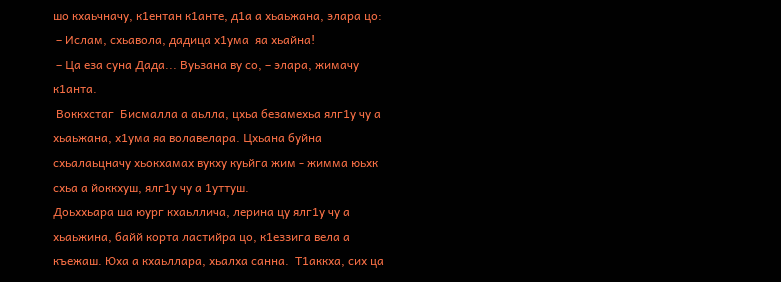шо кхаьчначу, к1ентан к1анте, д1а а хьаьжана, элара цо:
 – Ислам, схьавола, дадица х1ума  яа хьайна!
 – Ца еза суна Дада... Вуьзана ву со, – элара, жимачу к1анта.
 Воккхстаг  Бисмалла а аьлла, цхьа безамехьа ялг1у чу а хьаьжана, х1ума яа волавелара. Цхьана буйна схьалаьцначу хьокхамах вукху куьйга жим - жимма юьхк схьа а йоккхуш, ялг1у чу а 1уттуш.
Доьххьара ша юург кхаьллича, лерина цу ялг1у чу а хьаьжина, байй корта ластийра цо, к1еззига вела а къежаш. Юха а кхаьллара, хьалха санна.  Т1аккха, сих ца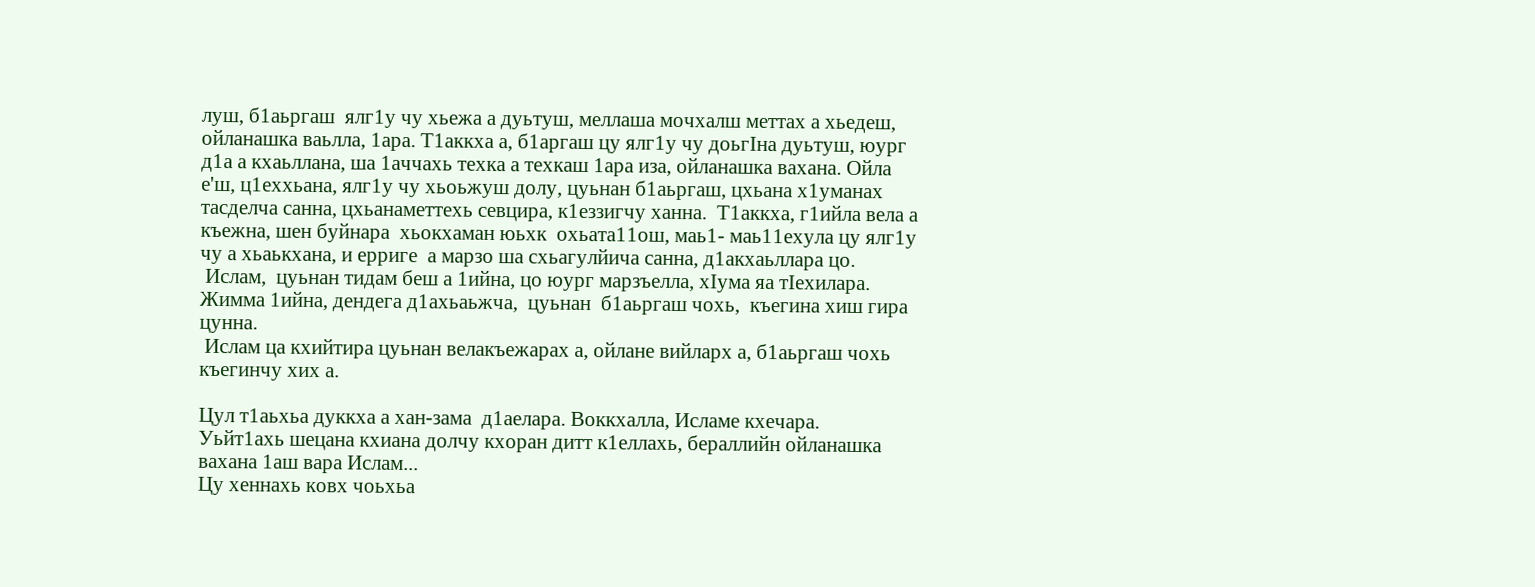луш, б1аьргаш  ялг1у чу хьежа а дуьтуш, меллаша мочхалш меттах а хьедеш, ойланашка ваьлла, 1ара. Т1аккха а, б1аргаш цу ялг1у чу доьгIна дуьтуш, юург д1а а кхаьллана, ша 1аччахь техка а техкаш 1ара иза, ойланашка вахана. Ойла е'ш, ц1еххьана, ялг1у чу хьоьжуш долу, цуьнан б1аьргаш, цхьана х1уманах тасделча санна, цхьанаметтехь севцира, к1еззигчу ханна.  Т1аккха, г1ийла вела а къежна, шен буйнара  хьокхаман юьхк  охьата11ош, маь1- маь11ехула цу ялг1у чу а хьаькхана, и ерриге  а марзо ша схьагулйича санна, д1акхаьллара цо.
 Ислам,  цуьнан тидам беш а 1ийна, цо юург марзъелла, хIума яа тIехилара. Жимма 1ийна, дендега д1ахьаьжча,  цуьнан  б1аьргаш чохь,  къегина хиш гира цунна.
 Ислам ца кхийтира цуьнан велакъежарах а, ойлане вийларх а, б1аьргаш чохь къегинчу хих а.

Цул т1аьхьа дуккха а хан-зама  д1аелара. Воккхалла, Исламе кхечара.
Уьйт1ахь шецана кхиана долчу кхоран дитт к1еллахь, бераллийн ойланашка вахана 1аш вара Ислам...
Цу хеннахь ковх чоьхьа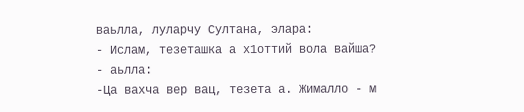ваьлла, луларчу Султана, элара:
- Ислам, тезеташка а х1оттий вола вайша? - аьлла:
-Ца вахча вер вац, тезета а. Жималло - м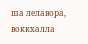ша лелавора, воккхалла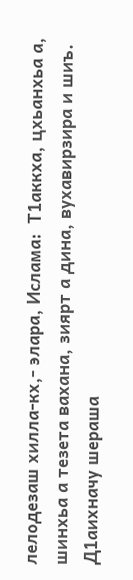лелодезаш хилла-кх,- элара, Ислама:  Т1аккха, цхьанхьа а, шинхьа а тезета вахана, зиярт а дина, вухавирзира и шиъ. Д1аихначу шераша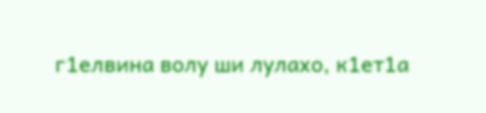г1елвина волу ши лулахо, к1ет1а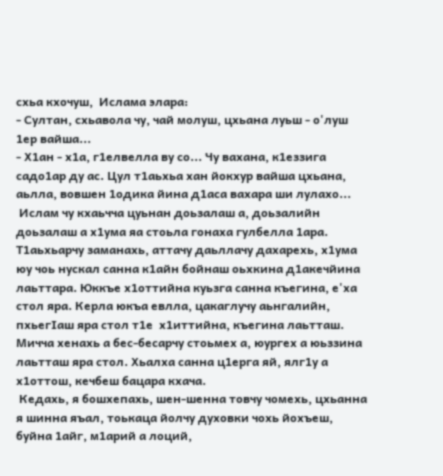схьа кхочуш,  Ислама элара:
- Султан, схьавола чу, чай молуш, цхьана луьш - о'луш 1ер вайша...
- Х1ан - х1а, г1елвелла ву со... Чу вахана, к1еззига садо1ар ду ас. Цул т1аьхьа хан йокхур вайша цхьана, аьлла, вовшен 1одика йина д1аса вахара ши лулахо...
 Ислам чу кхаьчча цуьнан доьзалаш а, доьзалийн доьзалаш а х1ума яа стоьла гонаха гулбелла 1ара.
Т1аьхьарчу заманахь, аттачу даьллачу дахарехь, х1ума юу чоь нускал санна к1айн бойнаш оьхкина д1акечйина лаьттара. Юккъе х1оттийна куьзга санна къегина, е'ха стол яра. Керла юкъа евлла, цакаглучу аьнгалийн, пхьегIаш яра стол т1е  х1иттийна, къегина лаьтташ. Мичча хенахь а бес-бесарчу стоьмех а, юургех а юьззина лаьтташ яра стол. Хьалха санна ц1ерга яй, ялг1у а х1оттош, кечбеш бацара кхача.
 Кедахь, я бошхепахь, шен-шенна товчу чомехь, цхьанна я шинна яъал, тоькаца йолчу духовки чохь йохъеш, буйна 1айг, м1арий а лоций,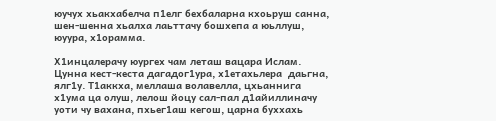юучух хьакхабелча п1елг бехбаларна кхоьруш санна, шен-шенна хьалха лаьттачу бошхепа а юьллуш, юуура, х1орамма.

Х1инцалерачу юургех чам леташ вацара Ислам. Цунна кест-кеста дагадог1ура, х1етахьлера  даьгна, ялг1у. Т1аккха, меллаша волавелла, цхьаннига  х1ума ца олуш, лелош йоцу сал-пал д1айиллиначу  уоти чу вахана, пхьег1аш кегош, царна буххахь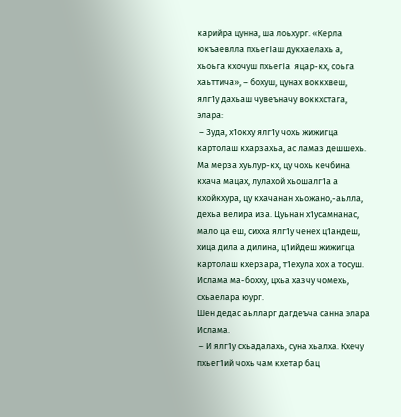карийра цунна, ша лоьхург. «Керла юкъаевлла пхьегIаш дукхаелахь а, хьоьга кхочуш пхьегIа  яцар-кх, соьга хаьттича», – бохуш, цунах воккхвеш, ялг1у дахьаш чувеъначу воккхстага, элара:
 – Зуда, х1окху ялг1у чохь жижигца картолаш кхарзахьа, ас ламаз дешшехь. Ма мерза хуьлур-кх, цу чохь кечбина кхача мацах, лулахой хьошалг1а а кхойкхура, цу кхачанан хьожано,-аьлла, дехьа велира иза. Цуьнан х1усамнанас, мало ца еш, сихха ялг1у ченех ц1андеш, хица дила а дилина, ц1ийдеш жижигца картолаш кхерзара, т1ехула хох а тосуш. Ислама ма-бохху, цхьа хазчу чомехь, схьаелара юург.
Шен дедас аьлларг дагдеъча санна элара Ислама.
 – И ялг1у схьадалахь, суна хьалха. Кхечу пхьег1ий чохь чам кхетар бац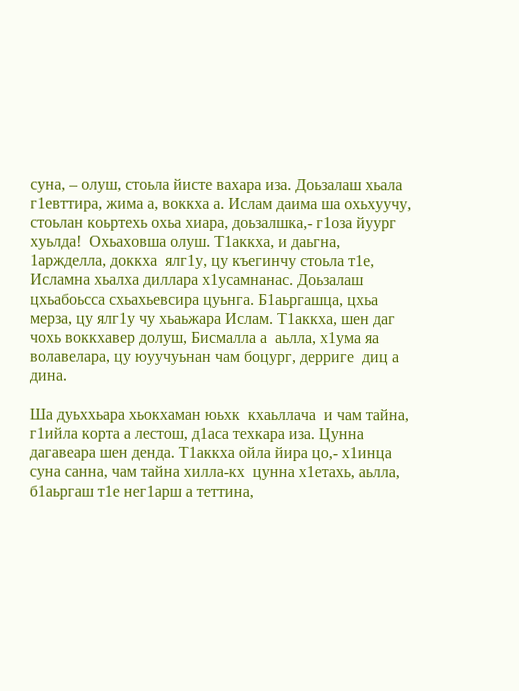суна, – олуш, стоьла йисте вахара иза. Доьзалаш хьала г1евттира, жима а, воккха а. Ислам даима ша охьхуучу, стоьлан коьртехь охьа хиара, доьзалшка,- г1оза йуург хуьлда!  Охьаховша олуш. Т1аккха, и даьгна, 1аржделла, доккха  ялг1у, цу къегинчу стоьла т1е, Исламна хьалха диллара х1усамнанас. Доьзалаш цхьабоьсса схьахьевсира цуьнга. Б1аьргашца, цхьа мерза, цу ялг1у чу хьаьжара Ислам. Т1аккха, шен даг чохь воккхавер долуш, Бисмалла а  аьлла, х1ума яа волавелара, цу юуучуьнан чам боцург, дерриге  диц а дина.

Ша дуьххьара хьокхаман юьхк  кхаьллача  и чам тайна, г1ийла корта а лестош, д1аса техкара иза. Цунна дагавеара шен денда. Т1аккха ойла йира цо,- х1инца суна санна, чам тайна хилла-кх  цунна х1етахь, аьлла, б1аьргаш т1е нег1арш а теттина,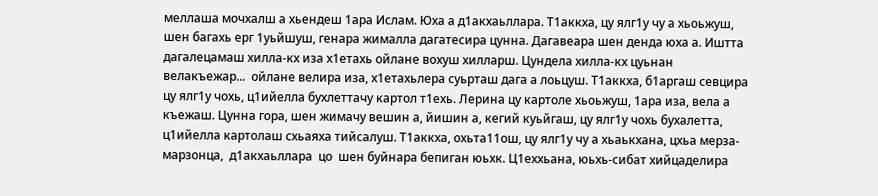меллаша мочхалш а хьендеш 1ара Ислам. Юха а д1акхаьллара. Т1аккха, цу ялг1у чу а хьоьжуш, шен багахь ерг 1уьйшуш, генара жималла дагатесира цунна. Дагавеара шен денда юха а. Иштта дагалецамаш хилла-кх иза х1етахь ойлане вохуш хилларш. Цундела хилла-кх цуьнан велакъежар...  ойлане велира иза, х1етахьлера суьрташ дага а лоьцуш. Т1аккха, б1аргаш севцира цу ялг1у чохь, ц1ийелла бухлеттачу картол т1ехь. Лерина цу картоле хьоьжуш, 1ара иза, вела а къежаш. Цунна гора, шен жимачу вешин а, йишин а, кегий куьйгаш, цу ялг1у чохь бухалетта, ц1ийелла картолаш схьаяха тийсалуш. Т1аккха, охьта11ош, цу ялг1у чу а хьаькхана, цхьа мерза-марзонца,  д1акхаьллара  цо  шен буйнара бепиган юьхк. Ц1еххьана, юьхь-сибат хийцаделира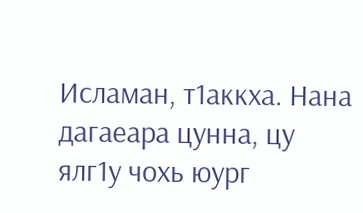Исламан, т1аккха. Нана дагаеара цунна, цу ялг1у чохь юург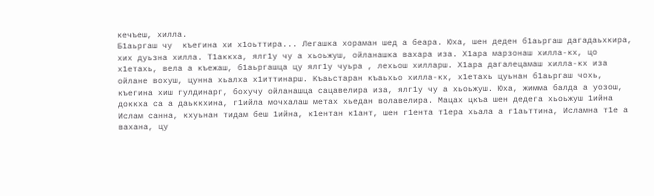кечъеш, хилла.
Б1аьргаш чу  къегина хи х1оьттира... Легашка хораман шед а беара. Юха, шен деден б1аьргаш дагадаьхкира, хих дуьзна хилла. Т1аккха, ялг1у чу а хьоьжуш, ойланашка вахара иза. Х1ара марзонаш хилла-кх, цо х1етахь, вела а къежаш, б1аьргашца цу ялг1у чуьра , лехьош хилларш. Х1ара дагалецамаш хилла-кх иза ойлане вохуш, цунна хьалха х1иттинарш. Къаьстаран къаьхьо хилла-кх, х1етахь цуьнан б1аьргаш чохь, къегина хиш гулдинарг, бохучу ойланашца сацавелира иза, ялг1у чу а хьоьжуш. Юха, жимма балда а уозош, доккха са а даьккхина, г1ийла мочхалаш метах хьедан волавелира. Мацах цкъа шен дедега хьоьжуш 1ийна Ислам санна, кхуьнан тидам беш 1ийна, к1ентан к1ант, шен г1ента т1ера хьала а г1аьттина, Исламна т1е а вахана, цу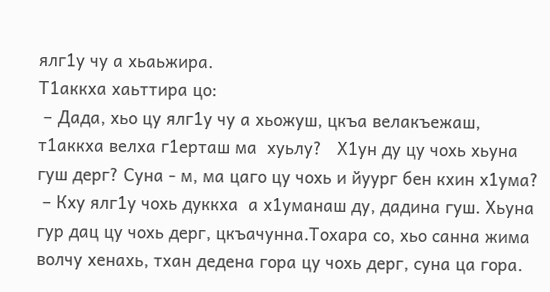ялг1у чу а хьаьжира.
Т1аккха хаьттира цо:
 – Дада, хьо цу ялг1у чу а хьожуш, цкъа велакъежаш, т1аккха велха г1ерташ ма  хуьлу?   Х1ун ду цу чохь хьуна гуш дерг? Суна - м, ма цаго цу чохь и йуург бен кхин х1ума?
 – Кху ялг1у чохь дуккха  а х1уманаш ду, дадина гуш. Хьуна гур дац цу чохь дерг, цкъачунна.Тохара со, хьо санна жима волчу хенахь, тхан дедена гора цу чохь дерг, суна ца гора.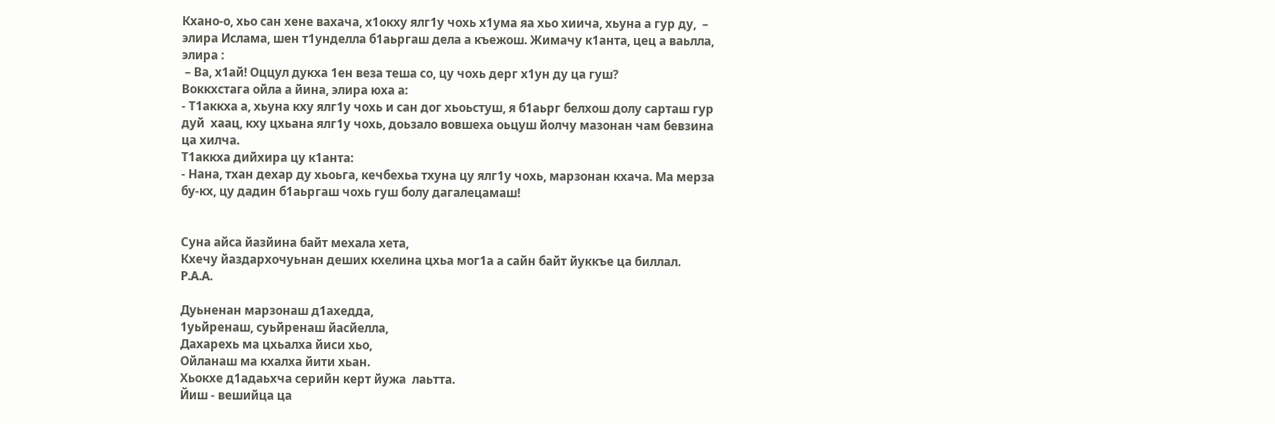Кхано-о, хьо сан хене вахача, х1окху ялг1у чохь х1ума яа хьо хиича, хьуна а гур ду,  – элира Ислама, шен т1унделла б1аьргаш дела а къежош. Жимачу к1анта, цец а ваьлла, элира :
 – Ва, х1ай! Оццул дукха 1ен веза теша со, цу чохь дерг х1ун ду ца гуш?
Воккхстага ойла а йина, элира юха а:
- Т1аккха а, хьуна кху ялг1у чохь и сан дог хьоьстуш, я б1аьрг белхош долу сарташ гур дуй  хаац, кху цхьана ялг1у чохь, доьзало вовшеха оьцуш йолчу мазонан чам бевзина ца хилча.
Т1аккха дийхира цу к1анта:
- Нана, тхан дехар ду хьоьга, кечбехьа тхуна цу ялг1у чохь, марзонан кхача. Ма мерза бу-кх, цу дадин б1аьргаш чохь гуш болу дагалецамаш!


Суна айса йазйина байт мехала хета,
Кхечу йаздархочуьнан деших кхелина цхьа мог1а а сайн байт йуккъе ца биллал.
Р.А.А.

Дуьненан марзонаш д1ахедда,
1уьйренаш, суьйренаш йасйелла,
Дахарехь ма цхьалха йиси хьо,
Ойланаш ма кхалха йити хьан.
Хьокхе д1адаьхча серийн керт йужа  лаьтта.
Йиш - вешийца ца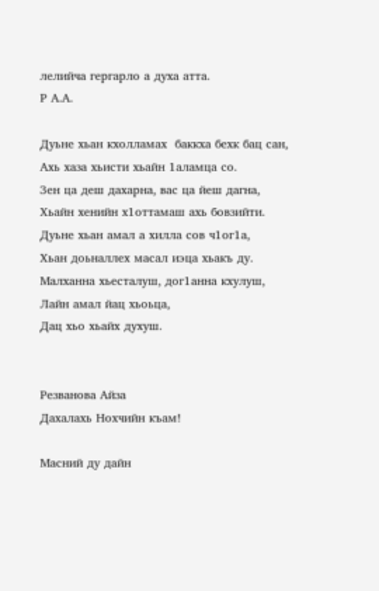лелийча гергарло а духа атта.
Р А.А.

Дуьне хьан кхолламах  баккха бехк бац сан,
Ахь хаза хьисти хьайн 1аламца со.
Зен ца деш дахарна, вас ца йеш дагна,
Хьайн хенийн х1оттамаш ахь бовзийти.
Дуьне хьан амал а хилла сов ч1ог1а,
Хьан доьналлех масал иэца хьакъ ду.
Малханна хьесталуш, дог1анна кхулуш,
Лайн амал йац хьоьца,
Дац хьо хьайх духуш.


Резванова Айза
Дахалахь Нохчийн къам!

Масний ду дайн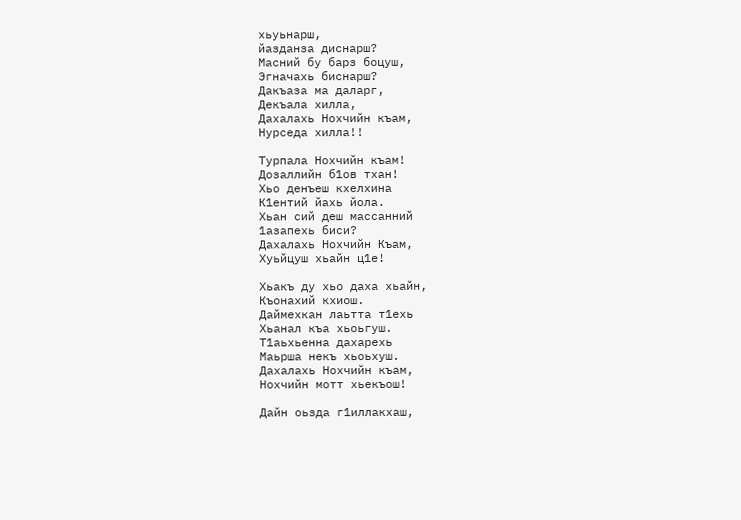хьуьнарш,
йазданза диснарш?
Масний бу барз боцуш,
Эгначахь биснарш?
Дакъаза ма даларг,
Декъала хилла,
Дахалахь Нохчийн къам,
Нурседа хилла!!

Турпала Нохчийн къам!
Дозаллийн б1ов тхан!
Хьо денъеш кхелхина
К1ентий йахь йола.
Хьан сий деш массанний
1азапехь биси?
Дахалахь Нохчийн Къам,
Хуьйцуш хьайн ц1е!

Хьакъ ду хьо даха хьайн,
Къонахий кхиош.
Даймехкан лаьтта т1ехь
Хьанал къа хьоьгуш.
Т1аьхьенна дахарехь
Маьрша некъ хьоьхуш.
Дахалахь Нохчийн къам,
Нохчийн мотт хьекъош!

Дайн оьзда г1иллакхаш,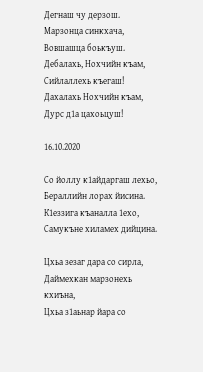Дегнаш чу дерзош.
Марзонца синкхача,
Вовшашца боькъуш.
Дебалахь, Нохчийн къам,
Сийлаллехь къегаш!
Дахалахь Нохчийн къам,
Дурс д1а цахоьцуш!

16.10.2020

Со йоллу к1айдаргаш лехьо,
Бераллийн лорах йисина.
К1еззига къаналла 1ехо,
Самукъне хиламех дийцина.

Цхьа зезаг дара со сирла,
Даймехкан марзонехь кхиъна,
Цхьа з1аьнар йара со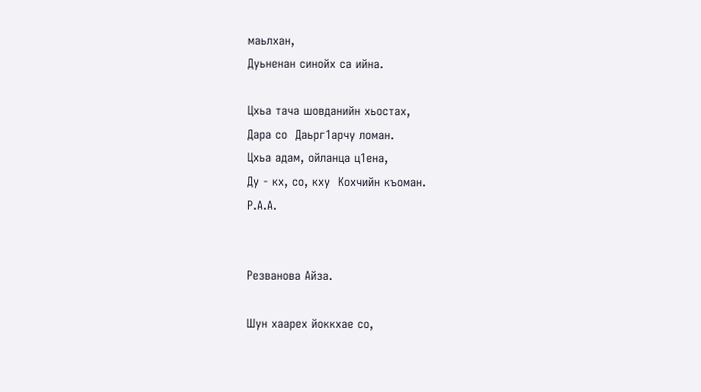маьлхан,
Дуьненан синойх са ийна.

Цхьа тача шовданийн хьостах,
Дара со  Даьрг1арчу ломан.
Цхьа адам, ойланца ц1ена,
Ду - кх, со, кху  Кохчийн къоман.
Р.А.А.


Резванова Айза.

Шун хаарех йоккхае со,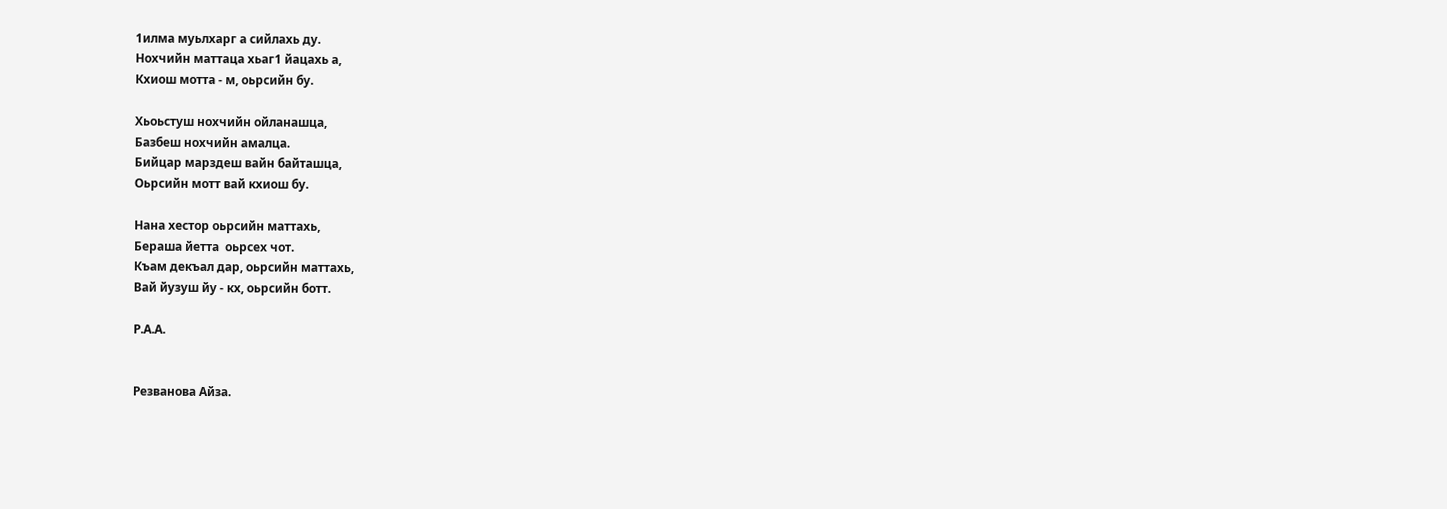1илма муьлхарг а сийлахь ду.
Нохчийн маттаца хьаг1 йацахь а,
Кхиош мотта - м, оьрсийн бу.

Хьоьстуш нохчийн ойланашца,
Базбеш нохчийн амалца.
Бийцар марздеш вайн байташца,
Оьрсийн мотт вай кхиош бу.

Нана хестор оьрсийн маттахь,
Бераша йетта  оьрсех чот.
Къам декъал дар, оьрсийн маттахь,
Вай йузуш йу - кх, оьрсийн ботт.

Р.А.А.


Резванова Айза.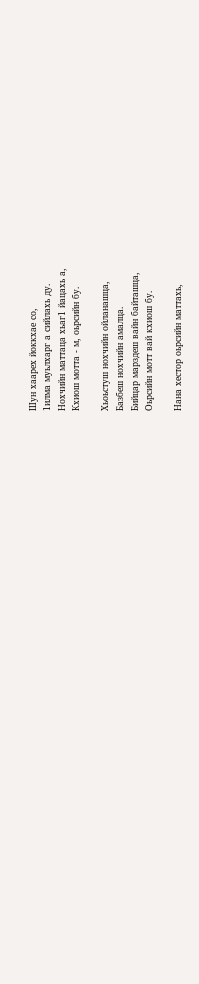Шун хаарех йоккхае со,
1илма муьлхарг а сийлахь ду.
Нохчийн маттаца хьаг1 йацахь а,
Кхиош мотта - м, оьрсийн бу.

Хьоьстуш нохчийн ойланашца,
Базбеш нохчийн амалца.
Бийцар марздеш вайн байташца,
Оьрсийн мотт вай кхиош бу.

Нана хестор оьрсийн маттахь,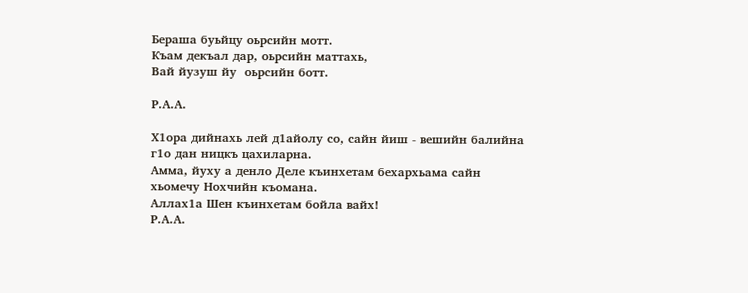Бераша буьйцу оьрсийн мотт.
Къам декъал дар, оьрсийн маттахь,
Вай йузуш йу  оьрсийн ботт.

Р.А.А.

Х1ора дийнахь лей д1айолу со, сайн йиш - вешийн балийна г1о дан ницкъ цахиларна.
Амма, йуху а денло Деле къинхетам бехархьама сайн хьомечу Нохчийн къомана.
Аллах1а Шен къинхетам бойла вайх!
Р.А.А.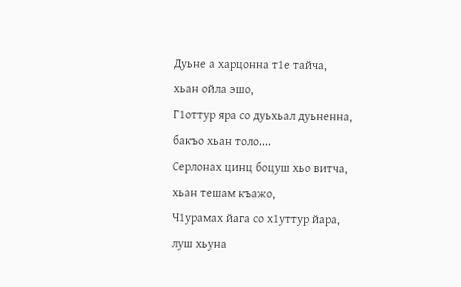Дуьне а харцонна т1е тайча,
хьан ойла эшо,
Г1оттур яра со дуьхьал дуьненна,
бакъо хьан толо....
Серлонах цинц боцуш хьо витча,
хьан тешам къажо,
Ч1урамах йага со х1уттур йара,
луш хьуна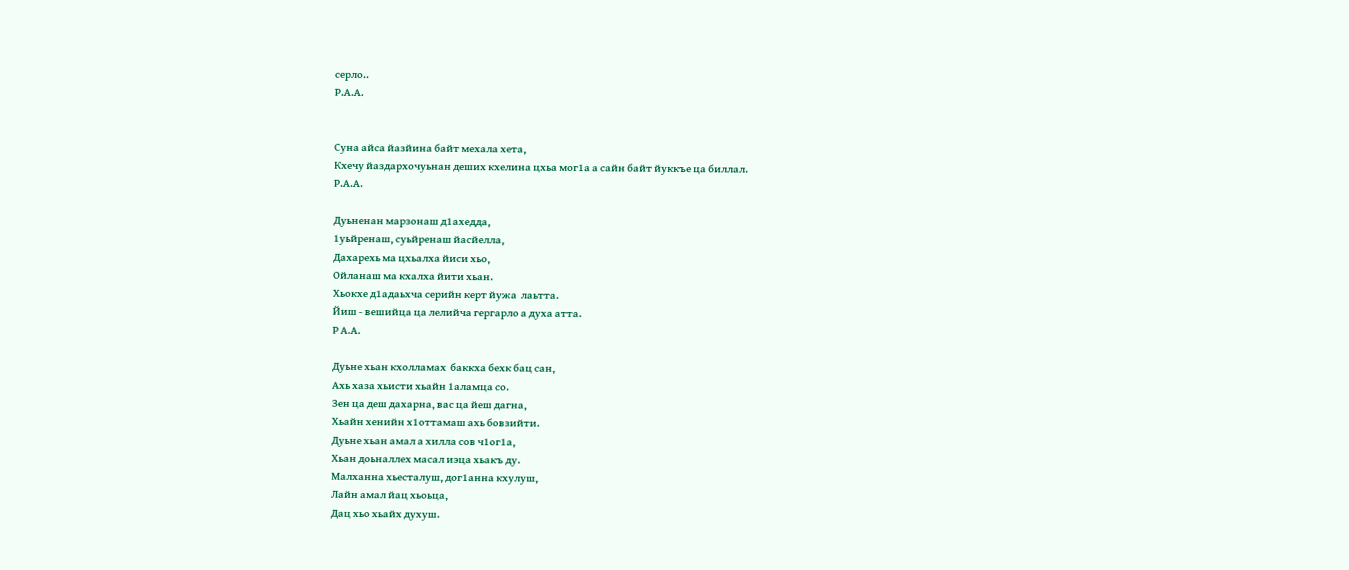серло..
Р.А.А.


Суна айса йазйина байт мехала хета,
Кхечу йаздархочуьнан деших кхелина цхьа мог1а а сайн байт йуккъе ца биллал.
Р.А.А.

Дуьненан марзонаш д1ахедда,
1уьйренаш, суьйренаш йасйелла,
Дахарехь ма цхьалха йиси хьо,
Ойланаш ма кхалха йити хьан.
Хьокхе д1адаьхча серийн керт йужа  лаьтта.
Йиш - вешийца ца лелийча гергарло а духа атта.
Р А.А.

Дуьне хьан кхолламах  баккха бехк бац сан,
Ахь хаза хьисти хьайн 1аламца со.
Зен ца деш дахарна, вас ца йеш дагна,
Хьайн хенийн х1оттамаш ахь бовзийти.
Дуьне хьан амал а хилла сов ч1ог1а,
Хьан доьналлех масал иэца хьакъ ду.
Малханна хьесталуш, дог1анна кхулуш,
Лайн амал йац хьоьца,
Дац хьо хьайх духуш.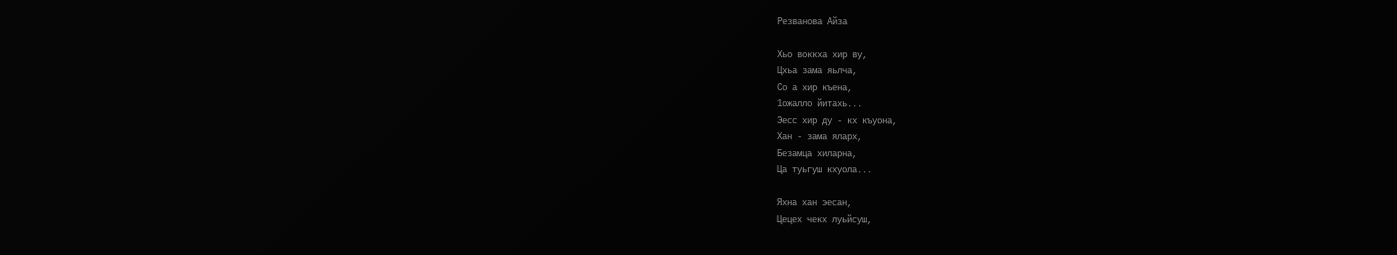Резванова Айза

Хьо воккха хир ву,
Цхьа зама яьлча,
Со а хир къена,
1ожалло йитахь...
Эесс хир ду - кх къуона,
Хан - зама яларх,
Безамца хиларна,
Ца туьгуш кхуола...

Яхна хан эесан,
Цецех чекх луьйсуш,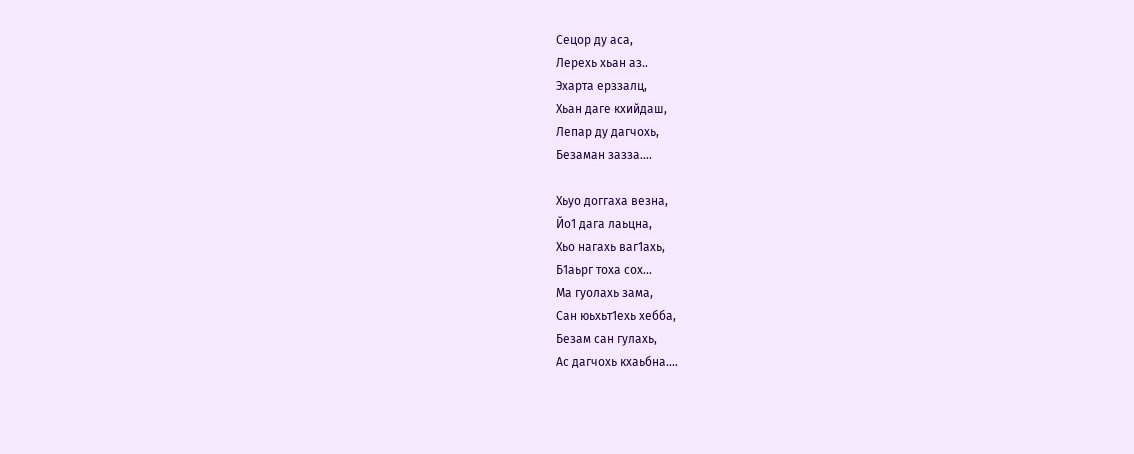Сецор ду аса,
Лерехь хьан аз..
Эхарта ерззалц,
Хьан даге кхийдаш,
Лепар ду дагчохь,
Безаман зазза....

Хьуо доггаха везна,
Йо1 дага лаьцна,
Хьо нагахь ваг1ахь,
Б1аьрг тоха сох...
Ма гуолахь зама,
Сан юьхьт1ехь хебба,
Безам сан гулахь,
Ас дагчохь кхаьбна....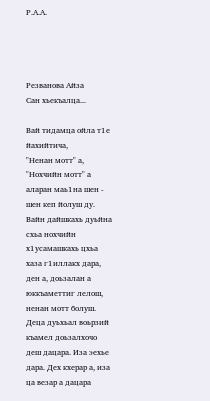Р.А.А.




Резванова Айза
Сан хьекъалца...

Вай тидамца ойла т1е йахийтича,
"Ненан мотт" а, "Нохчийн мотт" а аларан маь1на шен - шен кеп йолуш ду.
Вайн дайшкахь дуьйна схьа нохчийн х1усамашкахь цхьа хаза г1иллакх дара, ден а, доьзалан а юккъаметтиг лелош, ненан мотт болуш. Деца дуьхьал воьрзий къамел доьзалхочо деш дацара. Иза эехье дара. Дех кхерар а, иза ца везар а дацара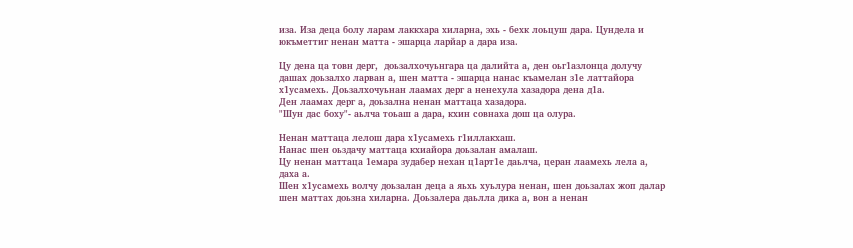иза. Иза деца болу ларам лаккхара хиларна, эхь - бехк лоьцуш дара. Цундела и юкъметтиг ненан матта - эшарца ларйар а дара иза.

Цу дена ца товн дерг,  доьзалхочуьнгара ца далийта а, ден оьг1азлонца долучу дашах доьзалхо ларван а, шен матта - эшарца нанас къамелан з1е латтайора х1усамехь. Доьзалхочуьнан лаамах дерг а ненехула хазадора дена д1а.
Ден лаамах дерг а, доьзална ненан маттаца хазадора.
"Шун дас боху"- аьлча тоьаш а дара, кхин совнаха дош ца олура.

Ненан маттаца лелош дара х1усамехь г1иллакхаш.
Нанас шен оьздачу маттаца кхиайора доьзалан амалаш.
Цу ненан маттаца 1емара зудабер нехан ц1арт1е даьлча, церан лаамехь лела а, даха а.
Шен х1усамехь волчу доьзалан деца а яьхь хуьлура ненан, шен доьзалах жоп далар шен маттах доьзна хиларна. Доьзалера даьлла дика а, вон а ненан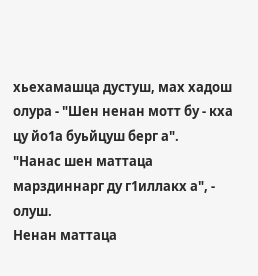хьехамашца дустуш, мах хадош олура - "Шен ненан мотт бу - кха цу йо1а буьйцуш берг а".
"Нанас шен маттаца марздиннарг ду г1иллакх а", - олуш.
Ненан маттаца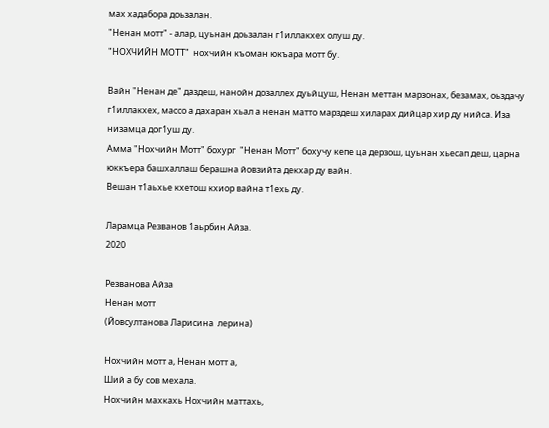мах хадабора доьзалан.
"Ненан мотт" - алар, цуьнан доьзалан г1иллакхех олуш ду.
"НОХЧИЙН МОТТ"  нохчийн къоман юкъара мотт бу.

Вайн "Ненан де" даздеш, нанойн дозаллех дуьйцуш, Ненан меттан марзонах, безамах, оьздачу г1иллакхех, массо а дахаран хьал а ненан матто марздеш хиларах дийцар хир ду нийса. Иза низамца дог1уш ду.
Амма "Нохчийн Мотт" бохург  "Ненан Мотт" бохучу кепе ца дерзош, цуьнан хьесап деш, царна юккъера башхаллаш берашна йовзийта декхар ду вайн.
Вешан т1аьхье кхетош кхиор вайна т1ехь ду.

Ларамца Резванов 1аьрбин Айза.
2020

Резванова Айза
Ненан мотт
(Йовсултанова Ларисина  лерина)

Нохчийн мотт а, Ненан мотт а,
Ший а бу сов мехала.
Нохчийн махкахь Нохчийн маттахь,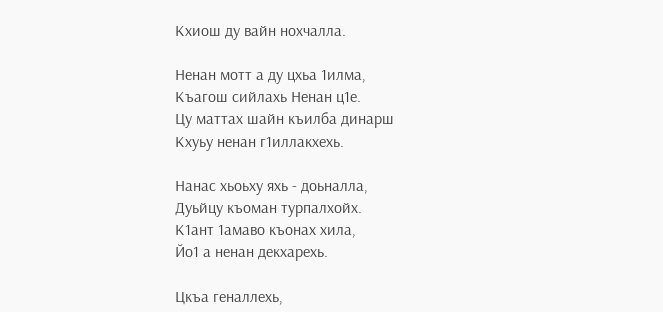Кхиош ду вайн нохчалла.

Ненан мотт а ду цхьа 1илма,
Къагош сийлахь Ненан ц1е.
Цу маттах шайн къилба динарш
Кхуьу ненан г1иллакхехь.

Нанас хьоьху яхь - доьналла,
Дуьйцу къоман турпалхойх.
К1ант 1амаво къонах хила,
Йо1 а ненан декхарехь.

Цкъа геналлехь,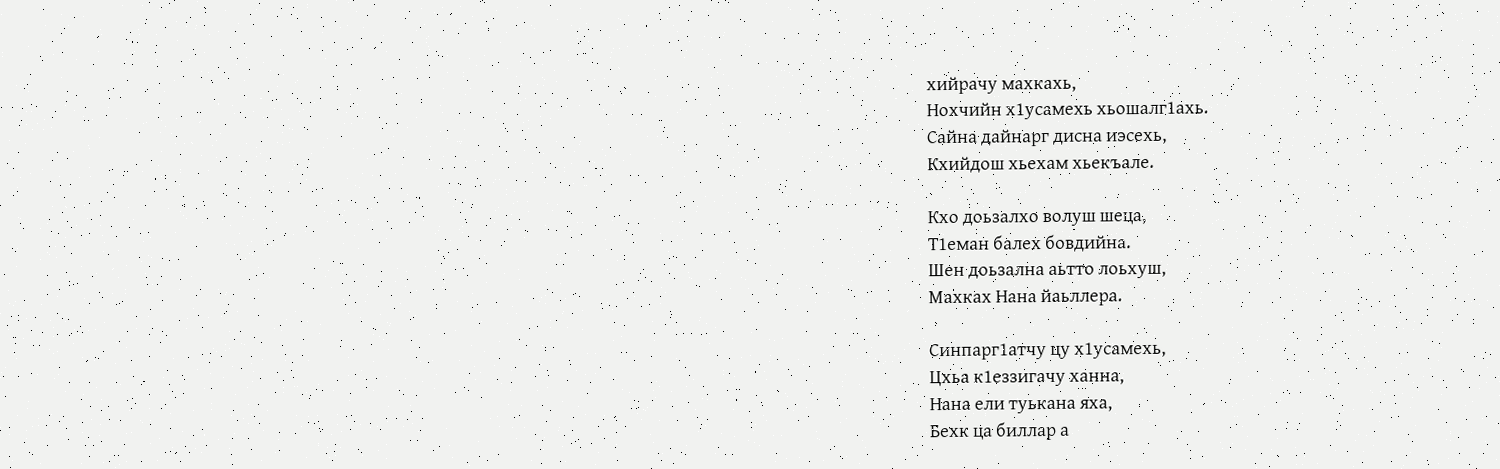хийрачу махкахь,
Нохчийн х1усамехь хьошалг1ахь.
Сайна дайнарг дисна иэсехь,
Кхийдош хьехам хьекъале.

Кхо доьзалхо волуш шеца,
Т1еман балех бовдийна.
Шен доьзална аьтто лоьхуш,
Махках Нана йаьллера.

Синпарг1атчу цу х1усамехь,
Цхьа к1еззигачу ханна,
Нана ели туькана яха,
Бехк ца биллар а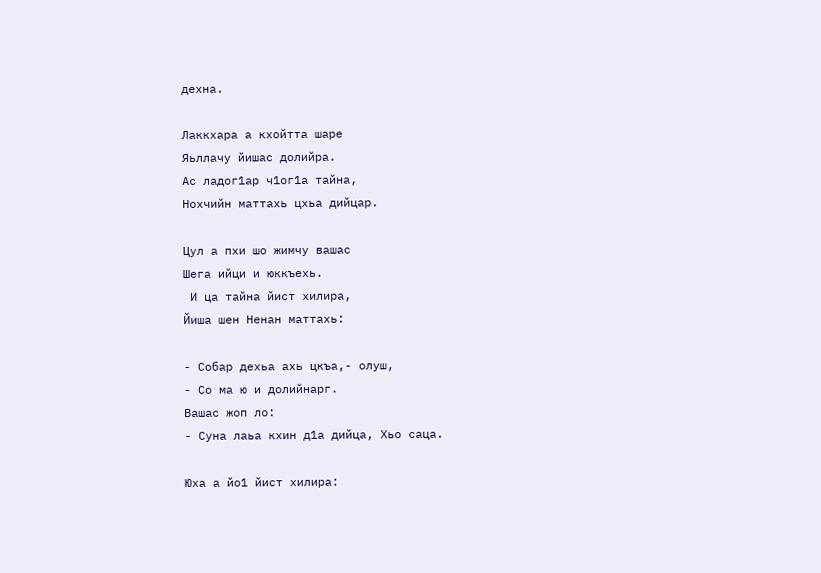дехна.

Лаккхара а кхойтта шаре
Яьллачу йишас долийра.
Ас ладог1ар ч1ог1а тайна,
Нохчийн маттахь цхьа дийцар.

Цул а пхи шо жимчу вашас
Шега ийци и юккъехь.
 И ца тайна йист хилира,
Йиша шен Ненан маттахь:

- Собар дехьа ахь цкъа,- олуш,
- Со ма ю и долийнарг.
Вашас жоп ло:
- Суна лаьа кхин д1а дийца, Хьо саца.

Юха а йо1 йист хилира: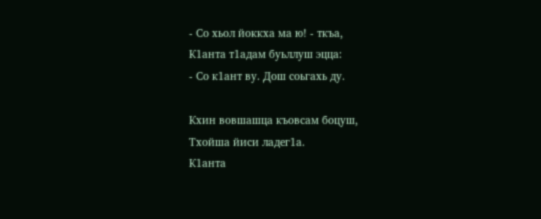- Со хьол йоккха ма ю! - ткъа,
К1анта т1адам буьллуш эцца:
- Со к1ант ву. Дош соьгахь ду.

Кхин вовшашца къовсам боцуш,
Тхойша йиси ладег1а.
К1анта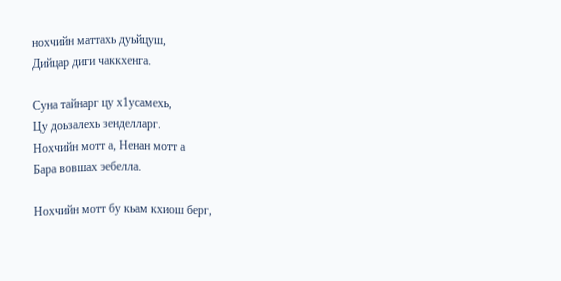нохчийн маттахь дуьйцуш,
Дийцар диги чаккхенга.

Суна тайнарг цу х1усамехь,
Цу доьзалехь зенделларг.
Нохчийн мотт а, Ненан мотт а
Бара вовшах эебелла.

Нохчийн мотт бу кьам кхиош берг,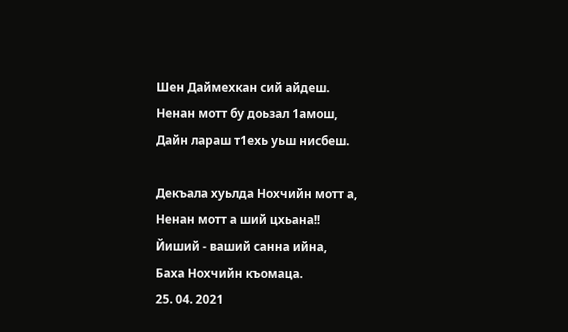Шен Даймехкан сий айдеш.
Ненан мотт бу доьзал 1амош,
Дайн лараш т1ехь уьш нисбеш.

Декъала хуьлда Нохчийн мотт а,
Ненан мотт а ший цхьана!!
Йиший - ваший санна ийна,
Баха Нохчийн къомаца.
25. 04. 2021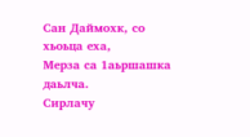Сан Даймохк, со хьоьца еха,
Мерза са 1аьршашка даьлча.
Сирлачу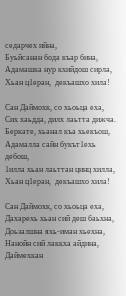седарчех ийна,
Буьйсанан бода къар бина,
Адамашка нур кхийдош сирла,
Хьан ц1еран,  декъашхо хила!

Сан Даймохк, со хьоьца еха,
Сих хаьдда, дилх лаьтта дижча.
Беркате, хьанал къа хьекъош,
Адамалла сайн букът1ехь дебош,
1илла хьан лаьттан цинц хилла,
Хьан ц1еран,  декъашхо хила!

Сан Даймохк, со хьоьца еха,
Дахарехь хьан сий деш баьхна,
Доьзалшна яхь-иман хьехна,
Нанойн сий лаккха айдина,
Даймехкан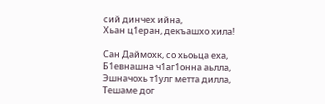сий динчех ийна,
Хьан ц1еран, декъашхо хила!

Сан Даймохк, со хьоьца еха,
Б1евнашна ч1аг1онна аьлла,
Эшначохь т1улг метта дилла,
Тешаме дог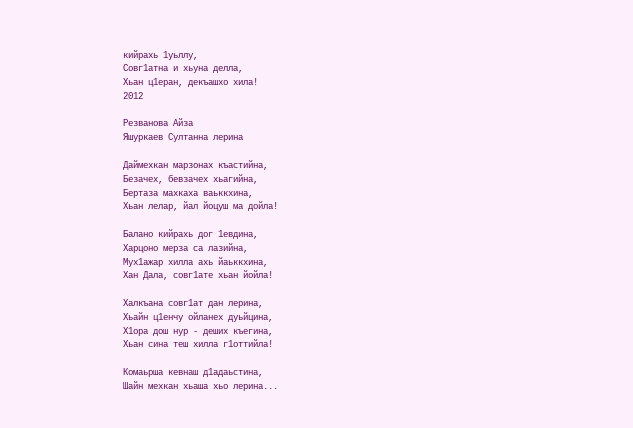кийрахь 1уьллу,
Совг1атна и хьуна делла,
Хьан ц1еран, декъашхо хила!
2012

Резванова Айза
Яшуркаев Султанна лерина

Даймехкан марзонах къастийна,
Безачех, бевзачех хьагийна,
Бертаза махкаха ваьккхина,
Хьан лелар, йал йоцуш ма дойла!

Балано кийрахь дог 1евдина,
Харцоно мерза са лазийна,
Мух1ажар хилла ахь йаьккхина,
Хан Дала, совг1ате хьан йойла!

Халкъана совг1ат дан лерина,
Хьайн ц1енчу ойланех дуьйцина,
Х1ора дош нур - деших къегина,
Хьан сина теш хилла г1оттийла!

Комаьрша кевнаш д1адаьстина,
Шайн мехкан хьаша хьо лерина...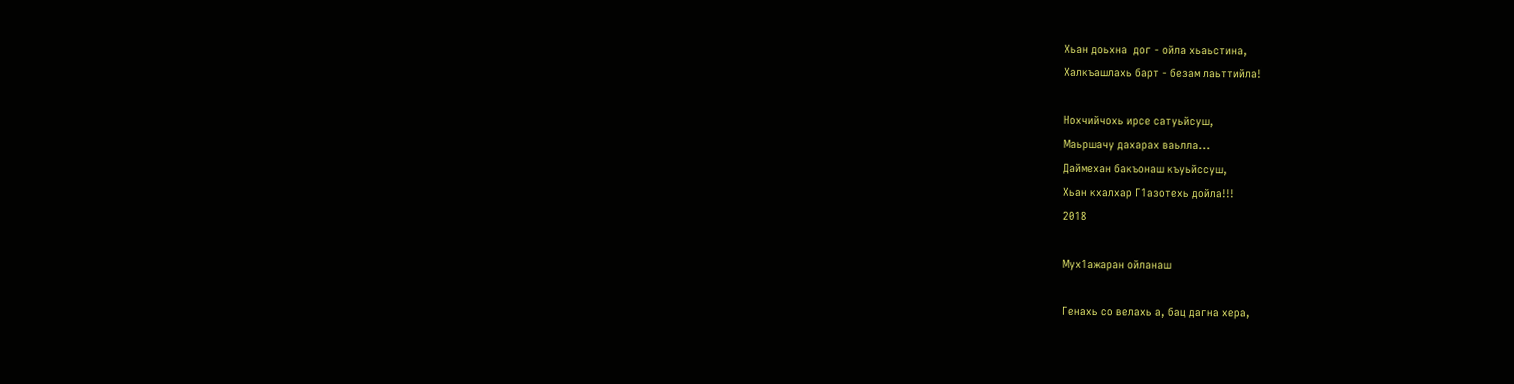Хьан доьхна  дог - ойла хьаьстина,
Халкъашлахь барт - безам лаьттийла!

Нохчийчохь ирсе сатуьйсуш,
Маьршачу дахарах ваьлла...
Даймехан бакъонаш къуьйссуш,
Хьан кхалхар Г1азотехь дойла!!!
2018

Мух1ажаран ойланаш

Генахь со велахь а, бац дагна хера,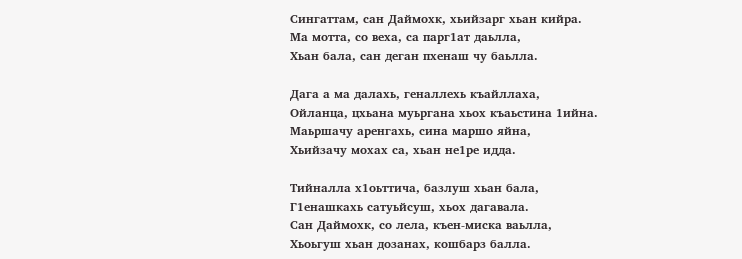Сингаттам, сан Даймохк, хьийзарг хьан кийра.
Ма мотта, со веха, са парг1ат даьлла,
Хьан бала, сан деган пхенаш чу баьлла.

Дага а ма далахь, геналлехь къайллаха,
Ойланца, цхьана муьргана хьох къаьстина 1ийна.
Маьршачу аренгахь, сина маршо яйна,
Хьийзачу мохах са, хьан не1ре идда.

Тийналла х1оьттича, базлуш хьан бала,
Г1енашкахь сатуьйсуш, хьох дагавала.
Сан Даймохк, со лела, къен-миска ваьлла,
Хьоьгуш хьан дозанах, кошбарз балла.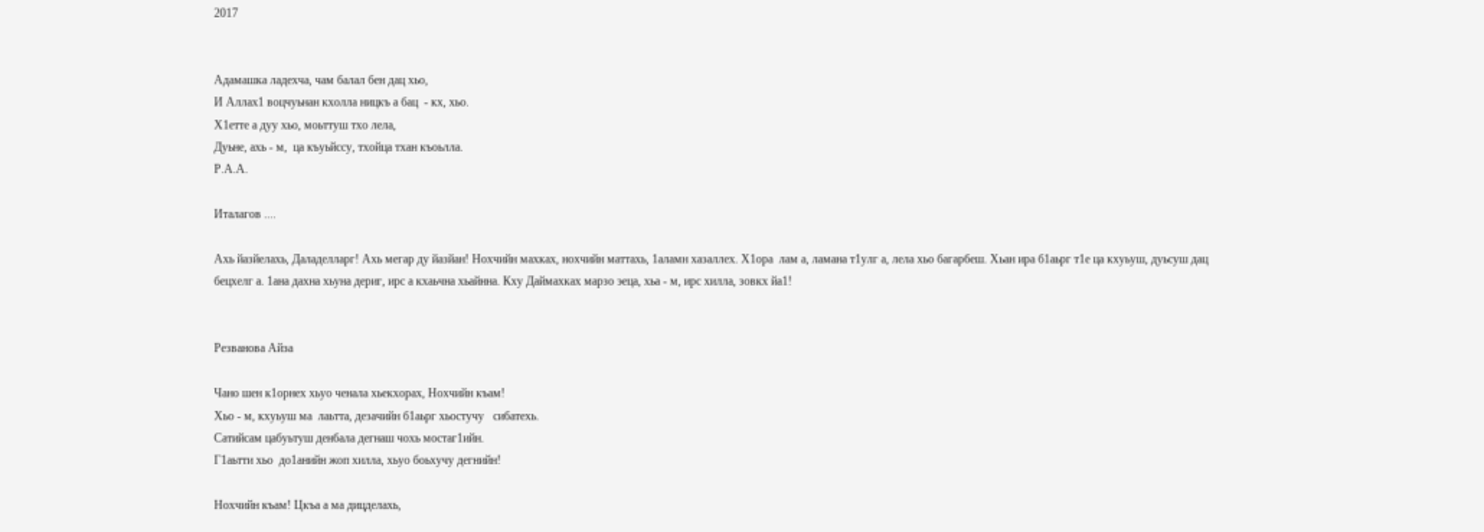2017


Адамашка ладехча, чам балал бен дац хьо,
И Аллах1 воцчуьнан кхолла ницкъ а бац  - кх, хьо.
Х1етте а дуу хьо, моьттуш тхо лела,
Дуьне, ахь - м,  ца къуьйссу, тхойца тхан къоьлла.
Р.А.А.

Италагов ....

Ахь йазйелахь, Даладелларг! Ахь мегар ду йазйан! Нохчийн махках, нохчийн маттахь, 1аламн хазаллех. Х1ора  лам а, ламана т1улг а, лела хьо багарбеш. Хьан ира б1аьрг т1е ца кхуьуш, дуьсуш дац бецхелг а. 1ана дахна хьуна дериг, ирс а кхаьчна хьайнна. Кху Даймахках марзо эеца, хьа - м, ирс хилла, зовкх йа1!


Резванова Айза

Чано шен к1орнех хьуо ченала хьекхорах, Нохчийн къам!
Хьо - м, кхуьуш ма  лаьтта, дезачийн б1аьрг хьостучу   сибатехь.
Сатийсам цабуьтуш денбала дегнаш чохь мостаг1ийн.
Г1аьтти хьо  до1анийн жоп хилла, хьуо боьхучу дегнийн!

Нохчийн къам! Цкъа а ма дицделахь,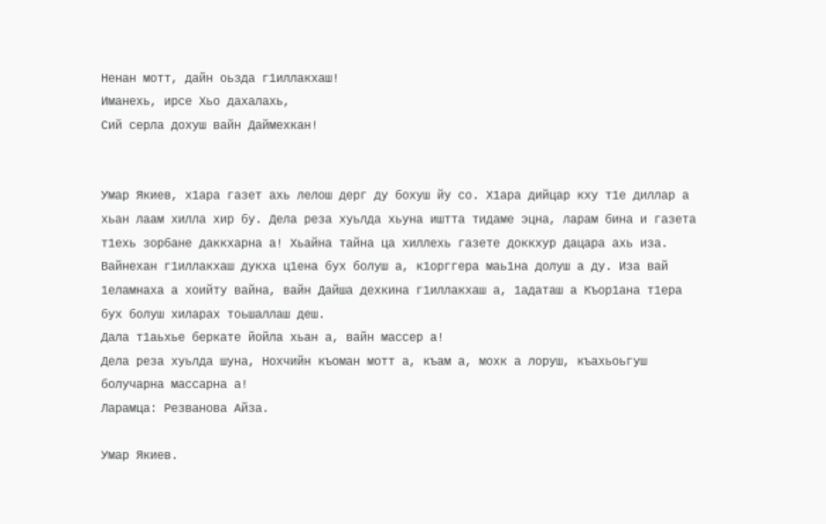Ненан мотт, дайн оьзда г1иллакхаш!
Иманехь, ирсе Хьо дахалахь,
Сий серла дохуш вайн Даймехкан!


Умар Якиев, х1ара газет ахь лелош дерг ду бохуш йу со. Х1ара дийцар кху т1е диллар а хьан лаам хилла хир бу. Дела реза хуьлда хьуна иштта тидаме эцна, ларам бина и газета т1ехь зорбане даккхарна а! Хьайна тайна ца хиллехь газете доккхур дацара ахь иза. Вайнехан г1иллакхаш дукха ц1ена бух болуш а, к1орггера маь1на долуш а ду. Иза вай 1еламнаха а хоийту вайна, вайн Дайша дехкина г1иллакхаш а, 1адаташ а Къор1ана т1ера бух болуш хиларах тоьшаллаш деш.
Дала т1аьхье беркате йойла хьан а, вайн массер а!
Дела реза хуьлда шуна, Нохчийн къоман мотт а, къам а, мохк а лоруш, къахьоьгуш болучарна массарна а!
Ларамца: Резванова Айза.

Умар Якиев.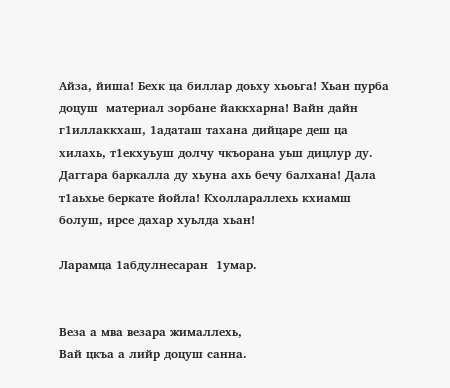Айза, йиша! Бехк ца биллар доьху хьоьга! Хьан пурба доцуш  материал зорбане йаккхарна! Вайн дайн г1иллаккхаш, 1адаташ тахана дийцаре деш ца хилахь, т1екхуьуш долчу чкъорана уьш дицлур ду.
Даггара баркалла ду хьуна ахь бечу балхана! Дала т1аьхье беркате йойла! Кхоллараллехь кхиамш болуш, ирсе дахар хуьлда хьан!

Ларамца 1абдулнесаран  1умар.


Веза а мва везара жималлехь,
Вай цкъа а лийр доцуш санна.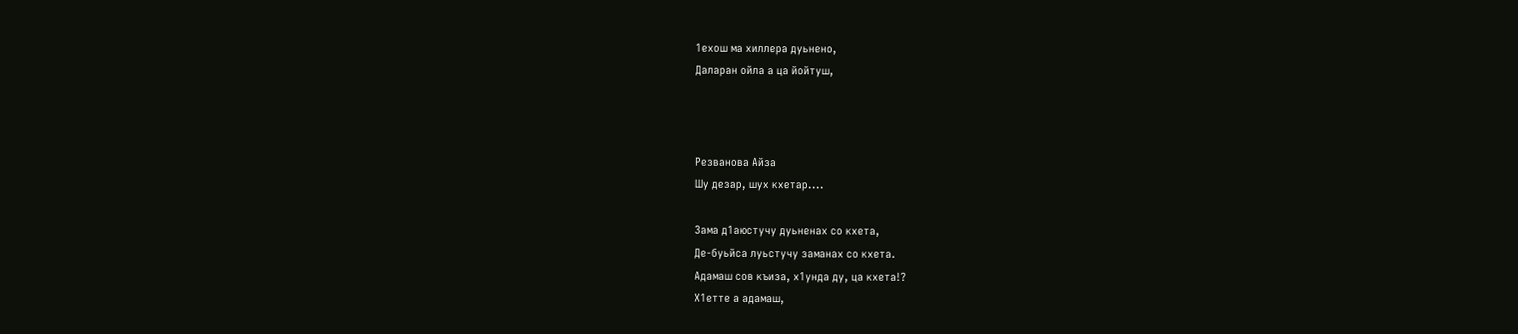1ехош ма хиллера дуьнено,
Даларан ойла а ца йойтуш,



Резванова Айза
Шу дезар, шух кхетар....

Зама д1аюстучу дуьненах со кхета,
Де-буьйса луьстучу заманах со кхета.
Адамаш сов къиза, х1унда ду, ца кхета!?
Х1етте а адамаш,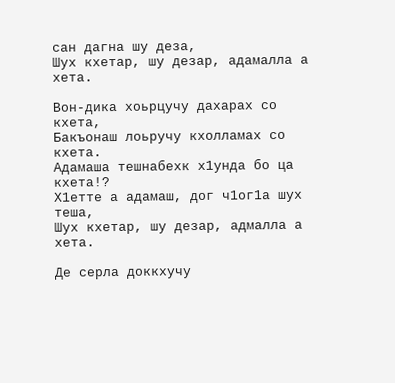сан дагна шу деза,
Шух кхетар, шу дезар, адамалла а хета.

Вон-дика хоьрцучу дахарах со кхета,
Бакъонаш лоьручу кхолламах со кхета.
Адамаша тешнабехк х1унда бо ца кхета!?
Х1етте а адамаш, дог ч1ог1а шух теша,
Шух кхетар, шу дезар, адмалла а хета.

Де серла доккхучу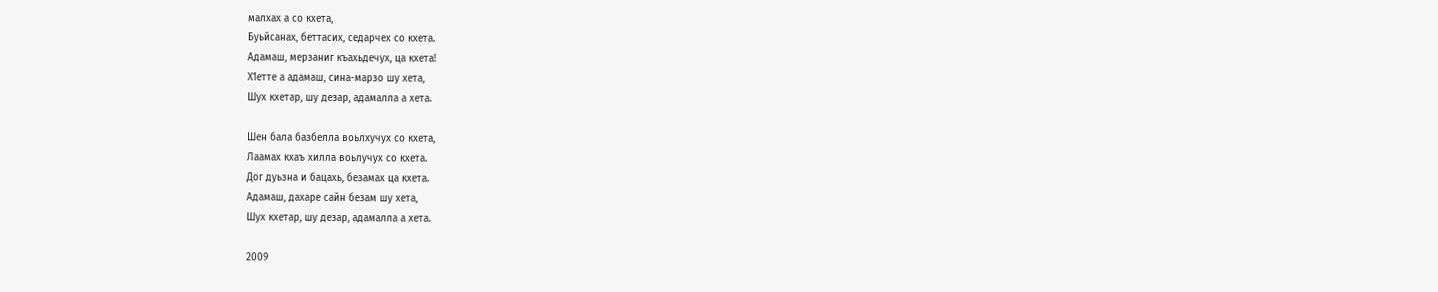малхах а со кхета,
Буьйсанах, беттасих, седарчех со кхета.
Адамаш, мерзаниг къахьдечух, ца кхета!
Х1етте а адамаш, сина-марзо шу хета,
Шух кхетар, шу дезар, адамалла а хета.

Шен бала базбелла воьлхучух со кхета,
Лаамах кхаъ хилла воьлучух со кхета.
Дог дуьзна и бацахь, безамах ца кхета.
Адамаш, дахаре сайн безам шу хета,
Шух кхетар, шу дезар, адамалла а хета.

2009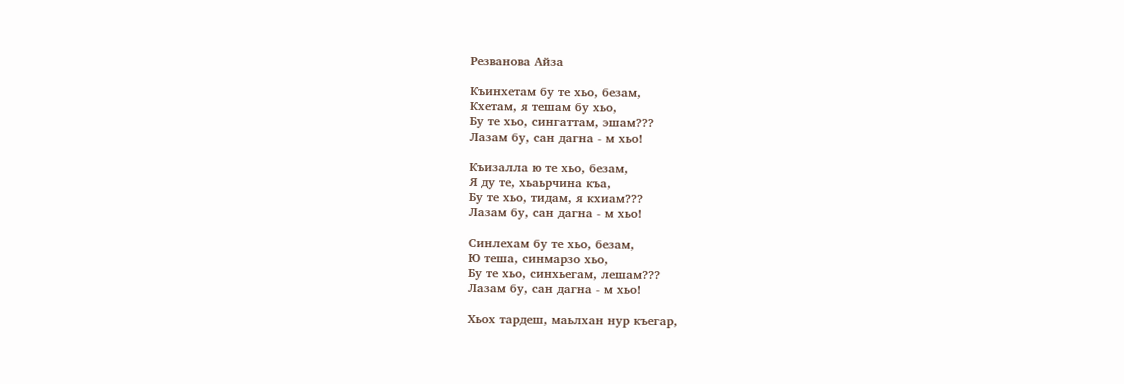Резванова Айза

Къинхетам бу те хьо, безам,
Кхетам, я тешам бу хьо,
Бу те хьо, сингаттам, эшам???
Лазам бу, сан дагна - м хьо!

Къизалла ю те хьо, безам,
Я ду те, хьаьрчина къа,
Бу те хьо, тидам, я кхиам???
Лазам бу, сан дагна - м хьо!

Синлехам бу те хьо, безам,
Ю теша, синмарзо хьо,
Бу те хьо, синхьегам, лешам???
Лазам бу, сан дагна - м хьо!

Хьох тардеш, маьлхан нур къегар,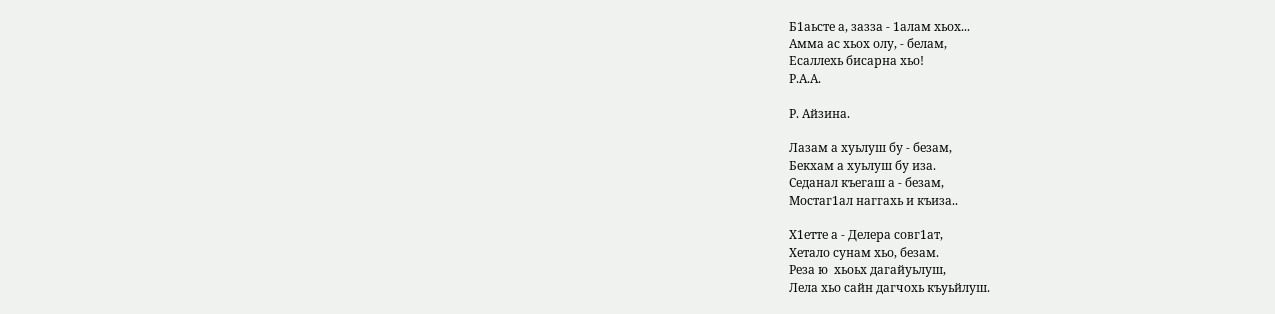Б1аьсте а, зазза - 1алам хьох...
Амма ас хьох олу, - белам,
Есаллехь бисарна хьо!
Р.А.А.

Р. Айзина.

Лазам а хуьлуш бу - безам,
Бекхам а хуьлуш бу иза.
Седанал къегаш а - безам,
Мостаг1ал наггахь и къиза..

Х1етте а - Делера совг1ат,
Хетало сунам хьо, безам.
Реза ю  хьоьх дагайуьлуш,
Лела хьо сайн дагчохь къуьйлуш.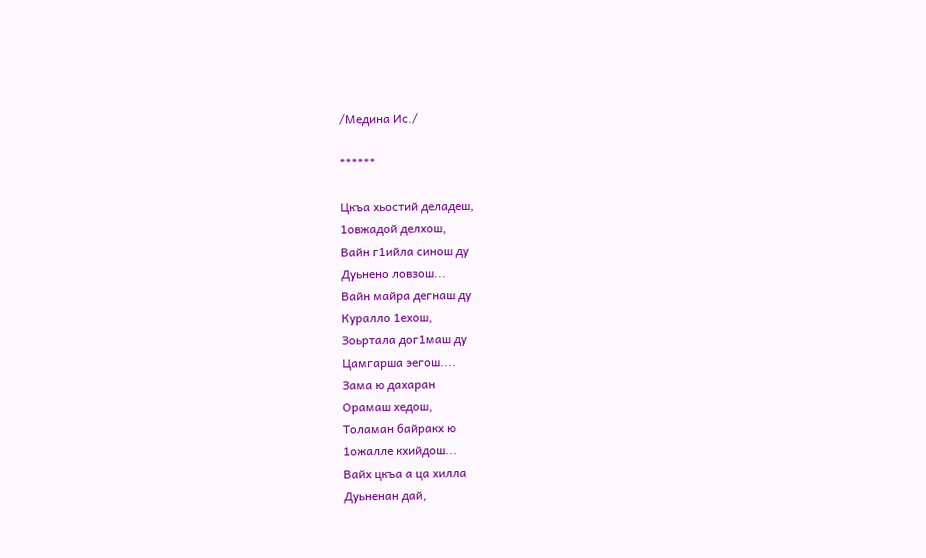/Медина Ис./

******

Цкъа хьостий деладеш,
1овжадой делхош,
Вайн г1ийла синош ду
Дуьнено ловзош...
Вайн майра дегнаш ду
Куралло 1ехош,
Зоьртала дог1маш ду
Цамгарша эегош....
Зама ю дахаран
Орамаш хедош,
Толаман байракх ю
1ожалле кхийдош...
Вайх цкъа а ца хилла
Дуьненан дай,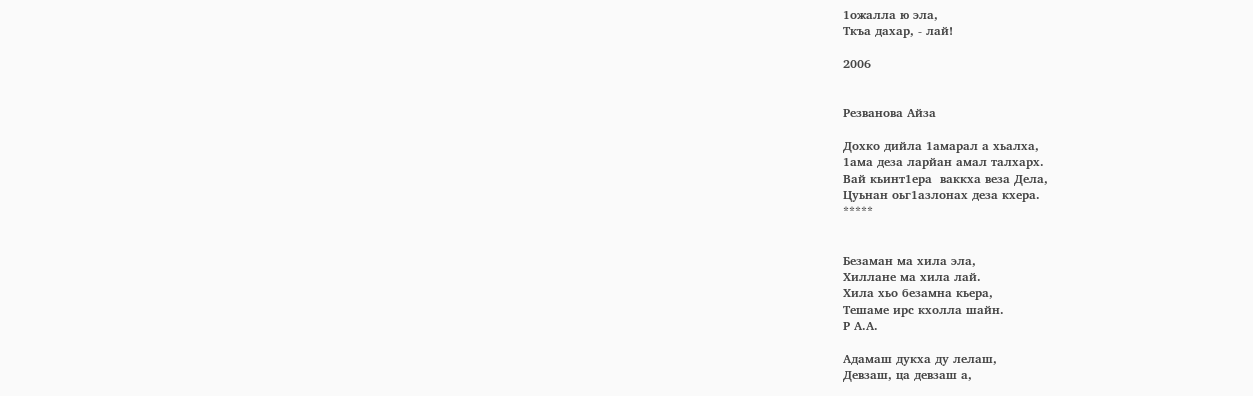1ожалла ю эла,
Ткъа дахар, - лай!

2006


Резванова Айза

Дохко дийла 1амарал а хьалха,
1ама деза ларйан амал талхарх.
Вай кьинт1ера  ваккха веза Дела,
Цуьнан оьг1азлонах деза кхера.
*****


Безаман ма хила эла,
Хиллане ма хила лай.
Хила хьо безамна кьера,
Тешаме ирс кхолла шайн.
Р А.А.

Адамаш дукха ду лелаш,
Девзаш, ца девзаш а,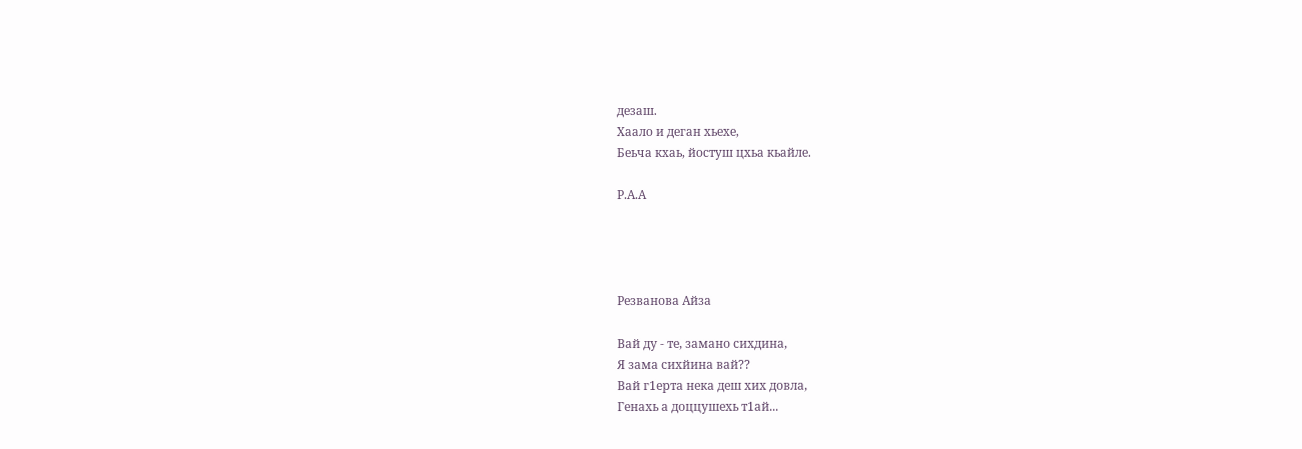дезаш.
Хаало и деган хьехе,
Беьча кхаь, йостуш цхьа кьайле.

Р.А.А




Резванова Айза

Вай ду - те, замано сихдина,
Я зама сихйина вай??
Вай г1ерта нека деш хих довла,
Генахь а доццушехь т1ай...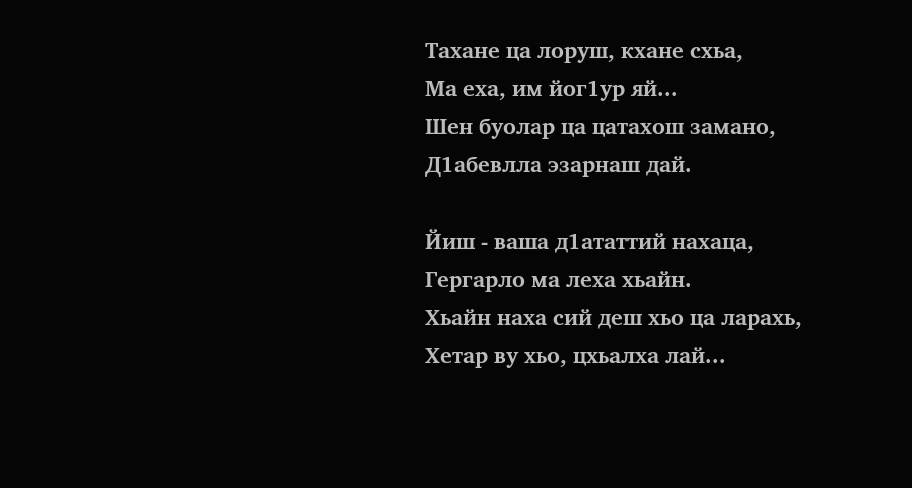Тахане ца лоруш, кхане схьа,
Ма еха, им йог1ур яй...
Шен буолар ца цатахош замано,
Д1абевлла эзарнаш дай.

Йиш - ваша д1ататтий нахаца,
Гергарло ма леха хьайн.
Хьайн наха сий деш хьо ца ларахь,
Хетар ву хьо, цхьалха лай...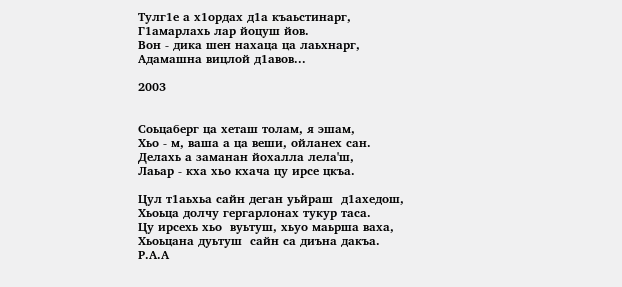Тулг1е а х1ордах д1а къаьстинарг,
Г1амарлахь лар йоцуш йов.
Вон - дика шен нахаца ца лаьхнарг,
Адамашна вицлой д1авов...

2003


Соьцаберг ца хеташ толам, я эшам,
Хьо - м, ваша а ца веши, ойланех сан.
Делахь а заманан йохалла лела'ш,
Лаьар - кха хьо кхача цу ирсе цкъа.

Цул т1аьхьа сайн деган уьйраш  д1ахедош,
Хьоьца долчу гергарлонах тукур таса.
Цу ирсехь хьо  вуьтуш, хьуо маьрша ваха,
Хьоьцана дуьтуш  сайн са диъна дакъа.
Р.А.А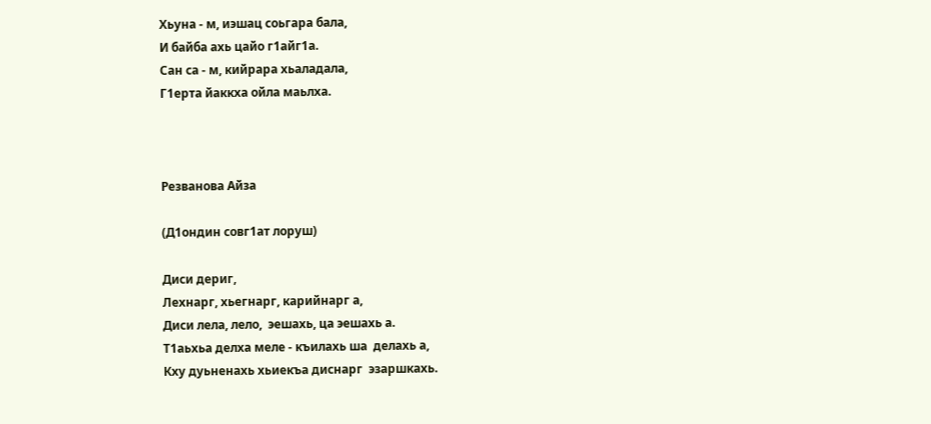Хьуна - м, иэшац соьгара бала,
И байба ахь цайо г1айг1а.
Сан са - м, кийрара хьаладала,
Г1ерта йаккха ойла маьлха.



Резванова Айза

(Д1ондин совг1ат лоруш)

Диси дериг,
Лехнарг, хьегнарг, карийнарг а,
Диси лела, лело,  эешахь, ца эешахь а.
Т1аьхьа делха меле - къилахь ша  делахь а,
Кху дуьненахь хьиекъа диснарг  эзаршкахь.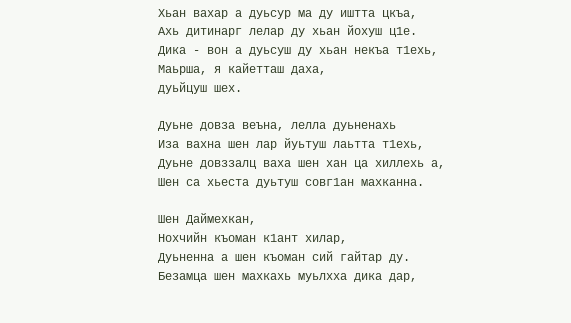Хьан вахар а дуьсур ма ду иштта цкъа,
Ахь дитинарг лелар ду хьан йохуш ц1е.
Дика - вон а дуьсуш ду хьан некъа т1ехь,
Маьрша, я кайетташ даха,
дуьйцуш шех.

Дуьне довза веъна, лелла дуьненахь
Иза вахна шен лар йуьтуш лаьтта т1ехь,
Дуьне довззалц ваха шен хан ца хиллехь а,
Шен са хьеста дуьтуш совг1ан махканна.

Шен Даймехкан,
Нохчийн къоман к1ант хилар,
Дуьненна а шен къоман сий гайтар ду.
Безамца шен махкахь муьлхха дика дар,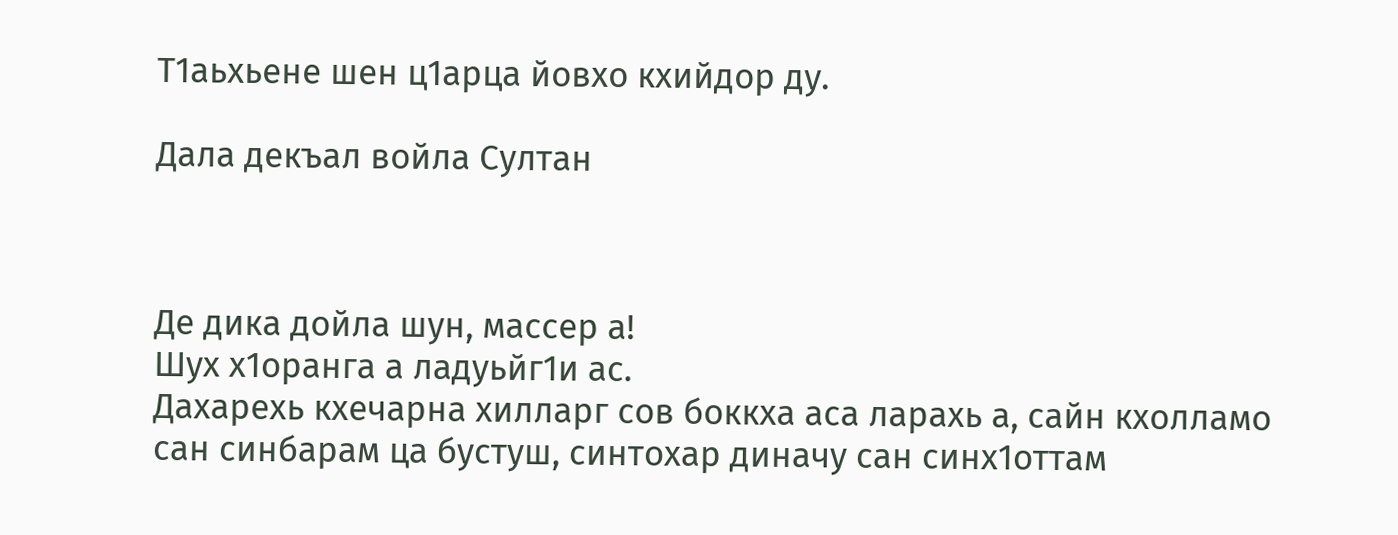Т1аьхьене шен ц1арца йовхо кхийдор ду.

Дала декъал войла Султан



Де дика дойла шун, массер а!
Шух х1оранга а ладуьйг1и ас.
Дахарехь кхечарна хилларг сов боккха аса ларахь а, сайн кхолламо сан синбарам ца бустуш, синтохар диначу сан синх1оттам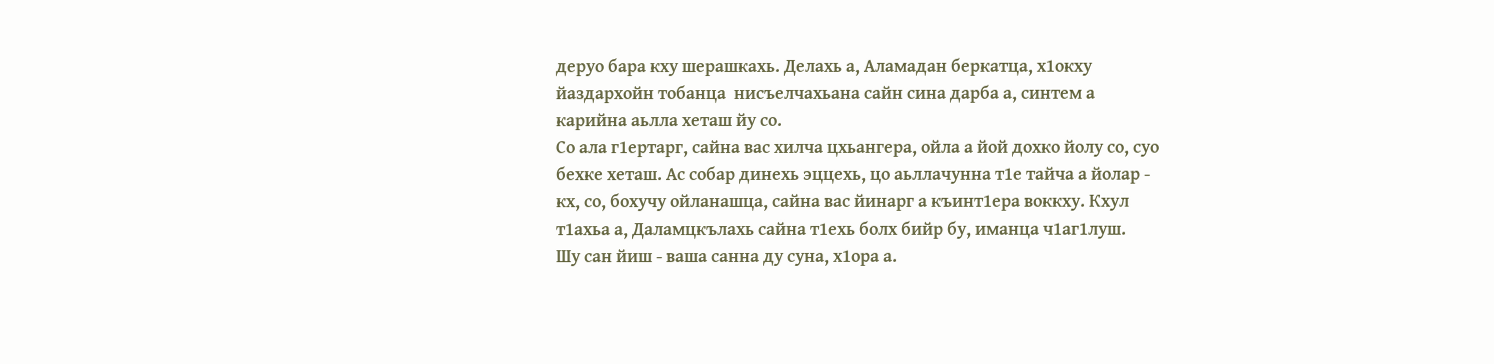деруо бара кху шерашкахь. Делахь а, Аламадан беркатца, х1окху йаздархойн тобанца  нисъелчахьана сайн сина дарба а, синтем а карийна аьлла хеташ йу со.
Со ала г1ертарг, сайна вас хилча цхьангера, ойла а йой дохко йолу со, суо бехке хеташ. Ас собар динехь эццехь, цо аьллачунна т1е тайча а йолар - кх, со, бохучу ойланашца, сайна вас йинарг а къинт1ера воккху. Кхул т1ахьа а, Даламцкълахь сайна т1ехь болх бийр бу, иманца ч1аг1луш.
Шу сан йиш - ваша санна ду суна, х1ора а.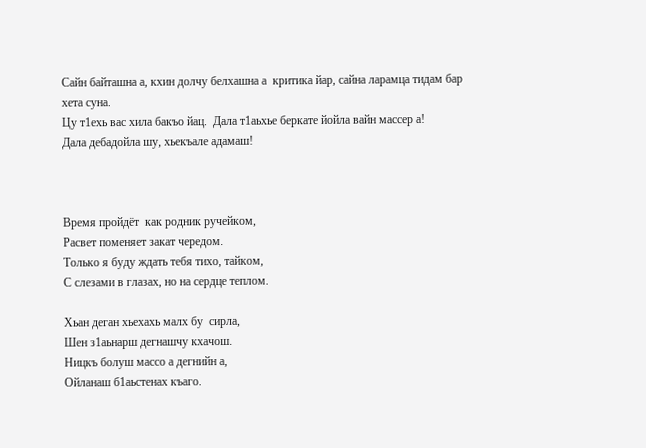Сайн байташна а, кхин долчу белхашна а  критика йар, сайна ларамца тидам бар хета суна.
Цу т1ехь вас хила бакъо йац.  Дала т1аьхье беркате йойла вайн массер а!
Дала дебадойла шу, хьекъале адамаш!



Время пройдёт  как родник ручейком,
Расвет поменяет закат чередом.
Только я буду ждать тебя тихо, тайком,
С слезами в глазах, но на сердце теплом.

Хьан деган хьехахь малх бу  сирла,
Шен з1аьнарш дегнашчу кхачош.
Ницкъ болуш массо а дегнийн а,
Ойланаш б1аьстенах къаго.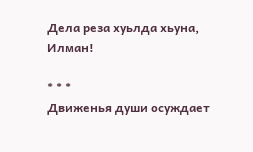Дела реза хуьлда хьуна, Илман!

* * *
Движенья души осуждает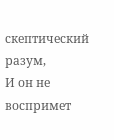скептический разум,
И он не воспримет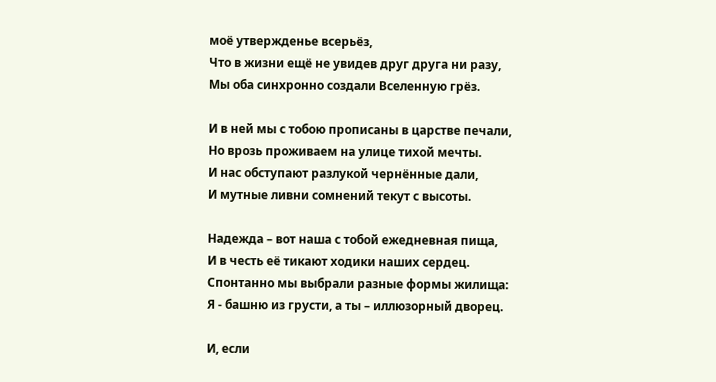моё утвержденье всерьёз,
Что в жизни ещё не увидев друг друга ни разу,
Мы оба синхронно создали Вселенную грёз.

И в ней мы с тобою прописаны в царстве печали,
Но врозь проживаем на улице тихой мечты.
И нас обступают разлукой чернённые дали,
И мутные ливни сомнений текут с высоты.

Надежда – вот наша с тобой ежедневная пища,
И в честь её тикают ходики наших сердец.
Спонтанно мы выбрали разные формы жилища:
Я - башню из грусти, а ты – иллюзорный дворец.

И, если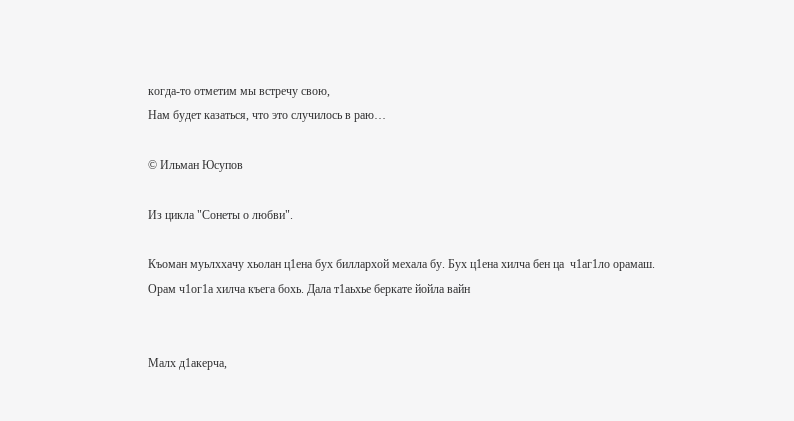когда-то отметим мы встречу свою,
Нам будет казаться, что это случилось в раю…

© Ильман Юсупов

Из цикла "Сонеты о любви".

Къоман муьлххачу хьолан ц1ена бух биллархой мехала бу. Бух ц1ена хилча бен ца  ч1аг1ло орамаш. Орам ч1ог1а хилча къега бохь. Дала т1аьхье беркате йойла вайн


Малх д1акерча,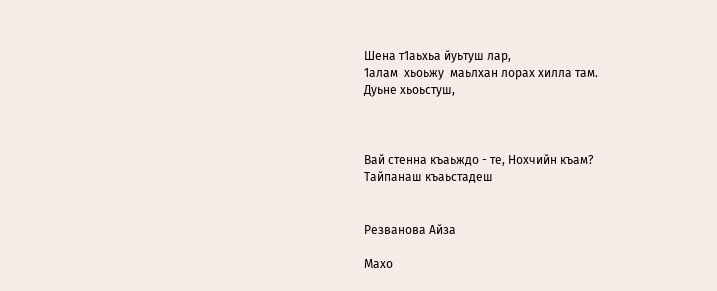Шена т1аьхьа йуьтуш лар,
1алам  хьоьжу  маьлхан лорах хилла там.
Дуьне хьоьстуш,



Вай стенна къаьждо - те, Нохчийн къам?
Тайпанаш къаьстадеш


Резванова Айза

Махо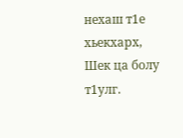нехаш т1е хьекхарх,
Шек ца болу т1улг.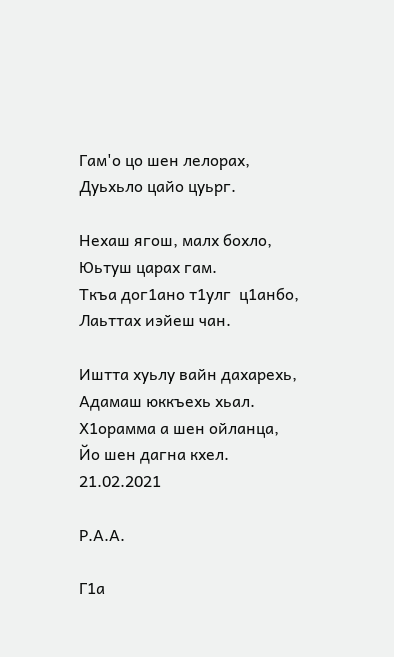Гам'о цо шен лелорах,
Дуьхьло цайо цуьрг.

Нехаш ягош, малх бохло,
Юьтуш царах гам.
Ткъа дог1ано т1улг  ц1анбо,
Лаьттах иэйеш чан.

Иштта хуьлу вайн дахарехь,
Адамаш юккъехь хьал.
Х1орамма а шен ойланца,
Йо шен дагна кхел.
21.02.2021

Р.А.А.

Г1а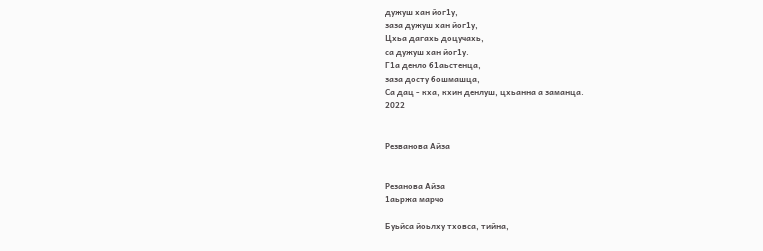дужуш хан йог1у,
заза дужуш хан йог1у,
Цхьа дагахь доцучахь,
са дужуш хан йог1у.
Г1а денло б1аьстенца,
заза досту бошмашца,
Са дац - кха, кхин денлуш, цхьанна а заманца.
2022


Резванова Айза


Резанова Айза
1аьржа марчо

Буьйса йоьлху тховса, тийна,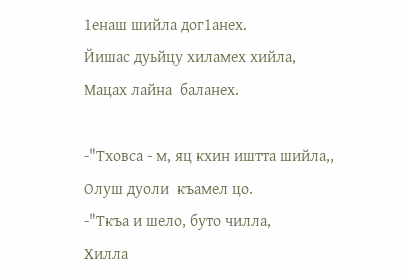1енаш шийла дог1анех.
Йишас дуьйцу хиламех хийла,
Мацах лайна  баланех.

-"Тховса - м, яц кхин иштта шийла,,
Олуш дуоли  къамел цо.
-"Ткъа и шело, буто чилла,
Хилла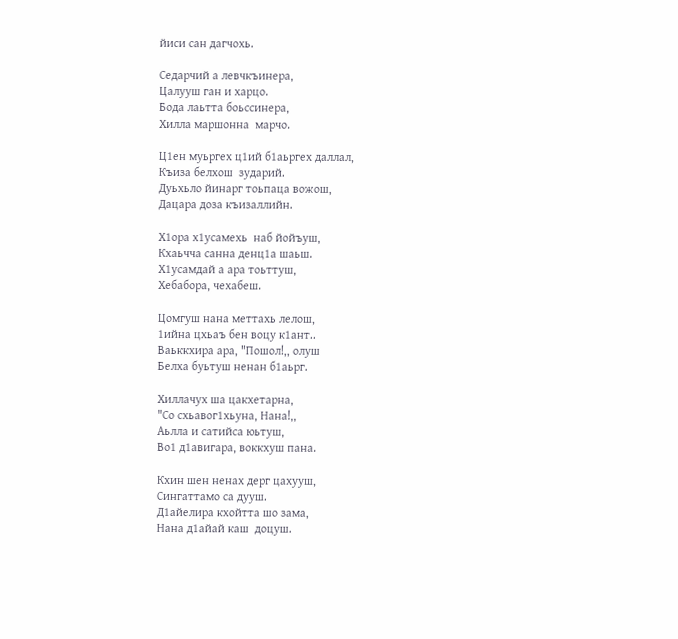йиси сан дагчохь.

Седарчий а левчкъинера,
Цалууш ган и харцо.
Бода лаьтта боьссинера,
Хилла маршонна  марчо.

Ц1ен муьргех ц1ий б1аьргех даллал,
Къиза белхош  зударий.
Дуьхьло йинарг тоьпаца вожош,
Дацара доза къизаллийн.

Х1ора х1усамехь  наб йойъуш,
Кхаьчча санна денц1а шаьш.
Х1усамдай а ара тоьттуш,
Хебабора, чехабеш.

Цомгуш нана меттахь лелош,
1ийна цхьаъ бен воцу к1ант..
Ваьккхира ара, "Пошол!,, олуш
Белха буьтуш ненан б1аьрг.

Хиллачух ша цакхетарна,
"Со схьавог1хьуна, Нана!,,
Аьлла и сатийса юьтуш,
Во1 д1авигара, воккхуш пана.

Кхин шен ненах дерг цахууш,
Сингаттамо са дууш.
Д1айелира кхойтта шо зама,
Нана д1айай каш  доцуш.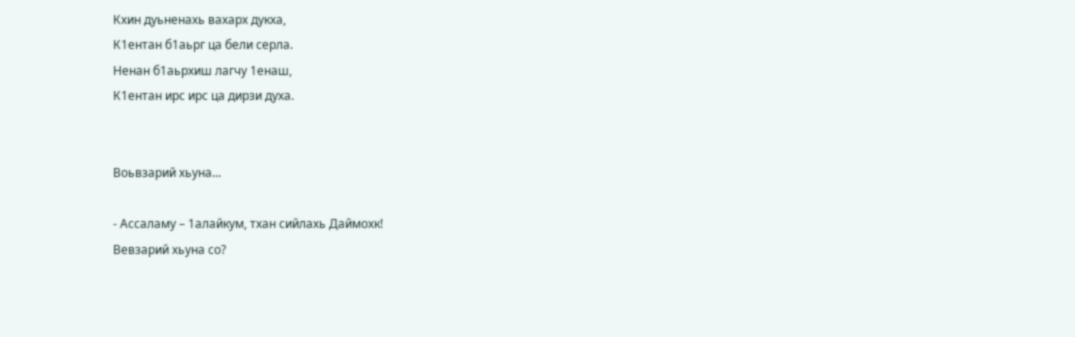Кхин дуьненахь вахарх дукха,
К1ентан б1аьрг ца бели серла.
Ненан б1аьрхиш лагчу 1енаш,
К1ентан ирс ирс ца дирзи духа.


Воьвзарий хьуна...

- Ассаламу – 1алайкум, тхан сийлахь Даймохк!
Вевзарий хьуна со?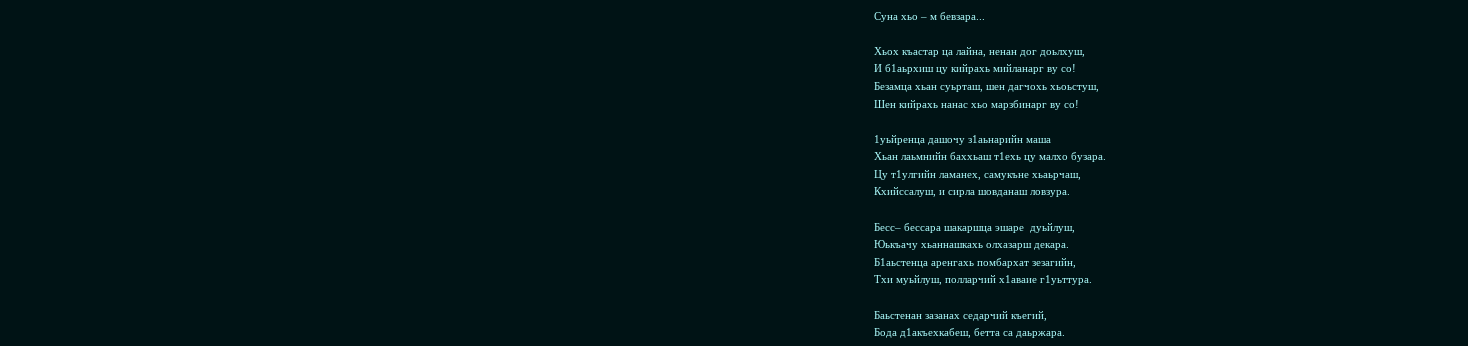Суна хьо – м бевзара...

Хьох къастар ца лайна, ненан дог доьлхуш,
И б1аьрхиш цу кийрахь мийланарг ву со!
Безамца хьан суьрташ, шен дагчохь хьоьстуш,
Шен кийрахь нанас хьо марзбинарг ву со!

1уьйренца дашочу з1аьнарийн маша
Хьан лаьмнийн баххьаш т1ехь цу малхо бузара.
Цу т1улгийн ламанех, самукъне хьаьрчаш,
Кхийссалуш, и сирла шовданаш ловзура.

Бесс– бессара шакаршца эшаре  дуьйлуш,
Юькъачу хьаннашкахь олхазарш декара.
Б1аьстенца аренгахь помбархат зезагийн,
Тхи муьйлуш, полларчий х1аваие г1уьттура.

Баьстенан зазанах седарчий къегий,
Бода д1акъехкабеш, бетта са даьржара.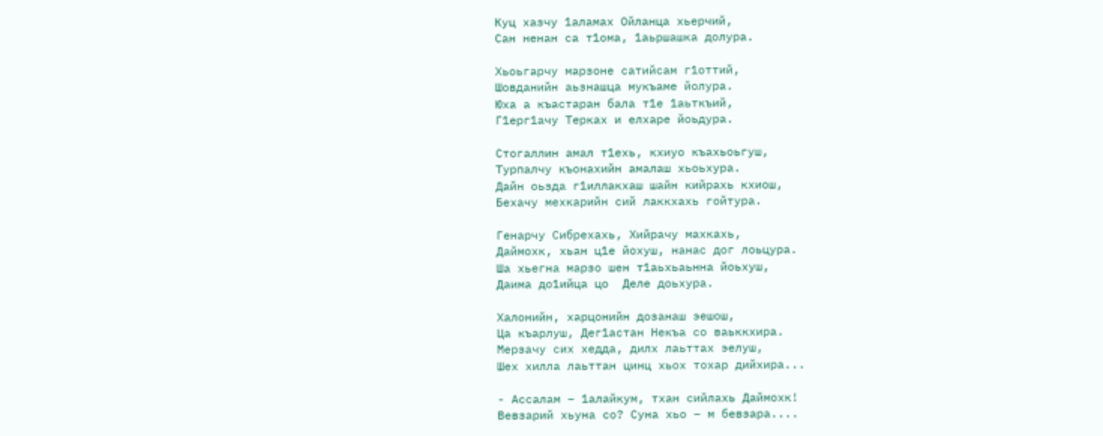Куц хазчу 1аламах Ойланца хьерчий,
Сан ненан са т1ома, 1аьршашка долура.

Хьоьгарчу марзоне сатийсам г1оттий,
Шовданийн аьзнашца мукъаме йолура.
Юха а къастаран бала т1е 1аьткъий,
Г1ерг1ачу Терках и елхаре йоьдура.

Стогаллин амал т1ехь, кхиуо къахьоьгуш,
Турпалчу къонахийн амалаш хьоьхура.
Дайн оьзда г1иллакхаш шайн кийрахь кхиош,
Бехачу мехкарийн сий лаккхахь гойтура.

Генарчу Сибрехахь, Хийрачу махкахь,
Даймохк, хьан ц1е йохуш, нанас дог лоьцура.
Ша хьегна марзо шен т1аьхьаьнна йоьхуш,
Даима до1ийца цо  Деле доьхура.

Халонийн, харцонийн дозанаш эешош,
Ца къарлуш, Дег1астан Некъа со ваьккхира.
Мерзачу сих хедда, дилх лаьттах эелуш,
Шех хилла лаьттан цинц хьох тохар дийхира...

- Ассалам – 1алайкум, тхан сийлахь Даймохк!
Вевзарий хьуна со? Суна хьо – м бевзара....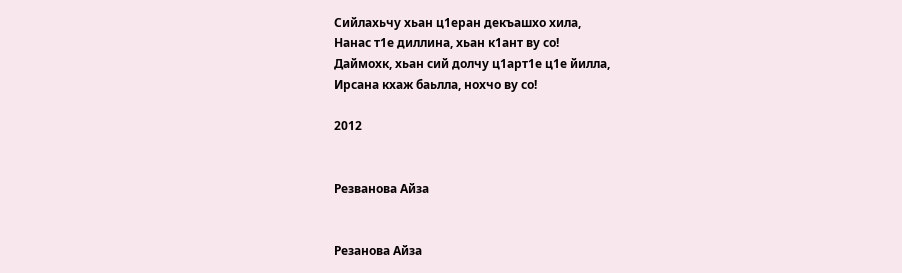Сийлахьчу хьан ц1еран декъашхо хила,
Нанас т1е диллина, хьан к1ант ву со!
Даймохк, хьан сий долчу ц1арт1е ц1е йилла,
Ирсана кхаж баьлла, нохчо ву со!

2012


Резванова Айза


Резанова Айза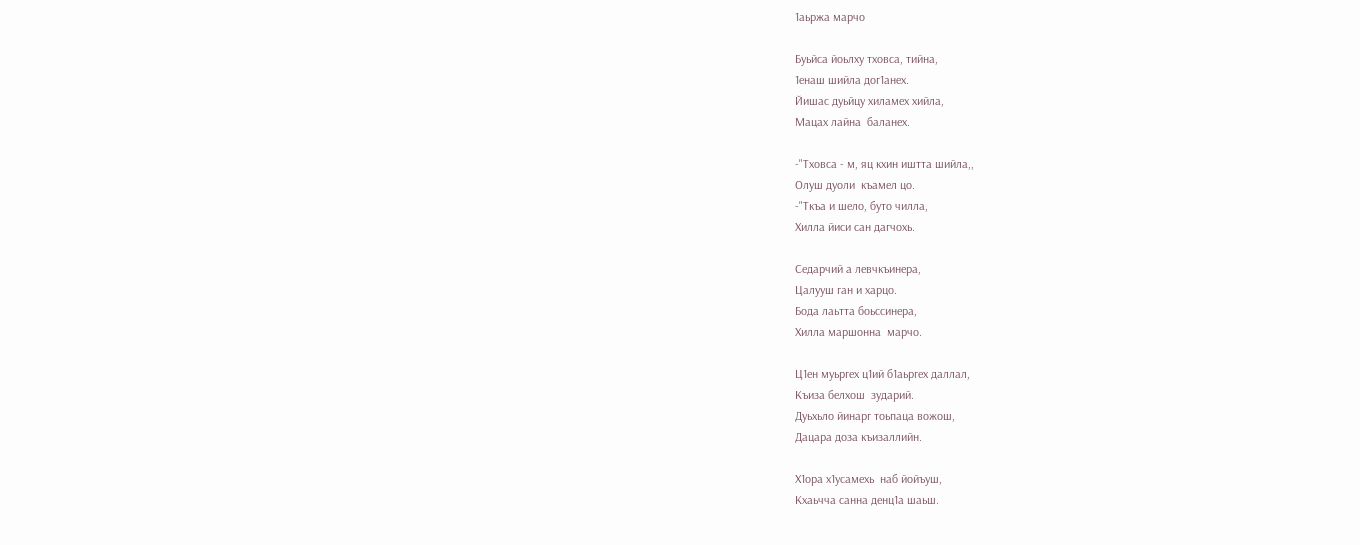1аьржа марчо

Буьйса йоьлху тховса, тийна,
1енаш шийла дог1анех.
Йишас дуьйцу хиламех хийла,
Мацах лайна  баланех.

-"Тховса - м, яц кхин иштта шийла,,
Олуш дуоли  къамел цо.
-"Ткъа и шело, буто чилла,
Хилла йиси сан дагчохь.

Седарчий а левчкъинера,
Цалууш ган и харцо.
Бода лаьтта боьссинера,
Хилла маршонна  марчо.

Ц1ен муьргех ц1ий б1аьргех даллал,
Къиза белхош  зударий.
Дуьхьло йинарг тоьпаца вожош,
Дацара доза къизаллийн.

Х1ора х1усамехь  наб йойъуш,
Кхаьчча санна денц1а шаьш.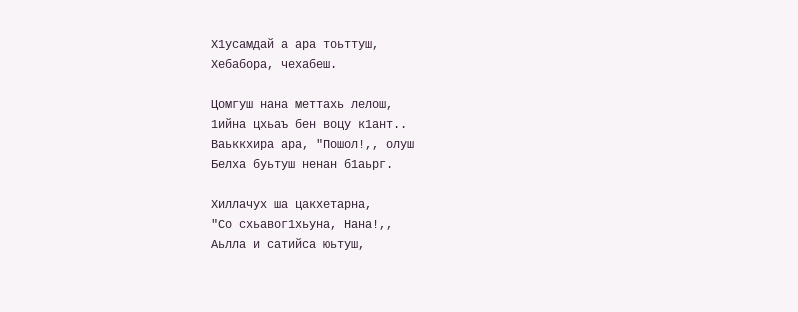Х1усамдай а ара тоьттуш,
Хебабора, чехабеш.

Цомгуш нана меттахь лелош,
1ийна цхьаъ бен воцу к1ант..
Ваьккхира ара, "Пошол!,, олуш
Белха буьтуш ненан б1аьрг.

Хиллачух ша цакхетарна,
"Со схьавог1хьуна, Нана!,,
Аьлла и сатийса юьтуш,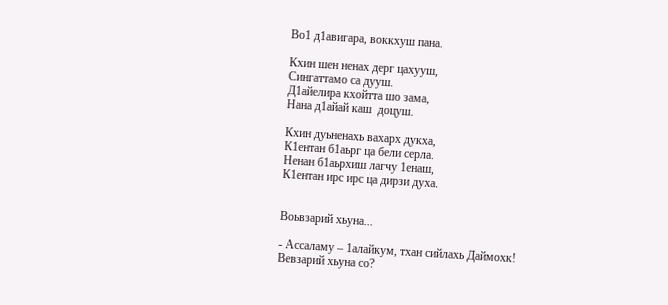Во1 д1авигара, воккхуш пана.

Кхин шен ненах дерг цахууш,
Сингаттамо са дууш.
Д1айелира кхойтта шо зама,
Нана д1айай каш  доцуш.

Кхин дуьненахь вахарх дукха,
К1ентан б1аьрг ца бели серла.
Ненан б1аьрхиш лагчу 1енаш,
К1ентан ирс ирс ца дирзи духа.


Воьвзарий хьуна...

- Ассаламу – 1алайкум, тхан сийлахь Даймохк!
Вевзарий хьуна со?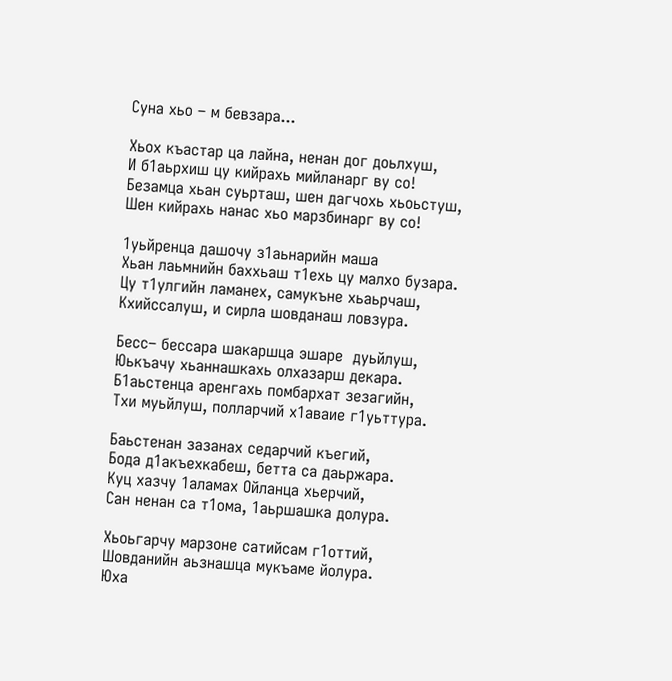Суна хьо – м бевзара...

Хьох къастар ца лайна, ненан дог доьлхуш,
И б1аьрхиш цу кийрахь мийланарг ву со!
Безамца хьан суьрташ, шен дагчохь хьоьстуш,
Шен кийрахь нанас хьо марзбинарг ву со!

1уьйренца дашочу з1аьнарийн маша
Хьан лаьмнийн баххьаш т1ехь цу малхо бузара.
Цу т1улгийн ламанех, самукъне хьаьрчаш,
Кхийссалуш, и сирла шовданаш ловзура.

Бесс– бессара шакаршца эшаре  дуьйлуш,
Юькъачу хьаннашкахь олхазарш декара.
Б1аьстенца аренгахь помбархат зезагийн,
Тхи муьйлуш, полларчий х1аваие г1уьттура.

Баьстенан зазанах седарчий къегий,
Бода д1акъехкабеш, бетта са даьржара.
Куц хазчу 1аламах Ойланца хьерчий,
Сан ненан са т1ома, 1аьршашка долура.

Хьоьгарчу марзоне сатийсам г1оттий,
Шовданийн аьзнашца мукъаме йолура.
Юха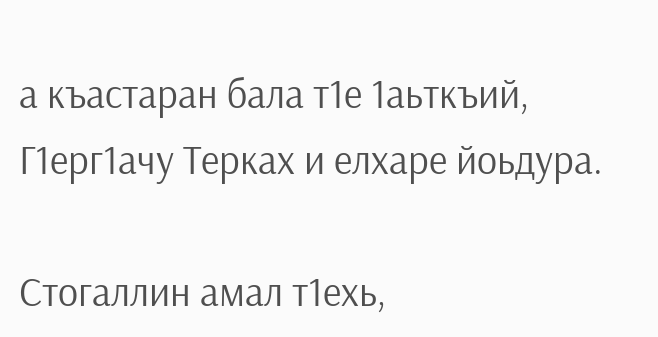а къастаран бала т1е 1аьткъий,
Г1ерг1ачу Терках и елхаре йоьдура.

Стогаллин амал т1ехь,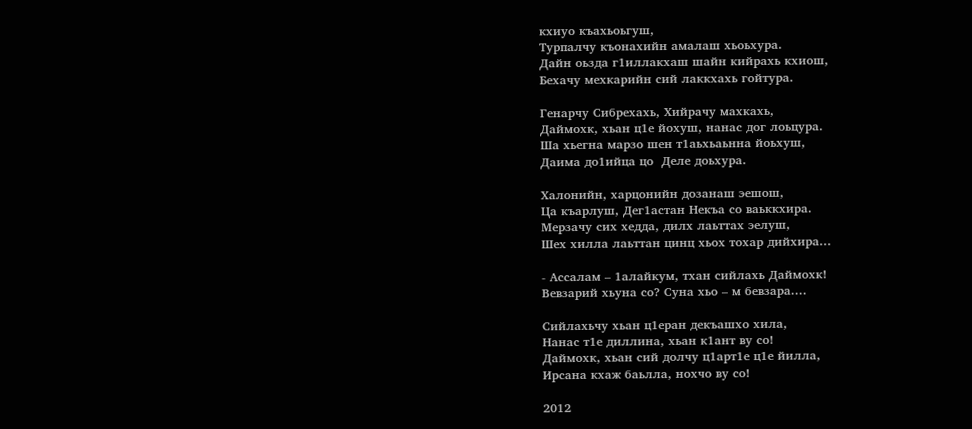кхиуо къахьоьгуш,
Турпалчу къонахийн амалаш хьоьхура.
Дайн оьзда г1иллакхаш шайн кийрахь кхиош,
Бехачу мехкарийн сий лаккхахь гойтура.

Генарчу Сибрехахь, Хийрачу махкахь,
Даймохк, хьан ц1е йохуш, нанас дог лоьцура.
Ша хьегна марзо шен т1аьхьаьнна йоьхуш,
Даима до1ийца цо  Деле доьхура.

Халонийн, харцонийн дозанаш эешош,
Ца къарлуш, Дег1астан Некъа со ваьккхира.
Мерзачу сих хедда, дилх лаьттах эелуш,
Шех хилла лаьттан цинц хьох тохар дийхира...

- Ассалам – 1алайкум, тхан сийлахь Даймохк!
Вевзарий хьуна со? Суна хьо – м бевзара....

Сийлахьчу хьан ц1еран декъашхо хила,
Нанас т1е диллина, хьан к1ант ву со!
Даймохк, хьан сий долчу ц1арт1е ц1е йилла,
Ирсана кхаж баьлла, нохчо ву со!

2012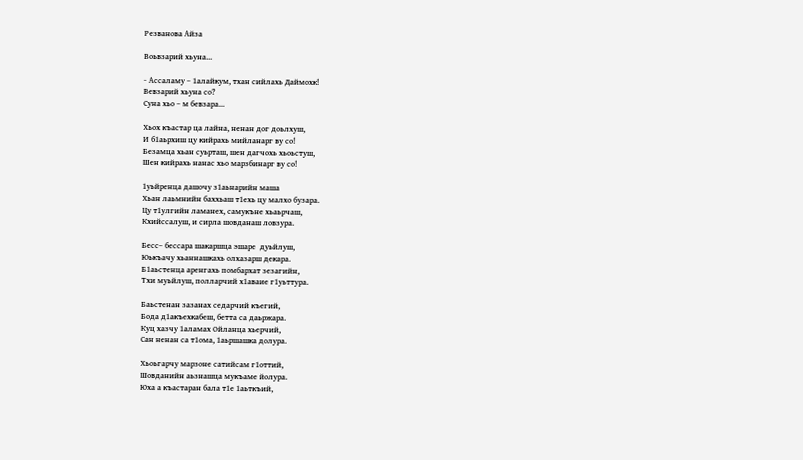Резванова Айза

Воьвзарий хьуна...

- Ассаламу – 1алайкум, тхан сийлахь Даймохк!
Вевзарий хьуна со?
Суна хьо – м бевзара...

Хьох къастар ца лайна, ненан дог доьлхуш,
И б1аьрхиш цу кийрахь мийланарг ву со!
Безамца хьан суьрташ, шен дагчохь хьоьстуш,
Шен кийрахь нанас хьо марзбинарг ву со!

1уьйренца дашочу з1аьнарийн маша
Хьан лаьмнийн баххьаш т1ехь цу малхо бузара.
Цу т1улгийн ламанех, самукъне хьаьрчаш,
Кхийссалуш, и сирла шовданаш ловзура.

Бесс– бессара шакаршца эшаре  дуьйлуш,
Юькъачу хьаннашкахь олхазарш декара.
Б1аьстенца аренгахь помбархат зезагийн,
Тхи муьйлуш, полларчий х1аваие г1уьттура.

Баьстенан зазанах седарчий къегий,
Бода д1акъехкабеш, бетта са даьржара.
Куц хазчу 1аламах Ойланца хьерчий,
Сан ненан са т1ома, 1аьршашка долура.

Хьоьгарчу марзоне сатийсам г1оттий,
Шовданийн аьзнашца мукъаме йолура.
Юха а къастаран бала т1е 1аьткъий,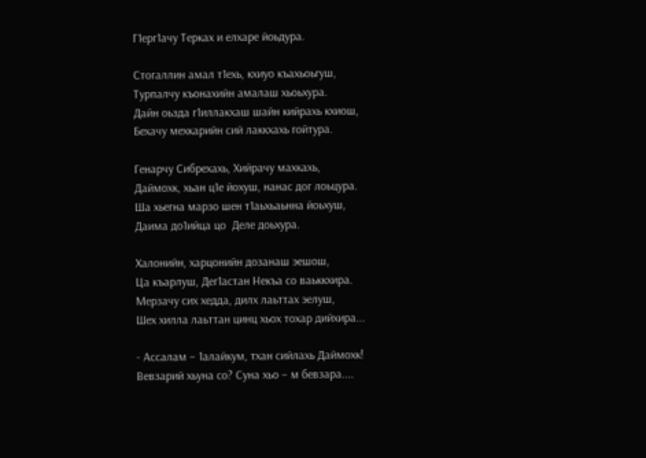Г1ерг1ачу Терках и елхаре йоьдура.

Стогаллин амал т1ехь, кхиуо къахьоьгуш,
Турпалчу къонахийн амалаш хьоьхура.
Дайн оьзда г1иллакхаш шайн кийрахь кхиош,
Бехачу мехкарийн сий лаккхахь гойтура.

Генарчу Сибрехахь, Хийрачу махкахь,
Даймохк, хьан ц1е йохуш, нанас дог лоьцура.
Ша хьегна марзо шен т1аьхьаьнна йоьхуш,
Даима до1ийца цо  Деле доьхура.

Халонийн, харцонийн дозанаш эешош,
Ца къарлуш, Дег1астан Некъа со ваьккхира.
Мерзачу сих хедда, дилх лаьттах эелуш,
Шех хилла лаьттан цинц хьох тохар дийхира...

- Ассалам – 1алайкум, тхан сийлахь Даймохк!
Вевзарий хьуна со? Суна хьо – м бевзара....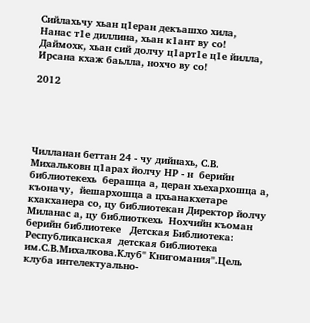Сийлахьчу хьан ц1еран декъашхо хила,
Нанас т1е диллина, хьан к1ант ву со!
Даймохк, хьан сий долчу ц1арт1е ц1е йилла,
Ирсана кхаж баьлла, нохчо ву со!

2012





Чилланан беттан 24 - чу дийнахь, С.В. Михальковн ц1арах йолчу НР - н  берийн библиотекехь  берашца а, церан хьехархошца а, къоначу,  йешархошца а цхьанакхетаре кхакханера со, цу библиотекан Директор йолчу Миланас а, цу библиоткехь  Нохчийн къоман берийн библиотеке   Детская Библиотека: Республиканская  детская библиотека им.С.В.Михалкова.Клуб" Книгомания".Цель клуба интелектуально-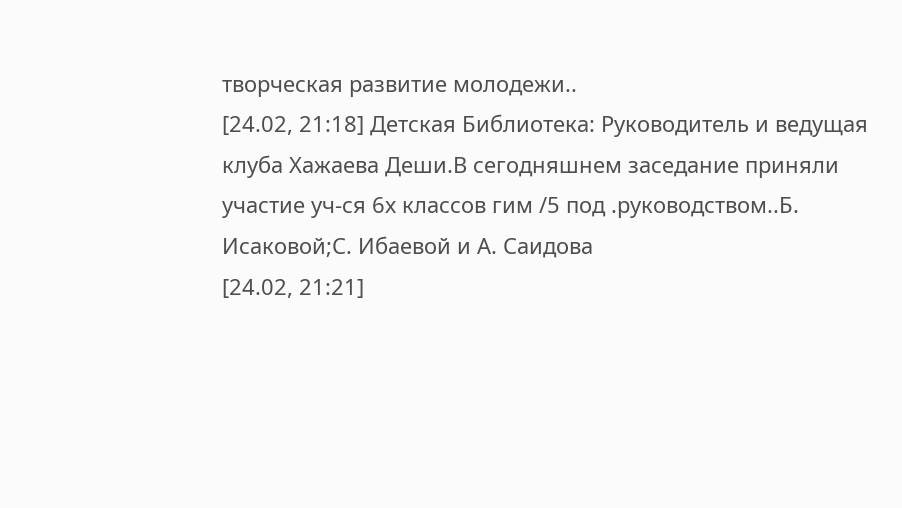творческая развитие молодежи..
[24.02, 21:18] Детская Библиотека: Руководитель и ведущая клуба Хажаева Деши.В сегодняшнем заседание приняли участие уч-ся 6х классов гим /5 под .руководством..Б. Исаковой;С. Ибаевой и А. Саидова
[24.02, 21:21]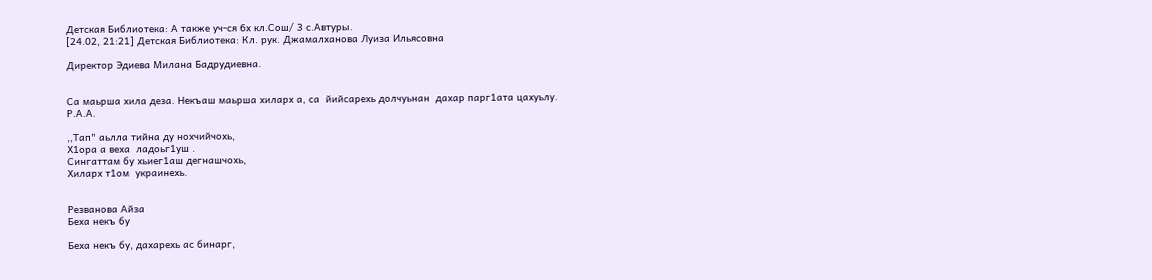Детская Библиотека: А также уч-ся 6х кл.Сош/ 3 с.Автуры.
[24.02, 21:21] Детская Библиотека: Кл. рук. Джамалханова Луиза Ильясовна

Директор Эдиева Милана Бадрудиевна.


Са маьрша хила деза. Некъаш маьрша хиларх а, са  йийсарехь долчуьнан  дахар парг1ата цахуьлу.
Р.А.А.

,,Тап" аьлла тийна ду нохчийчохь,
Х1ора а веха  ладоьг1уш .
Сингаттам бу хьиег1аш дегнашчохь,
Хиларх т1ом  украинехь.


Резванова Айза
Беха некъ бу

Беха некъ бу, дахарехь ас бинарг,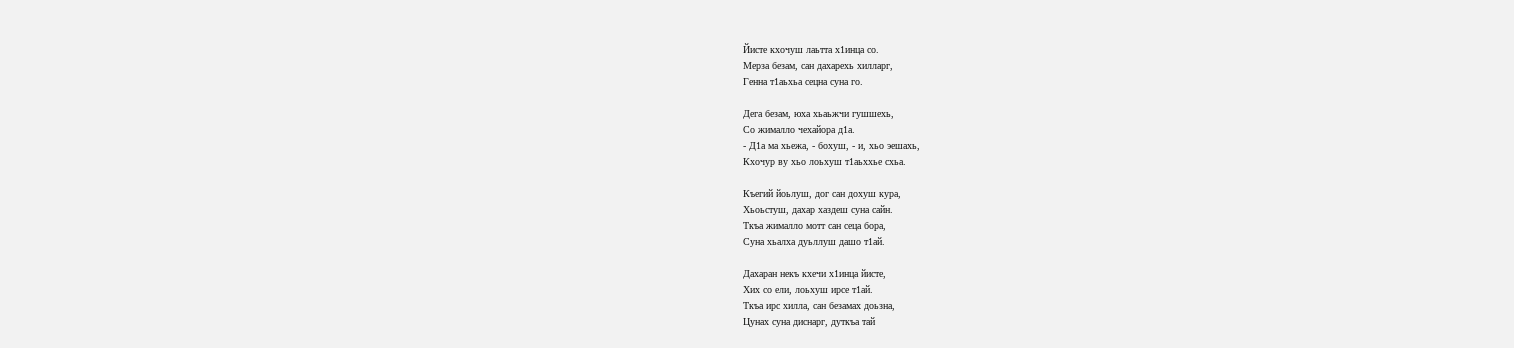Йисте кхочуш лаьтта х1инца со.
Мерза безам, сан дахарехь хилларг,
Генна т1аьхьа сецна суна го.

Дега безам, юха хьаьжчи гушшехь,
Со жималло чехайора д1а.
- Д1а ма хьежа, - бохуш, - и, хьо эешахь,
Кхочур ву хьо лоьхуш т1аьххье схьа.

Къегий йоьлуш, дог сан дохуш кура,
Хьоьстуш, дахар хаздеш суна сайн.
Ткъа жималло мотт сан сеца бора,
Суна хьалха дуьллуш дашо т1ай.

Дахаран некъ кхечи х1инца йисте,
Хих со ели, лоьхуш ирсе т1ай.
Ткъа ирс хилла, сан безамах доьзна,
Цунах суна диснарг, дуткъа тай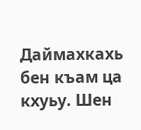Даймахкахь бен къам ца кхуьу. Шен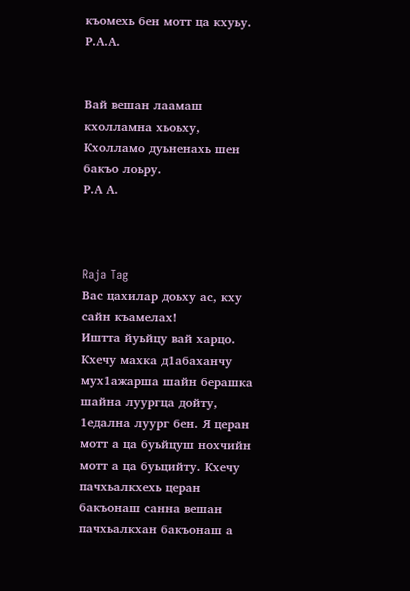къомехь бен мотт ца кхуьу.
Р.А.А.


Вай вешан лаамаш кхолламна хьоьху,
Кхолламо дуьненахь шен бакъо лоьру.
Р.А А.



Raja Tag
Вас цахилар доьху ас, кху сайн къамелах!
Иштта йуьйцу вай харцо. Кхечу махка д1абаханчу мух1ажарша шайн берашка шайна луургца дойту, 1едална луург бен. Я церан мотт а ца буьйцуш нохчийн мотт а ца буьцийту. Кхечу пачхьалкхехь церан бакъонаш санна вешан пачхьалкхан бакъонаш а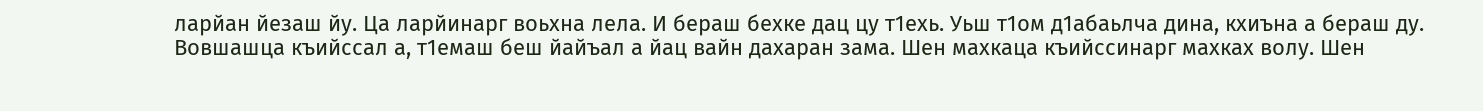ларйан йезаш йу. Ца ларйинарг воьхна лела. И бераш бехке дац цу т1ехь. Уьш т1ом д1абаьлча дина, кхиъна а бераш ду. Вовшашца къийссал а, т1емаш беш йайъал а йац вайн дахаран зама. Шен махкаца къийссинарг махках волу. Шен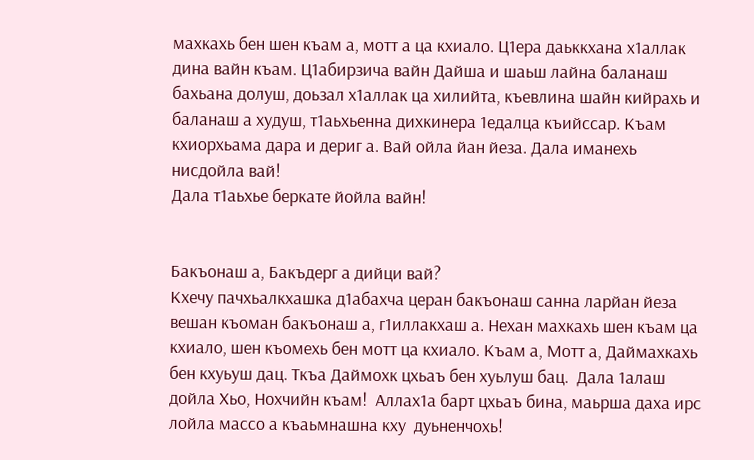махкахь бен шен къам а, мотт а ца кхиало. Ц1ера даьккхана х1аллак дина вайн къам. Ц1абирзича вайн Дайша и шаьш лайна баланаш бахьана долуш, доьзал х1аллак ца хилийта, къевлина шайн кийрахь и баланаш а худуш, т1аьхьенна дихкинера 1едалца къийссар. Къам кхиорхьама дара и дериг а. Вай ойла йан йеза. Дала иманехь нисдойла вай!
Дала т1аьхье беркате йойла вайн!


Бакъонаш а, Бакъдерг а дийци вай?
Кхечу пачхьалкхашка д1абахча церан бакъонаш санна ларйан йеза вешан къоман бакъонаш а, г1иллакхаш а. Нехан махкахь шен къам ца кхиало, шен къомехь бен мотт ца кхиало. Къам а, Мотт а, Даймахкахь бен кхуьуш дац. Ткъа Даймохк цхьаъ бен хуьлуш бац.  Дала 1алаш дойла Хьо, Нохчийн къам!  Аллах1а барт цхьаъ бина, маьрша даха ирс лойла массо а къаьмнашна кху  дуьненчохь!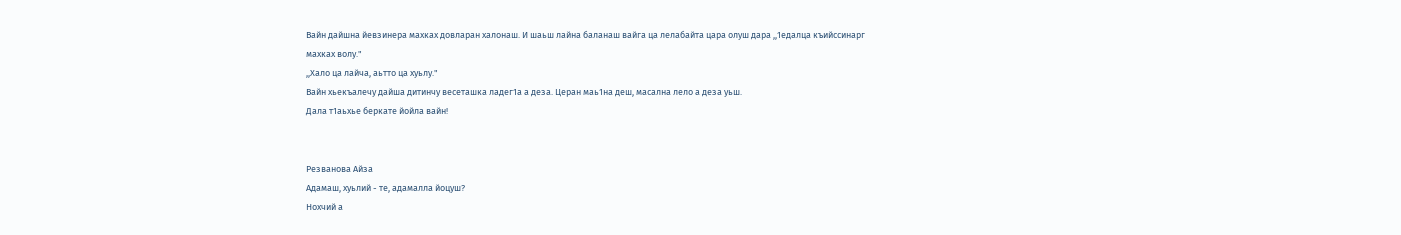Вайн дайшна йевзинера махках довларан халонаш. И шаьш лайна баланаш вайга ца лелабайта цара олуш дара ,,1едалца къийссинарг махках волу."
,,Хало ца лайча, аьтто ца хуьлу."
Вайн хьекъалечу дайша дитинчу весеташка ладег1а а деза. Церан маь1на деш, масална лело а деза уьш.
Дала т1аьхье беркате йойла вайн!


Резванова Айза
Адамаш, хуьлий - те, адамалла йоцуш?
Нохчий а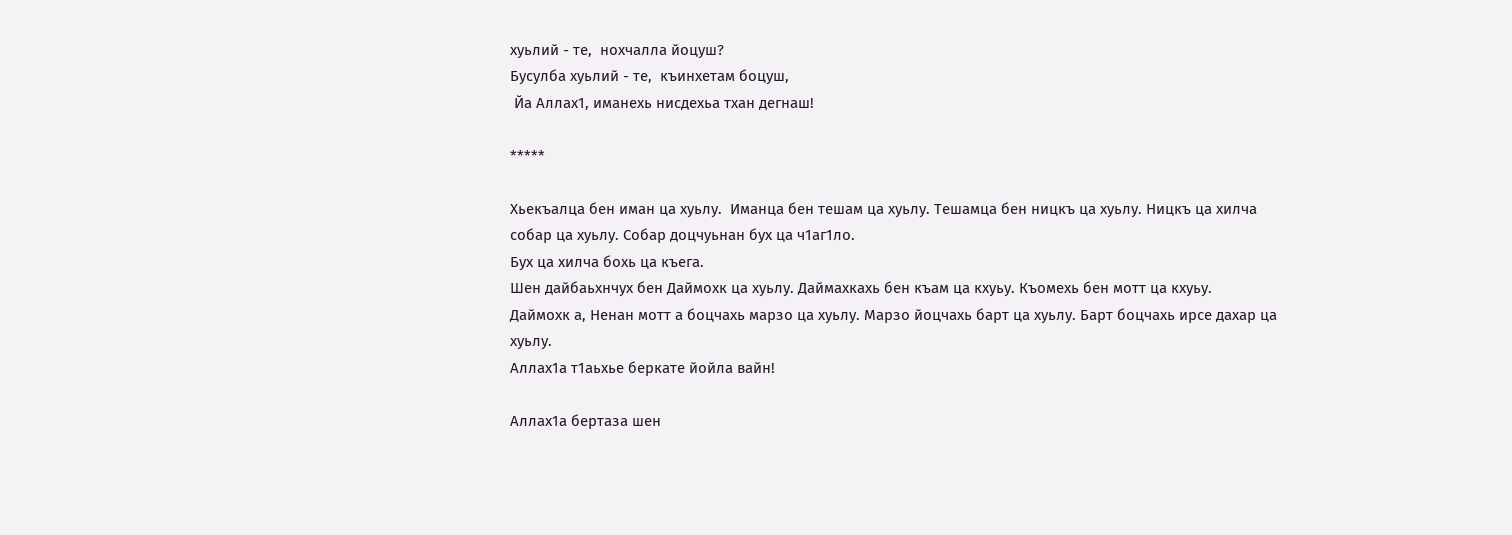хуьлий - те,  нохчалла йоцуш?
Бусулба хуьлий - те,  къинхетам боцуш,
 Йа Аллах1, иманехь нисдехьа тхан дегнаш!

*****

Хьекъалца бен иман ца хуьлу.  Иманца бен тешам ца хуьлу. Тешамца бен ницкъ ца хуьлу. Ницкъ ца хилча собар ца хуьлу. Собар доцчуьнан бух ца ч1аг1ло.
Бух ца хилча бохь ца къега.
Шен дайбаьхнчух бен Даймохк ца хуьлу. Даймахкахь бен къам ца кхуьу. Къомехь бен мотт ца кхуьу.
Даймохк а, Ненан мотт а боцчахь марзо ца хуьлу. Марзо йоцчахь барт ца хуьлу. Барт боцчахь ирсе дахар ца хуьлу.
Аллах1а т1аьхье беркате йойла вайн!

Аллах1а бертаза шен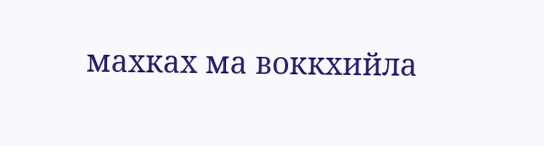махках ма воккхийла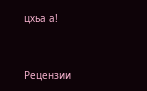цхьа а!


Рецензии